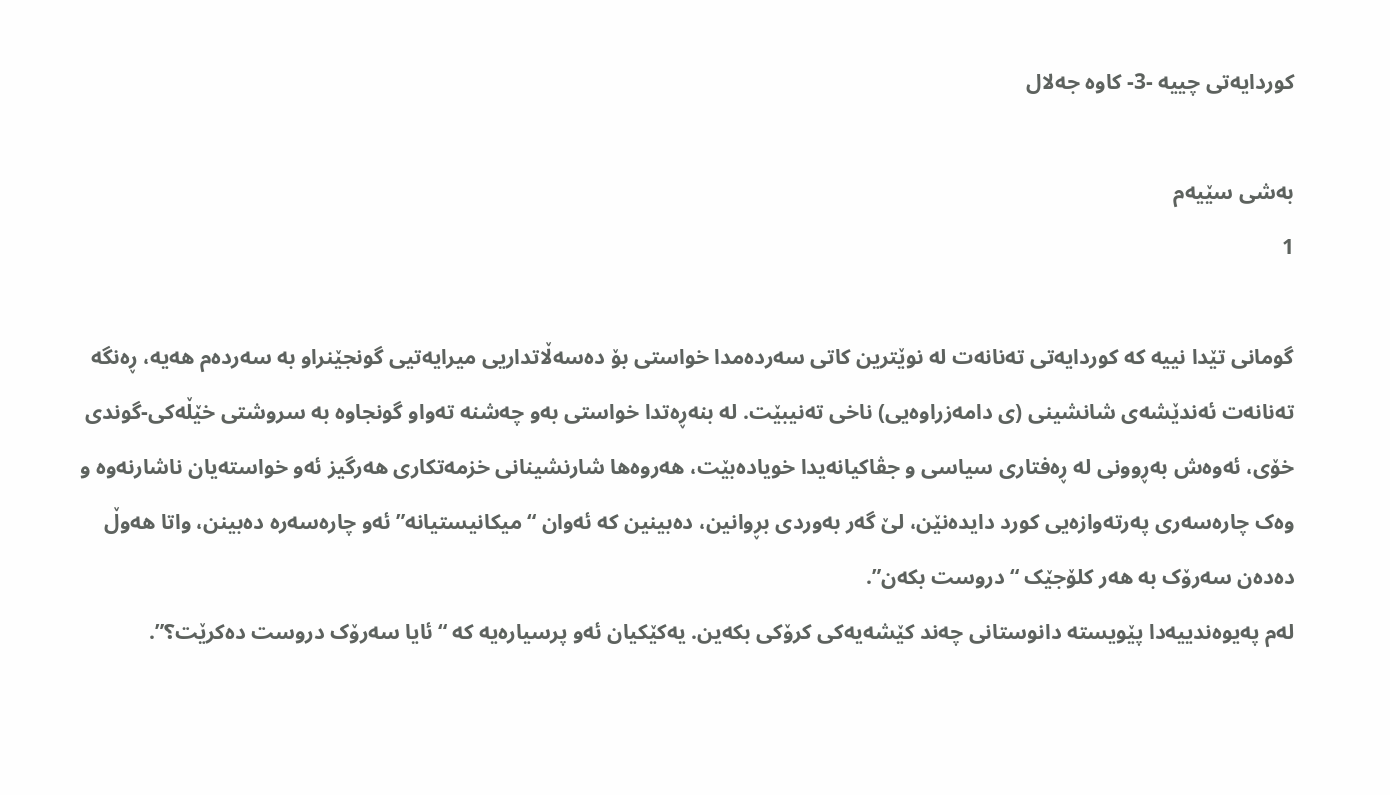کوردایەتی چییە -3- کاوە جەلال

بەشی سێیەم
1

گومانی تێدا نییە کە کوردایەتی تەنانەت لە نوێترین کاتی سەردەمدا خواستی بۆ دەسەڵاتداریی میرایەتیی گونجێنراو بە سەردەم هەیە، ڕەنگە تەنانەت ئەندێشەی شانشینی (ی دامەزراوەیی) ناخی تەنیبێت. لە بنەڕەتدا خواستی بەو چەشنە تەواو گونجاوە بە سروشتی خێڵەکی-گوندی خۆی، ئەوەش بەڕوونی لە ڕەفتاری سیاسی و جڤاکیانەیدا خویادەبێت، هەروەها شارنشینانی خزمەتکاری هەرگیز ئەو خواستەیان ناشارنەوە و وەک چارەسەری پەرتەوازەیی کورد دایدەنێن، لێ گەر بەوردی بڕوانین، دەبینین کە ئەوان “میکانیستیانە” ئەو چارەسەرە دەبینن، واتا هەوڵ دەدەن سەرۆک بە هەر کلۆجێک “دروست بکەن”.
لەم پەیوەندییەدا پێویستە دانوستانی چەند کێشەیەکی کرۆکی بکەین. یەکێکیان ئەو پرسیارەیە کە “ئایا سەرۆک دروست دەکرێت؟”.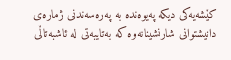کێشەیەکی دیکە پەیوەندە بە پەرەسەندنی ژمارەی دانیشتوانی شارنشینانەوە کە بەتایبەتی لە ئاشبەتاڵی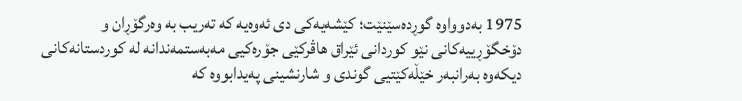1975 بەدوواوە گوڕدەسێنێت؛ کێشەیەکی دی ئەوەیە کە تەریب بە وەرگۆڕان و دۆخگۆڕییەکانی نێو کوردانی ئێراق هاڤرکێی جۆرەکیی مەبەستمەندانە لە کوردستانەکانی دیکەوە بەرانبەر خێڵەکێتیی گوندی و شارنشینی پەیدابووە کە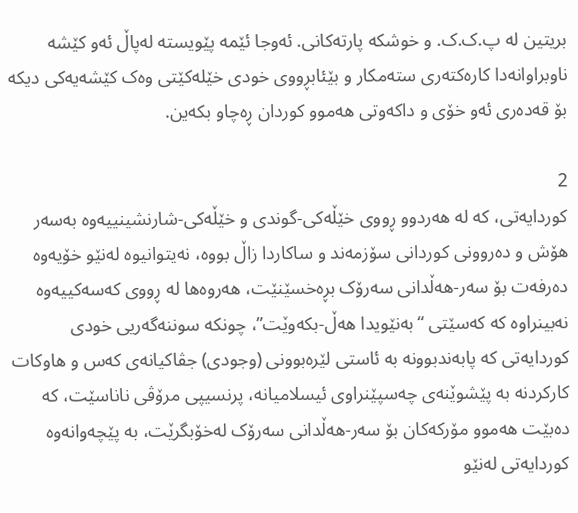بریتین لە پ.ک.ک. و خوشکە پارتەکانی. ئەوجا ئێمە پێویستە لەپاڵ ئەو کێشە ناوبراوانەدا کارەکتەری ستەمکار و بێئابڕووی خودی خێلەکێتی وەک کێشەیەکی دیکە بۆ قەدەری ئەو خۆی و داکەوتی هەموو کوردان ڕەچاو بکەین.

2
کوردایەتی، کە لە هەردوو ڕووی خێڵەکی-گوندی و خێڵەکی-شارنشینییەوە بەسەر هۆش و دەروونی کوردانی سۆزمەند و ساکاردا زاڵ بووە، نەیتوانیوە لەنێو خۆیەوە دەرفەت بۆ سەر-هەڵدانی سەرۆک بڕەخسێنێت، هەروەها لە ڕووی کەسەکییەوە نەبینراوە کە کەسێتی “بەنێویدا هەڵ-بکەوێت”، چونکە سوننەگەریی خودی کوردایەتی کە پابەندبوونە بە ئاستی لێرەبوونی (وجودی) جڤاکیانەی کەس و هاوکات کارکردنە بە پێشوێنەی چەسپێنراوی ئیسلامیانە، پرنسیپی مرۆڤی ناناسێت، کە دەبێت هەموو مۆرکەکان بۆ سەر-هەڵدانی سەرۆک لەخۆبگرێت، بە پێچەوانەوە کوردایەتی لەنێو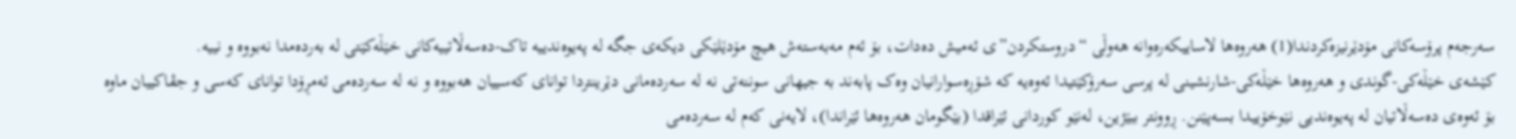سەرجەم پرۆسەکانی مۆدێرنیزەکردندا(1) هەروەها لاساییکەرەوانە هەوڵی “دروستکردن”ی ئەمیش دەدات، بۆ ئەم مەبەستەش هیچ مۆدێلێکی دیکەی جگە لە پەیوەندییە تاک-دەسەڵاتییەکانی خێڵەکێتی لە بەردەمدا نەبووە و نییە.
کێشەی خێڵەکی-گوندی و هەروەها خێڵەکی-شارنشینی لە پرسی سەرۆکێتیدا ئەوەیە کە شۆڕەسوارانیان وەک پابەند بە جیهانی سوننەتی نە لە سەردەمانی دێرینتردا توانای کەسییان هەبووە و نە لە سەردەمی ئەمڕۆدا توانای کەسی و جڤاکییان ماوە بۆ ئەوەی دەسەڵاتیان لە پەیوەندیی نێوخۆییدا بسەپێنن. ڕوونتر ببێژین، لەنێو کوردانی ئێراقدا (بێگومان هەروەها ئێراندا)، لایەنی کەم لە سەردەمی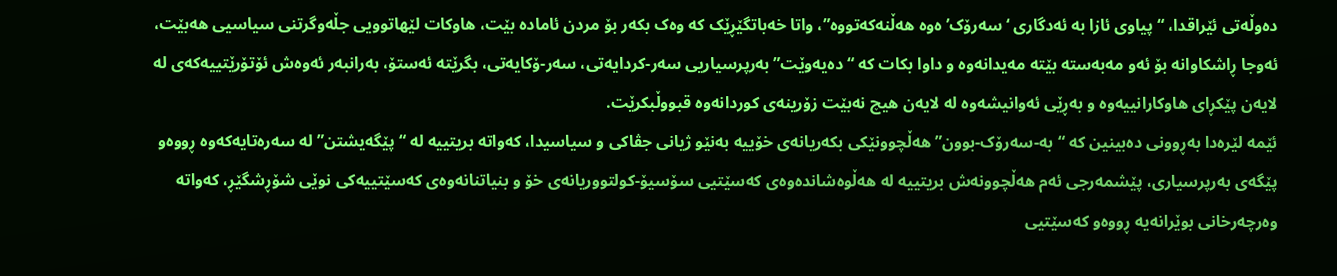دەوڵەتی ئێراقدا، “پیاوی ئازا بە ئەدگاری ‘سەرۆک’ەوە هەڵنەکەتووە”، واتا خەباتگێڕێک کە وەک بکەر بۆ مردن ئامادە بێت، هاوکات لێهاتوویی جڵەوگرتنی سیاسیی هەبێت، ئەوجا ڕاشکاوانە بۆ ئەو مەبەستە بێتە مەیدانەوە و داوا بکات کە “دەیەوێت” بەرپرسیاریی سەر-کردایەتی، سەر-ۆکایەتی، بگرێتە ئەستۆ، بەرانبەر ئەوەش ئۆتۆرێتییەکەی لە لایەن پێکڕای هاوکارانییەوە و بەڕێی ئەوانیشەوە لە لایەن هیچ نەبێت زۆرینەی کوردانەوە قبووڵبکرێت.
ئێمە لێرەدا بەڕوونی دەبینین کە “بە-سەرۆک-بوون” هەڵچوونێکی بکەریانەی خۆییە بەنێو ژیانی جڤاکی و سیاسیدا، کەواتە بریتییە لە “پێگەیشتن” لە سەرەتایەکەوە ڕووەو پێگەی بەرپرسیاری، پێشمەرجی ئەم هەڵچوونەش بریتییە لە هەڵوەشاندەوەی کەسێتیی سۆسیۆ-کولتووریانەی خۆ و بنیاتنانەوەی کەسێتییەکی نوێی شۆڕشگێڕ، کەواتە وەرچەرخانی بوێرانەیە ڕووەو کەسێتیی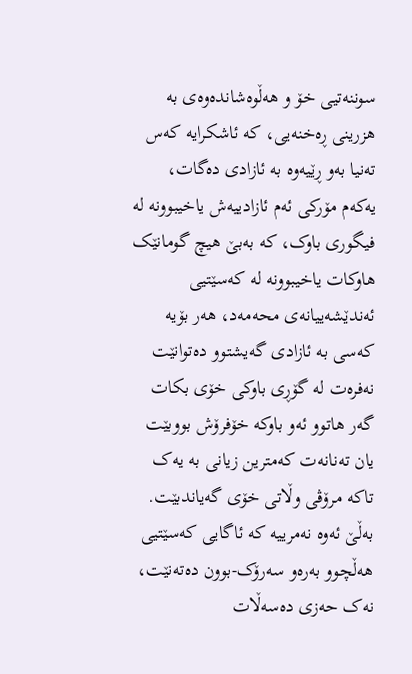سوننەتیی خۆ و هەڵوەشاندەوەی بە هزرینی ڕەخنەیی، کە ئاشکرایە کەس تەنیا بەو ڕێیەوە بە ئازادی دەگات، یەکەم مۆرکی ئەم ئازادییەش یاخیبوونە لە فیگوری باوک، کە بەبێ هیچ گومانێک هاوکات یاخیبوونە لە کەسێتیی ئەندێشەییانەی محەمەد، هەر بۆیە کەسی بە ئازادی گەیشتوو دەتوانێت نەفرەت لە گۆڕی باوکی خۆی بکات گەر هاتوو ئەو باوکە خۆفرۆش بووبێت یان تەنانەت کەمترین زیانی بە یەک تاکە مرۆڤی وڵاتی خۆی گەیاندبێت. بەڵێ ئەوە نەمرییە کە ئاگایی کەسێتیی هەڵچوو بەرەو سەرۆک-بوون دەتەنێت، نەک حەزی دەسەڵات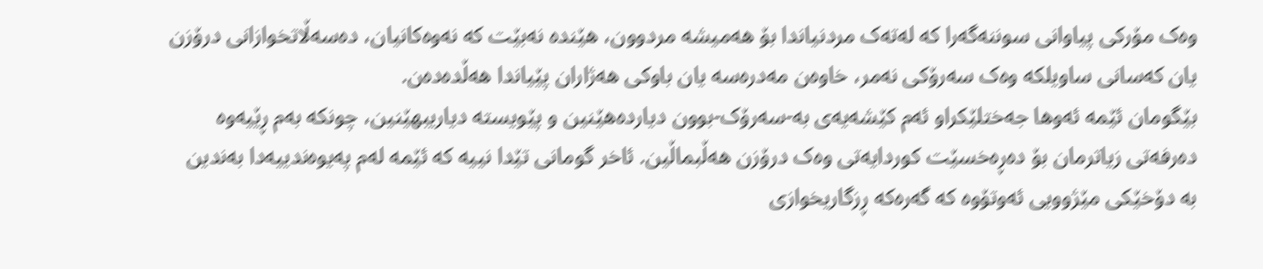وەک مۆرکی پیاوانی سوننەگەرا کە لەتەک مردنیاندا بۆ هەمیشە مردوون، هێندە نەبێت کە نەوەکانیان، دەسەڵاتخوازانی درۆزن یان کەسانی ساویلکە وەک سەرۆکی نەمر، خاوەن مەدرەسە یان باوکی هەژاران پێیاندا هەڵدەدەن.
بێگومان ئێمە ئەوها جەختلێکراو ئەم کێشەیەی بە-سەرۆک-بوون دیاردەهێنین و پێویستە دیاریبهێنین، چونکە بەم ڕێیەوە دەرفەتی زیاترمان بۆ دەڕەخسێت کوردایەتی وەک درۆزن هەڵبماڵین. ئاخر گومانی تێدا نییە کە ئێمە لەم پەیوەندییەدا بەندین بە دۆخێکی مێژوویی ئەوتۆوە کە گەرەکە ڕزگاریخوازی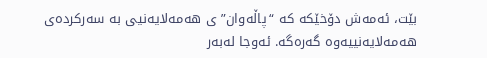بێت، ئەمەش دۆخێکە کە “پاڵەوان”ی هەمەلایەنیی بە سەرکردەی هەمەلایەنییەوە گەرەگە. ئەوجا لەبەر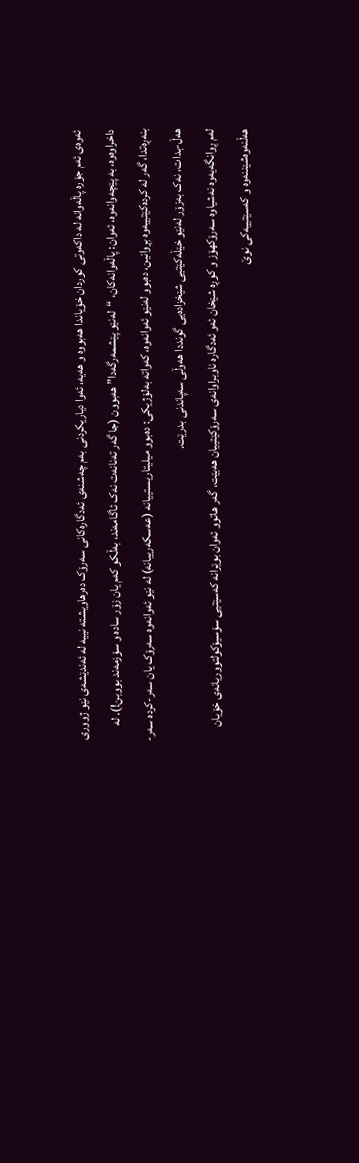ئەوەی ئەم جۆرە پاڵەوانە لە داکەوتی کوردان خۆیاندا هەبووە و هەیە، ئەوا دیاریکردنی بەم چەشنەی ئەدگارەکانی سەرۆک دەرهاویشتە نییە لە ئەندێشەی نێو ژووری داخراوەوە، بە پێچەوانەوە، ئەوان: پاڵەوانەکان، “لەنێو پێشمەرگەدا” هەبوون (جا گەر تەنانەت نەک ئاگامەند، بەڵکو کەم یان زۆر سادە و سۆزمەند بووبن!). لە بنەڕەتدا، گەر لە کردەکێتییەوە بڕوانین، دەبوو لەنێو ئەوانەوە، کەواتە بەلۆژیکی: دەبوو میلیتاریستییانە (عەسکەرییانە) لە نێو ئەوانەوە سەرۆک یان سەر-کردە سەر-هەڵ-بدات، نەک بەزۆر لەنێو خێڵەکێتیی شێخزادەیی گونددا هەوڵی سەپاندنی بدرێت.
لەم ڕوانگەیەوە نەشیاوە سەرۆکهۆز و کوڕە شێخان ئەو ئەدگارە ناوبراوانەی سەرۆکێتییان هەبێت، گەر هاتوو ئەوان بوێرانە کەسێتیی سۆسیۆکولتووریانەی خۆیان هەڵنەوەشێننەوە و کەسێتییەکی نوێ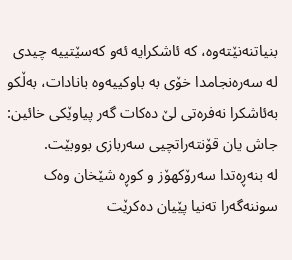بنیاتنەنێتەوە، کە ئاشکرایە ئەو کەسێتییە چیدی لە سەرەنجامدا خۆی بە باوکییەوە بانادات، بەڵکو بەئاشکرا نەفرەتی لێ دەکات گەر پیاوێکی خائین: جاش یان قۆنتەراتچیی سەربازی بووبێت.
لە بنەڕەتدا سەرۆکهۆز و کوڕە شێخان وەک سوننەگەرا تەنیا پێیان دەکرێت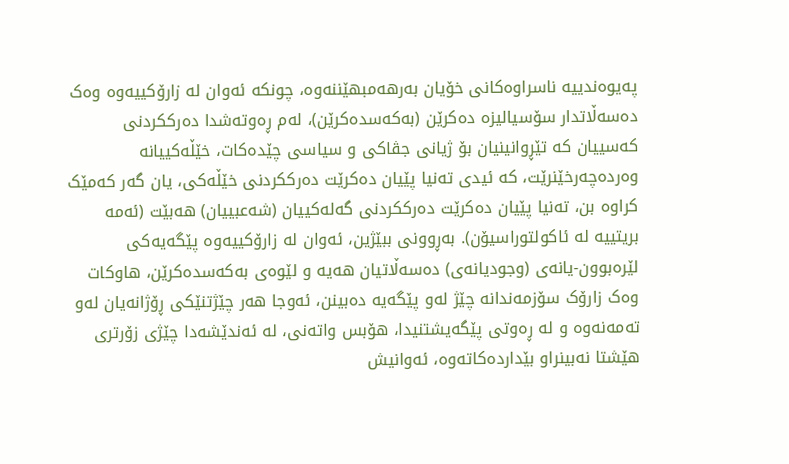پەیوەندییە ناسراوەکانی خۆیان بەرهەمبهێننەوە، چونکە ئەوان لە زارۆکییەوە وەک دەسەڵاتدار سۆسیالیزە دەکرێن (بەکەسدەکرێن)، لەم ڕەوتەشدا دەرککردنی کەسییان کە تێڕوانینیان بۆ ژیانی جڤاکی و سیاسی چێدەکات، خێڵەکییانە وەردەچەرخێنرێت، کە ئیدی تەنیا پێیان دەکرێت دەرککردنی خێڵەکی، یان گەر کەمێک کراوە بن، تەنیا پێیان دەکرێت دەرککردنی گەلەکییان (شەعبییان) هەبێت (ئەمە بریتییە لە ئاکولتوراسیۆن). بەڕوونی ببێژین، ئەوان لە زارۆکییەوە پێگەیەکی لێرەبوون-یانەی (وجودیانەی) دەسەڵاتیان هەیە و لێوەی بەکەسدەکرێن، هاوکات وەک زارۆک سۆزمەندانە چێژ لەو پێگەیە دەبینن، ئەوجا هەر چێژتنێکی ڕۆژانەیان لەو تەمەنەوە و لە ڕەوتی پێگەیشتنیدا، هۆبس واتەنی، لە ئەندێشەدا چێژی زۆرتری هێشتا نەبینراو بێداردەکاتەوە، ئەوانیش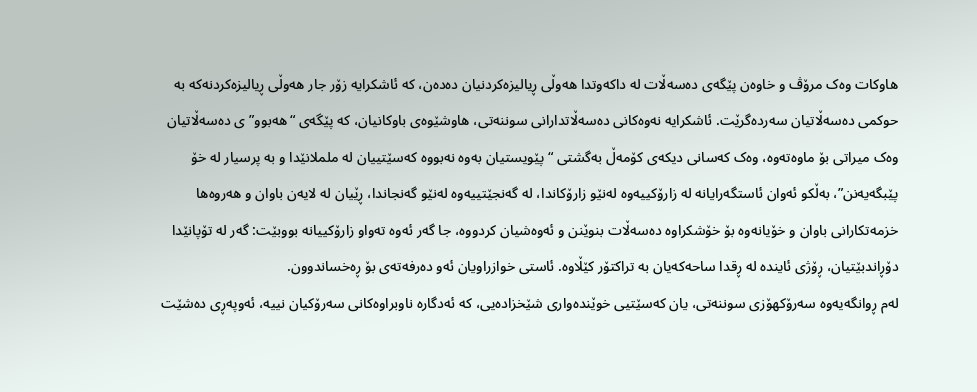هاوکات وەک مرۆڤ و خاوەن پێگەی دەسەڵات لە داکەوتدا هەوڵی ڕیالیزەکردنیان دەدەن، کە ئاشکرایە زۆر جار هەوڵی ڕیالیزەکردنەکە بە حوکمی دەسەڵاتیان سەردەگرێت. ئاشکرایە نەوەکانی دەسەڵاتدارانی سوننەتی، هاوشێوەی باوکانیان، کە پێگەی “هەبوو”ی دەسەڵاتیان وەک میراتی بۆ ماوەتەوە، وەک کەسانی دیکەی کۆمەڵ بەگشتی “پێویستیان بەوە نەبووە کەسێتییان لە ململانێدا و بە پرسیار لە خۆ پێبگەیەنن”، بەڵکو ئەوان ئاستگەرایانە لە زارۆکییەوە لەنێو زارۆکاندا، لە گەنجێتییەوە لەنێو گەنجاندا، ڕێیان لە لایەن باوان و هەروەها خزمەتکارانی باوان و خۆیانەوە بۆ خۆشکراوە دەسەڵات بنوێنن و ئەوەشیان کردووە، جا گەر ئەوە تەواو زارۆکییانە بووبێت: گەر لە تۆپانێدا دۆڕاندبێتیان، ڕۆژی ئایندە لە ڕقدا ساحەکەیان بە تراکتۆر کێڵاوە. ئاستی خوازراویان ئەو دەرفەتەی بۆ ڕەخساندوون.
لەم ڕوانگەیەوە سەرۆکهۆزی سوننەتی، یان کەسێتیی خوێندەواری شێخزادەیی، کە ئەدگارە ناوبراوەکانی سەرۆکیان نییە، ئەوپەڕی دەشێت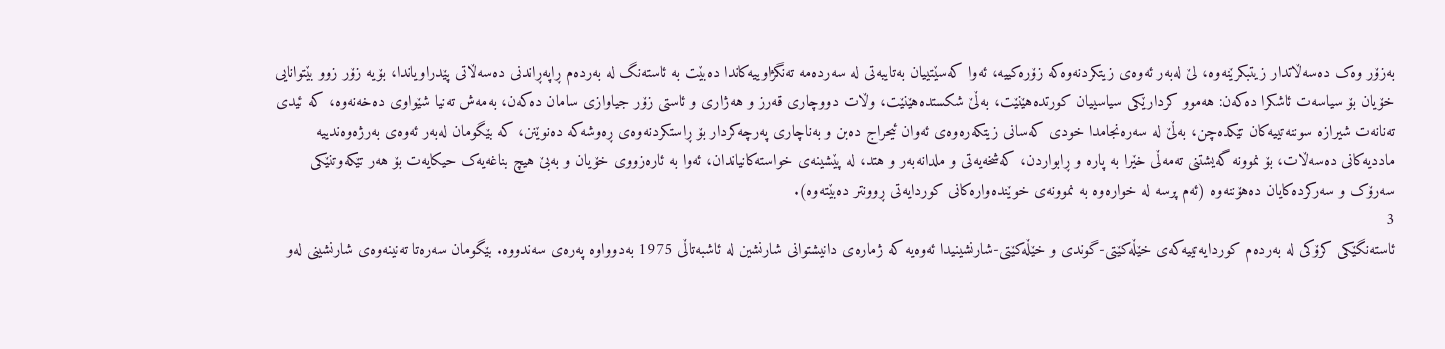بەزۆر وەک دەسەڵاتدار زیتبکرێنەوە، لێ لەبەر ئەوەی زیتکردنەوەکە زۆرەکییە، ئەوا کەسێتییان بەتایبەتی لە سەردەمە تەنگژاوییەکاندا دەبێت بە ئاستەنگ لە بەردەم ڕاپەڕاندنی دەسەڵاتی پێدراویاندا، بۆیە زۆر زوو بێتوانایی خۆیان بۆ سیاسەت ئاشکرا دەکەن: هەموو کردارێکی سیاسییان کورتدەهێنێت، بەڵێ شکستدەهێنێت، وڵات دووچاری قەرز و هەژاری و ئاستی زۆر جیاوازی سامان دەکەن، بەمەش تەنیا شێواوی دەخەنەوە، کە ئیدی تەنانەت شیرازە سوننەتییەکان تێکدەچن، بەڵێ لە سەرەنجامدا خودی کەسانی زیتکەرەوەی ئەوان ئیحراج دەبن و بەناچاری پەرچەکردار بۆ ڕاستکردنەوەی ڕەوشەکە دەنوێنن، کە بێگومان لەبەر ئەوەی بەرژەوەندییە ماددیەکانی دەسەڵات، بۆ نموونە گەیشتنی تەمەڵی خێرا بە پارە و ڕابواردن، کەشخەیەتی و ملدانەبەر و هتد، لە پێشینەی خواستەکانیاندان، ئەوا بە ئارەزووی خۆیان و بەبێ هیچ بناغەیەک حیکایەت بۆ هەر تێکەوتنێکی سەرۆک و سەرکردەکایان دەهۆننەوە (ئەم پرسە لە خوارەوە بە نموونەی خوێندەوارەکانی کوردایەتی ڕوونتر دەبێتەوە).
3
ئاستەنگێکی کرۆکی لە بەردەم کوردایەتییەکەی خێڵەکێتی-گوندی و خێڵەکێتی-شارنشینیدا ئەوەیە کە ژمارەی دانیشتوانی شارنشین لە ئاشبەتاڵی 1975 بەدوواوە پەرەی سەندووە. بێگومان سەرەتا تەنینەوەی شارنشینی لەو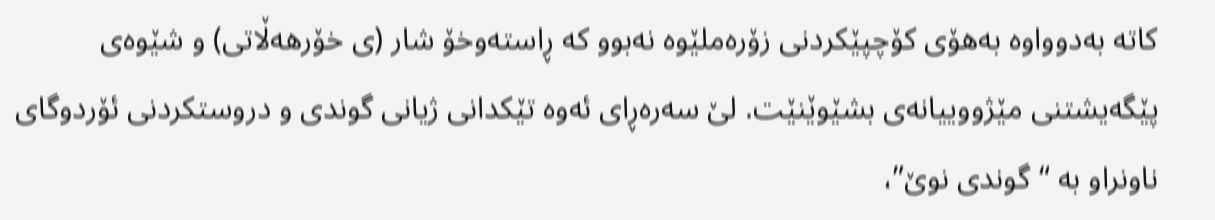کاتە بەدوواوە بەهۆی کۆچپێکردنی زۆرەملێوە نەبوو کە ڕاستەوخۆ شار (ی خۆرهەڵاتی) و شێوەی پێگەیشتنی مێژووییانەی بشێوێنێت. لێ سەرەڕای ئەوە تێکدانی ژیانی گوندی و دروستکردنی ئۆردوگای ناونراو بە “گوندی نوێ”،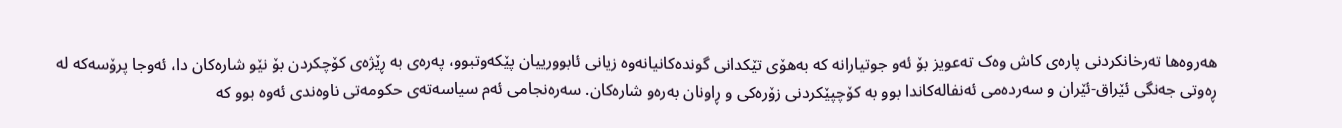هەروەها تەرخانکردنی پارەی کاش وەک تەعویز بۆ ئەو جوتیارانە کە بەهۆی تێکدانی گوندەکانیانەوە زیانی ئابوورییان پێکەوتبوو، پەرەی بە ڕێژەی کۆچکردن بۆ نێو شارەکان دا، ئەوجا پرۆسەکە لە ڕەوتی جەنگی ئێراق-ئێران و سەردەمی ئەنفالەکاندا بوو بە کۆچپێکردنی زۆرەکی و ڕاونان بەرەو شارەکان. سەرەنجامی ئەم سیاسەتەی حکومەتی ناوەندی ئەوە بوو کە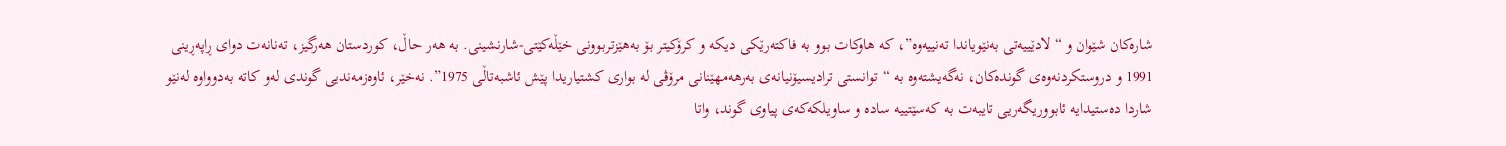شارەکان شێوان و “لادێییەتی بەنێویاندا تەنییەوە”، کە هاوکات بوو بە فاکتەرێکی دیکە و کرۆکیتر بۆ بەهێزتربوونی خێڵەکێتی-شارنشینی. بە هەر حاڵ، کوردستان هەرگیز، تەنانەت دوای ڕاپەڕینی 1991 و دروستکردنەوەی گوندەکان، نەگەیشتەوە بە “توانستی ترادیسیۆنیانەی بەرهەمهێنانی مرۆڤی لە بواری کشتیاریدا پێش ئاشبەتاڵی 1975”. نەخێر، ئاوەزمەندیی گوندی لەو کاتە بەدوواوە لەنێو شاردا دەستیدایە ئابووریگەریی تایبەت بە کەسێتییە سادە و ساویلکەکەی پیاوی گوند، واتا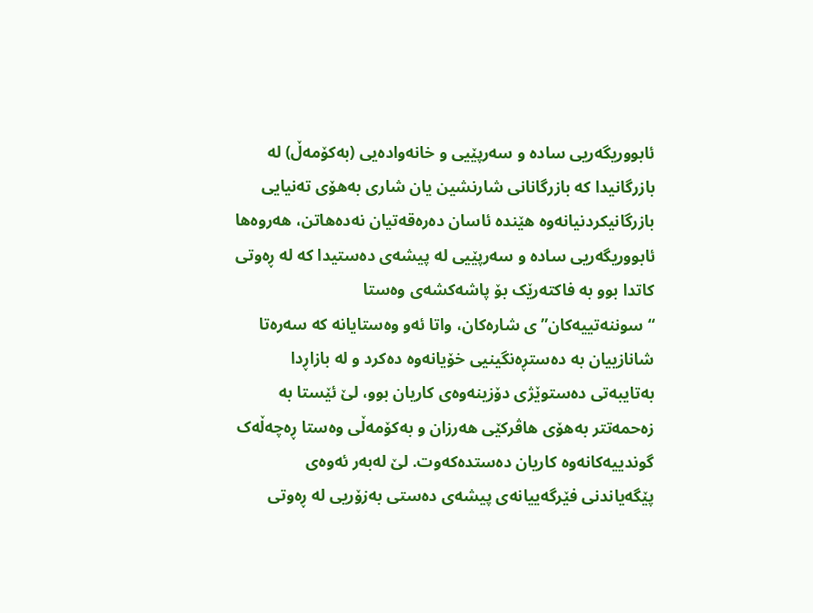ئابووریگەریی سادە و سەرپێیی و خانەوادەیی (بەکۆمەڵ) لە بازرگانیدا کە بازرگانانی شارنشین یان شاری بەهۆی تەنیایی بازرگانیکردنیانەوە هێندە ئاسان دەرەقەتیان نەدەهاتن، هەروەها ئابووریگەریی سادە و سەرپێیی لە پیشەی دەستیدا کە لە ڕەوتی کاتدا بوو بە فاکتەرێک بۆ پاشەکشەی وەستا “سوننەتییەکان”ی شارەکان، واتا ئەو وەستایانە کە سەرەتا شانازییان بە دەستڕەنگینیی خۆیانەوە دەکرد و لە بازاڕدا بەتایبەتی دەستوێژی دۆزینەوەی کاریان بوو، لێ ئێستا بە زەحمەتتر بەهۆی هاڤرکێی هەرزان و بەکۆمەڵی وەستا ڕەچەڵەک گوندییەکانەوە کاریان دەستدەکەوت. لێ لەبەر ئەوەی پێگەیاندنی فێرگەییانەی پیشەی دەستی بەزۆریی لە ڕەوتی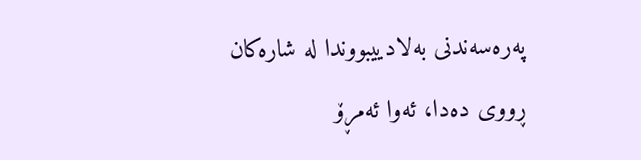پەرەسەندنی بەلادییبووندا لە شارەکان ڕووی دەدا، ئەوا ئەمڕۆ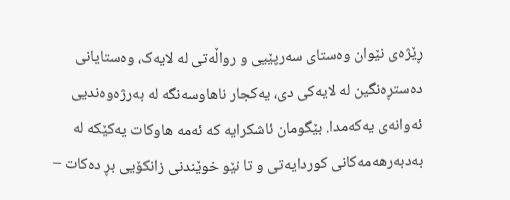ڕێژەی نێوان وەستای سەرپێیی و رواڵەتی لە لایەک، وەستایانی دەستڕەنگین لە لایەکی دی، یەکجار ناهاوسەنگە لە بەرژەوەندیی ئەوانەی یەکەمدا. بێگومان ئاشکرایە کە ئەمە هاوکات یەکێکە لە بەدبەرهەمەکانی کوردایەتی و تا نێو خوێندنی زانکۆیی بڕ دەکات –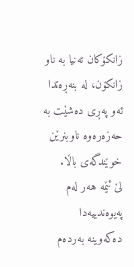زانکۆکان تەنیا بە ناو زانکۆن، لە بنەڕەتدا ئەو پەڕی دەشێت بە حەزەرەوە ناوبنرێن خوێندگەی باڵا.
لێ ئێمە هەر لەم پەیوەندییەدا دەکەوینە بەردەم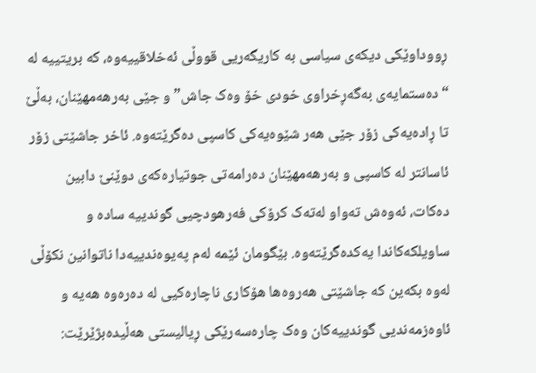ڕووداوێکی دیکەی سیاسی بە کاریگەریی قووڵی ئەخلاقییەوە، کە بریتییە لە “دەستمایەی بەگەڕخراوی خودی خۆ وەک جاش” و جێی بەرهەمهێنان، بەڵێ تا ڕادەیەکی زۆر جێی هەر شێوەیەکی کاسپی دەگرێتەوە. ئاخر جاشێتی زۆر ئاسانتر لە کاسپی و بەرهەمهێنان دەرامەتی جوتیارەکەی دوێنێ دابین دەکات، ئەوەش تەواو لەتەک کرۆکی فەرهودچیی گوندییە سادە و ساویلکەکاندا یەکدەگرێتەوە. بێگومان ئێمە لەم پەیوەندییەدا ناتوانین نکۆڵی لەوە بکەین کە جاشێتی هەروەها هۆکاری ناچارەکیی لە دەرەوە هەیە و ئاوەزمەندیی گوندییەکان وەک چارەسەرێکی ڕیالیستی هەڵیدەبژێرێت: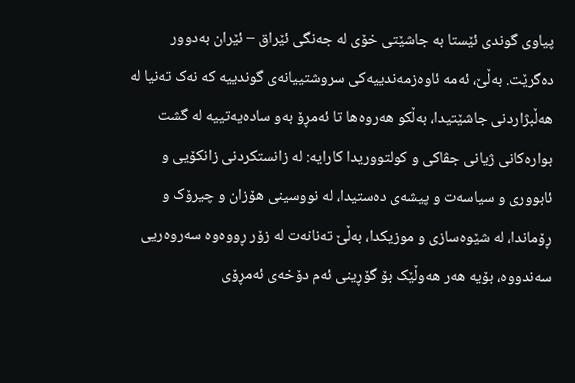پیاوی گوندی ئێستا بە جاشێتی خۆی لە جەنگی ئێراق – ئێران بەدوور دەگرێت. بەڵێ، ئەمە ئاوەزمەندییەکی سروشتییانەی گوندییە کە نەک تەنیا لە هەڵبژاردنی جاشێتیدا، بەڵکو هەروەها تا ئەمڕۆ بەو سادەیەتییە لە گشت بوارەکانی ژیانی جڤاکی و کولتووریدا کارایە: لە زانستکردنی زانکۆیی و ئابووری و سیاسەت و پیشەی دەستیدا، لە نووسینی هۆزان و چیرۆک و ڕۆماندا، لە شێوەسازی و موزیکدا، بەڵێ تەنانەت لە زۆر ڕووەوە سەروەریی سەندووە، بۆیە هەر هەوڵێک بۆ گۆڕینی ئەم دۆخەی ئەمڕۆی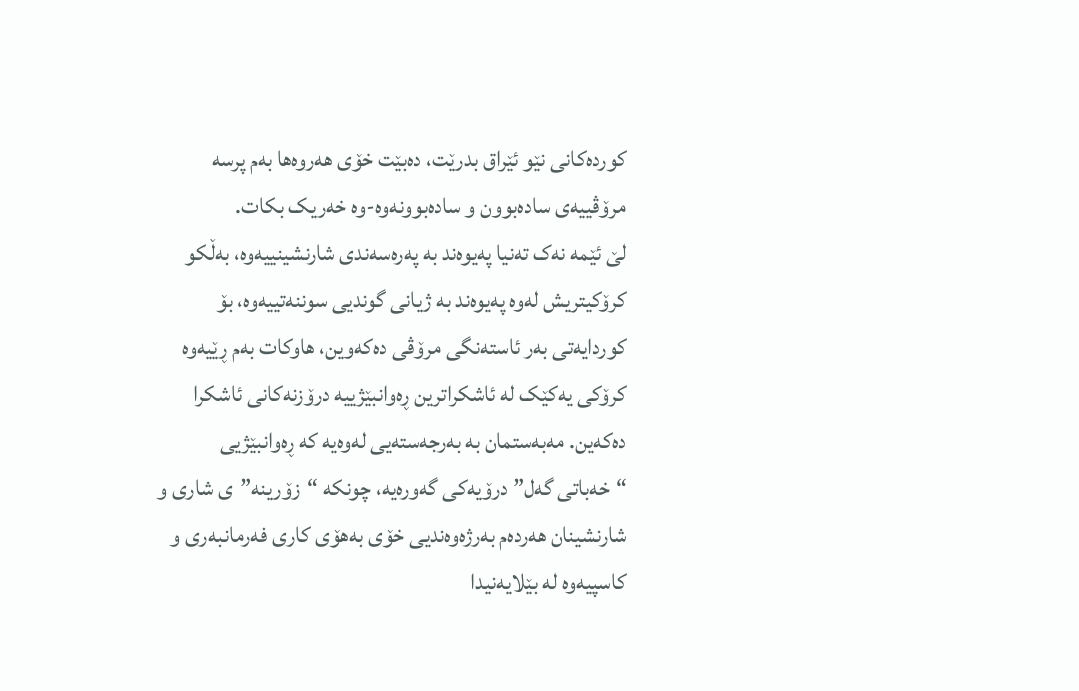کوردەکانی نێو ئێراق بدرێت، دەبێت خۆی هەروەها بەم پرسە مرۆڤییەی سادەبوون و سادەبوونەوە-وە خەریک بکات.
لێ ئێمە نەک تەنیا پەیوەند بە پەرەسەندی شارنشینییەوە، بەڵکو کرۆکیتریش لەوە پەیوەند بە ژیانی گوندیی سوننەتییەوە، بۆ کوردایەتی بەر ئاستەنگی مرۆڤی دەکەوین، هاوکات بەم ڕێیەوە کرۆکی یەکێک لە ئاشکراترین ڕەوانبێژییە درۆزنەکانی ئاشکرا دەکەین. مەبەستمان بە بەرجەستەیی لەوەیە کە ڕەوانبێژیی “خەباتی گەل” درۆیەکی گەورەیە، چونکە “زۆرینە”ی شاری و شارنشینان هەردەم بەرژەوەندیی خۆی بەهۆی کاری فەرمانبەری و کاسپیەوە لە بێلایەنیدا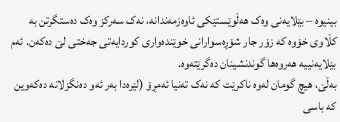بینیوە – بێلایەنی وەک هەڵوێستێکی ئاوەزمەندانە، نەک سەرکز وەک دەستگرتن بە کڵاوی خۆوە کە زۆر جار شۆڕەسوارانی خوێندەواری کوردایەتی جەختی لێ دەکەن. ئەم بێلایەنییە هەروەها گوندنشینان دەگرێتەوە.
بەڵێ، هیچ گومان لەوە ناکرێت کە نەک تەنیا ئەمڕۆ (لێرەدا بەر ئەو دەنگزلانە دەکەوین کە باسی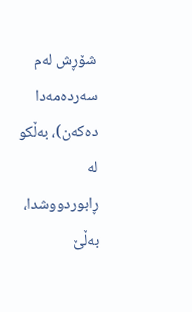شۆڕش لەم سەردەمەدا دەکەن)، بەڵکو لە ڕابوردووشدا، بەڵێ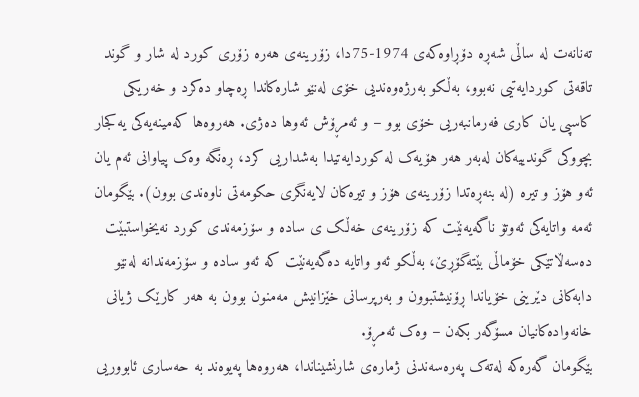تەنانەت لە ساڵی شەڕە دۆڕاوەکەی 1974-75دا، زۆرینەی هەرە زۆری کورد لە شار و گوند تاقەتی کوردایەتیی نەبوو، بەڵکو بەرژەوەندیی خۆی لەنێو شارەکاندا ڕەچاو دەکرد و خەریکی کاسپی یان کاری فەرمانبەریی خۆی بوو – و ئەمڕۆش ئەوها دەژی. هەروەها کەمینەیەکی یەکجار بچووکی گوندییەکان لەبەر هەر هۆیەک لە کوردایەتیدا بەشداریی کرد، ڕەنگە وەک پیاوانی ئەم یان ئەو هۆز و تیرە (لە بنەڕەتدا زۆرینەی هۆز و تیرەکان لایەنگری حکومەتی ناوەندی بوون). بێگومان ئەمە واتایەکی ئەوتۆ ناگەیەنێت کە زۆرینەی خەڵک ی سادە و سۆزمەندی کورد نەیخواستبێت دەسەڵاتێکی خۆماڵی بێتەگۆڕێ، بەڵکو ئەو واتایە دەگەیەنێت کە ئەو سادە و سۆزمەندانە لەنێو دابەکانی دێرینی خۆیاندا ڕۆنیشتبوون و بەرپرسانی خێزانیش مەمنون بوون بە هەر کارێک ژیانی خانەوادەکانیان مسۆگەر بکەن – وەک ئەمڕۆ.
بێگومان گەرەکە لەتەک پەرەسەندنی ژمارەی شارنشیناندا، هەروەها پەیوەند بە حەساری ئابووریی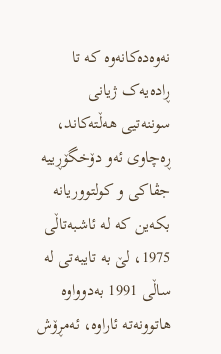نەوەدەکانەوە کە تا ڕادەیەک ژیانی سوننەتیی هەڵتەکاند، ڕەچاوی ئەو دۆخگۆڕییە جڤاکی و کولتووریانە بکەین کە لە ئاشبەتاڵی 1975، لێ بە تایبەتی لە ساڵی 1991 بەدوواوە هاتوونەتە ئاراوە، ئەمڕۆش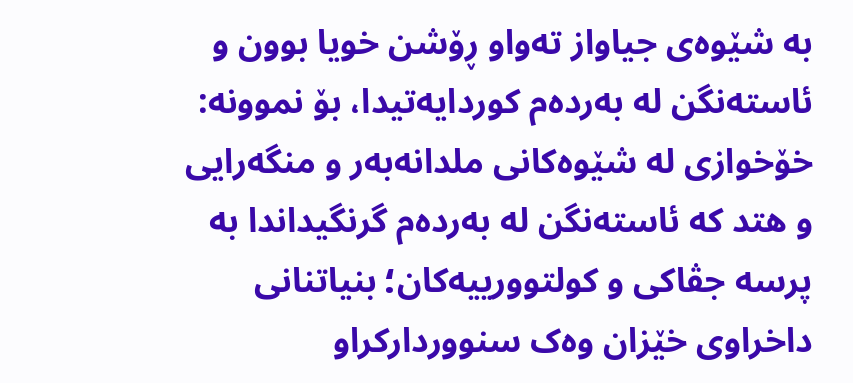بە شێوەی جیاواز تەواو ڕۆشن خویا بوون و ئاستەنگن لە بەردەم کوردایەتیدا، بۆ نموونە: خۆخوازی لە شێوەکانی ملدانەبەر و منگەرایی و هتد کە ئاستەنگن لە بەردەم گرنگیداندا بە پرسە جڤاکی و کولتوورییەکان؛ بنیاتنانی داخراوی خێزان وەک سنووردارکراو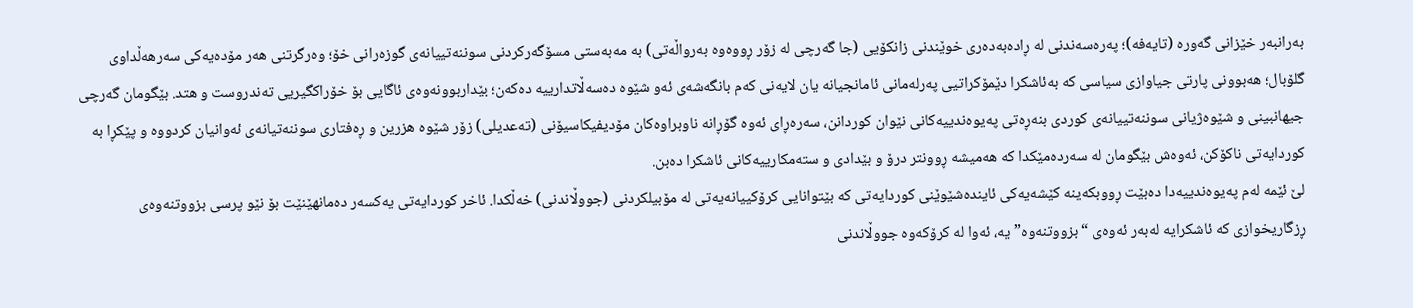بەرانبەر خێزانی گەورە (تایەفە)؛ پەرەسەندنی لە ڕادەبەدەری خوێندنی زانکۆیی (جا گەرچی لە زۆر ڕووەوە بەرواڵەتی) بە مەبەستی مسۆگەرکردنی سوننەتییانەی گوزەرانی خۆ؛ وەرگرتنی هەر مۆدەیەکی سەرهەڵداوی گلۆبال؛ هەبوونی پارتی جیاوازی سیاسی کە بەئاشکرا دێمۆکراتیی پەرلەمانی ئامانجیانە یان لایەنی کەم بانگەشەی ئەو شێوە دەسەڵاتدارییە دەکەن؛ بێداربوونەوەی ئاگایی بۆ خۆراکگیریی تەندروست و هتد. بێگومان گەرچی جیهانبینی و شێوەژیانی سوننەتییانەی کوردی بنەڕەتی پەیوەندییەکانی نێوان کوردانن، سەرەڕای ئەوە گۆڕانە ناوبراوەکان مۆدیفیکاسیۆنی (تەعدیلی) زۆر شێوە هزرین و ڕەفتاری سوننەتیانەی ئەوانیان کردووە و پێکڕا بە کوردایەتی ناکۆکن، ئەوەش بێگومان لە سەردەمێکدا کە هەمیشە ڕوونتر درۆ و بێدادی و ستەمکارییەکانی ئاشکرا دەبن.
لێ ئێمە لەم پەیوەندییەدا دەبێت ڕووبکەینە کێشەیەکی ئایندەشێوێنی کوردایەتی کە بێتوانایی کرۆکییانەیەتی لە مۆبیلکردنی (جووڵاندنی) خەڵکدا. ئاخر کوردایەتی یەکسەر دەمانهێنێت بۆ نێو پرسی بزووتنەوەی ڕزگاریخوازی کە ئاشکرایە لەبەر ئەوەی “بزووتنەوە”یە، ئەوا لە کرۆکەوە جووڵاندنی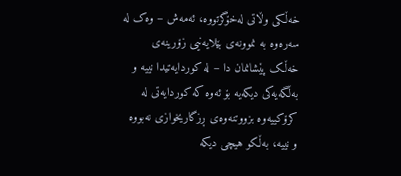خەڵکی وڵاتی لەخۆگرتووە، ئەمەش – وەک لە سەرەوە بە نموونەی بێلایەنیی زۆرینەی خەڵک پێشانمان دا – لە کوردایەتیدا نییە و بەڵگەیەکی دیکەیە بۆ ئەوە کە کوردایەتی لە کرۆکییەوە بزووتنەوەی ڕزگاریخوازی نەبووە و نییە، بەڵکو هیچی دیکە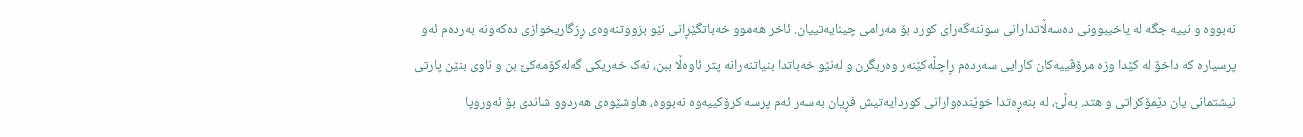نەبووە و نییە جگە لە یاخیبوونی دەسەڵاتدارانی سوننەگەرای کورد بۆ مەرامی چینایەتییان. ئاخر هەموو خەباتگێڕانی نێو بزووتنەوەی ڕزگاریخوازی دەکەونە بەردەم ئەو پرسیارە کە داخۆ لە کێدا وزە مرۆڤییەکان کارایی سەردەم ڕاچڵەکێنەر وەربگرن و لەنێو خەباتدا بنیاتنەرانە پتر ئاوەڵا ببن، نەک خەریکی گەلەکۆمەکێ بن و ناوی بنێن پارتی نیشتمانی یان دێمۆکراتی و هتد. بەڵێ، لە بنەڕەتدا خوێندەوارانی کوردایەتیش فڕیان بەسەر ئەم پرسە کرۆکییەوە نەبووە، هاوشێوەی هەردوو شاندی بۆ ئەوروپا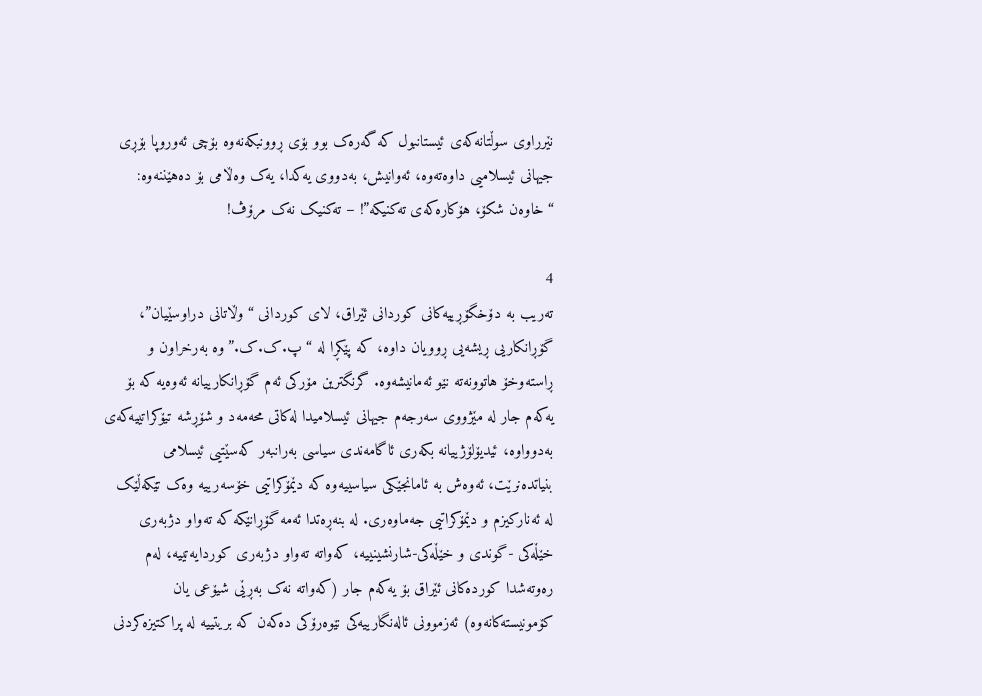نێرراوی سوڵتانەکەی ئیستانبول کە گەرەک بوو بۆی ڕوونبکەنەوە بۆچی ئەوروپا بۆڕی جیهانی ئیسلامیی داوەتەوە، ئەوانیش، بەدووی یەکدا، یەک وەڵامی بۆ دەهێننەوە: “خاوەن شکۆ، هۆکارەکەی تەکنیکە”! – تەکنیک نەک مرۆڤ!

4
تەریب بە دۆخگۆڕییەکانی کوردانی ئێراق، لای کوردانی “وڵاتانی دراوسێیان”، گۆڕانکاریی ڕیشەیی ڕوویان داوە، کە پێکڕا لە “پ.ک.ک.”وە بەرخراون و ڕاستەوخۆ هاتوونەتە نێو ئەمانیشەوە. گرنگترین مۆرکی ئەم گۆڕانکارییانە ئەوەیە کە بۆ یەکەم جار لە مێژووی سەرجەم جیهانی ئیسلامیدا لەکاتی محەمەد و شۆڕشە تیۆکراتییەکەی بەدوواوە، ئیدیۆلۆژییانە بکەری ئاگامەندی سیاسی بەرانبەر کەسێتیی ئیسلامی بنیاتدەنرێت، ئەوەش بە ئامانجێکی سیاسییەوە کە دێمۆکراتیی خۆسەرییە وەک تێکەڵێک لە ئەنارکیزم و دێمۆکراتیی جەماوەری. لە بنەڕەتدا ئەمە گۆڕانێکە کە تەواو دژبەری خێڵەکی -گوندی و خێڵەکی-شارنشینییە، کەواتە تەواو دژبەری کوردایەتییە، لەم رەوتەشدا کوردەکانی ئێراق بۆ یەکەم جار (کەواتە نەک بەڕێی شیۆعی یان کۆمونیستەکانەوە) ئەزموونی ئالەنگارییەکی نێوەرۆکی دەکەن کە بریتییە لە پراکتیزەکردنی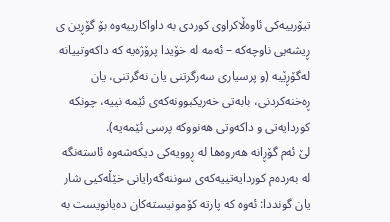تیۆرییەکی ئاوەڵاکراوی کوردی بە داواکارییەوە بۆ گۆڕین ی ڕیشەیی ناوچەکە – ئەمە لە خۆیدا پرۆژەیە کە داکەوتییانە لەگۆڕێیە (و پرسیاری سەرگرتنی یان نەگرتنی، یان ڕەخنەکردنی، بابەتی خەریکبوونەکەی ئێمە نییە، چونکە کوردایەتی و داکەوتی هەنووکە پرسی ئێمەیە).
لێ ئەم گۆڕانە هەروەها لە ڕوویەکی دیکەشەوە ئاستەنگە لە بەردەم کوردایەتییەکەی سوننەگەرایانی خێڵەکیی شار یان گونددا: ئەوە کە پارتە کۆمونیستەکان دەیانویست بە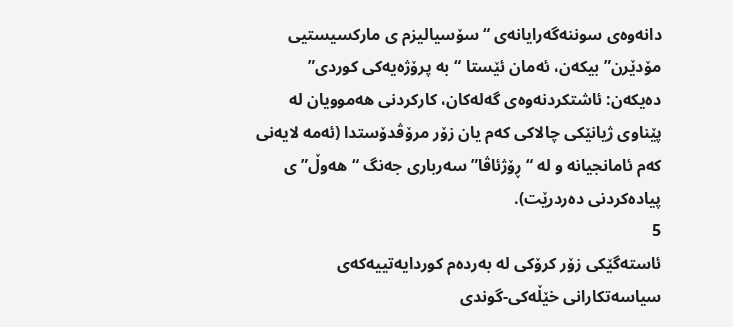دانەوەی سوننەگەرایانەی “سۆسیالیزم ی مارکسیستیی مۆدێرن” بیکەن، ئەمان ئێستا “بە پرۆژەیەکی کوردی” دەیکەن: ئاشتکردنەوەی گەلەکان، کارکردنی هەموویان لە پێناوی ژیانێکی چالاکی کەم یان زۆر مرۆڤدۆستدا (ئەمە لایەنی کەم ئامانجیانە و لە “ڕۆژئاڤا” سەرباری جەنگ “هەوڵ”ی پیادەکردنی دەردرێت).
5
ئاستەگێکی زۆر کرۆکی لە بەردەم کوردایەتییەکەی سیاسەتکارانی خێڵەکی-گوندی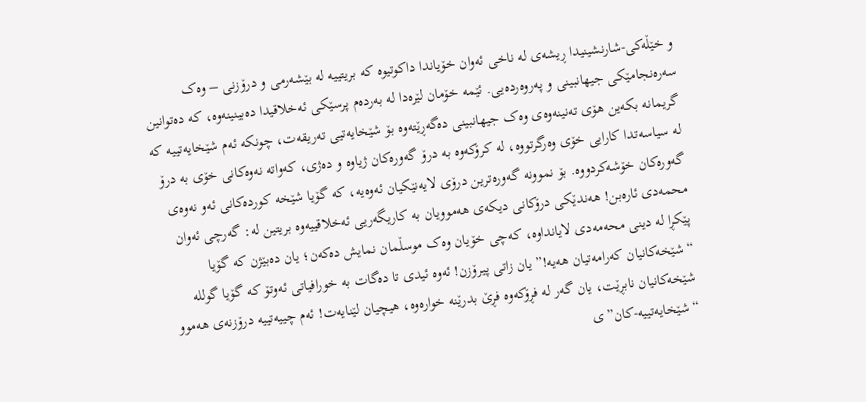و خێڵەکی-شارنشینیدا ڕیشەی لە ناخی ئەوان خۆیاندا داکوتیوە کە بریتییە لە بێشەرمی و درۆزنی – وەک سەرەنجامێکی جیهانبینی و پەروەردەیی. ئێمە خۆمان لێرەدا لە بەردەم پرسێکی ئەخلاقیدا دەبینینەوە، کە دەتوانین گریمانە بکەین هۆی تەنینەوەی وەک جیهانبینی دەگەڕێتەوە بۆ شێخایەتیی تەریقەت، چونکە ئەم شێخایەتییە کە لە سیاسەتدا کارایی خۆی وەرگرتووە، لە کرۆکەوە بە درۆ گەورەکان ژیاوە و دەژی، کەواتە نەوەکانی خۆی بە درۆ گەورەکان خۆشەکردووە. بۆ نموونە گەورەترین درۆی لایەنێکیان ئەوەیە، کە گۆیا شێخە کوردەکانی ئەو نەوەی محمەدی ئارەبن! هەندێکی درۆکانی دیکەی هەموویان بە کاریگەریی ئەخلاقییەوە بریتین لە: گەرچی ئەوان پێکڕا لە دینی محەمەدی لایانداوە، کەچی خۆیان وەک موسڵمان نمایش دەکەن؛ یان دەبێژن کە گۆیا “شێخەکانیان کەرامەتیان هەیە!” یان زاتی پیرۆزن! ئەوە ئیدی تا دەگات بە خورافیاتی ئەوتۆ کە گۆیا گوللە شێخەکانیان نابڕێت، یان گەر لە فڕۆکەوە فڕێ بدرێنە خوارەوە، هیچیان لێنایەت! ئەم چییەتییە درۆزنەی هەموو “شێخایەتییە-کان”ی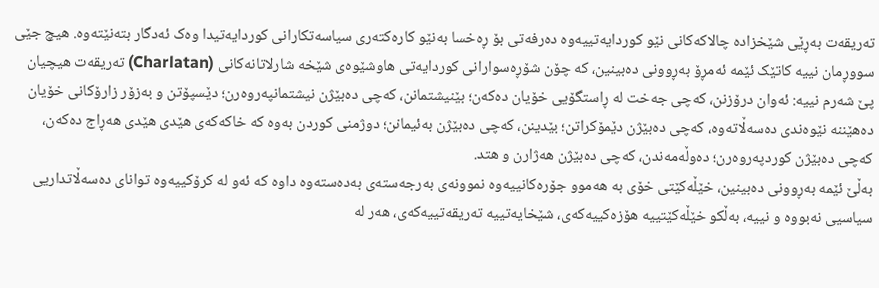تەریقەت بەڕێی شێخزادە چالاکەکانی نێو کوردایەتییەوە دەرفەتی بۆ ڕەخسا بەنێو کارەکتەری سیاسەتکارانی کوردایەتیدا وەک ئەدگار بتەنێتەوە. هیچ جێی سووڕمان نییە کاتێک ئێمە ئەمڕۆ بەڕوونی دەبینین، کە چۆن شۆڕەسوارانی کوردایەتی هاوشێوەی شێخە شارلاتانەکانی (Charlatan) تەریقەت هیچیان پێ شەرم نییە: ئەوان درۆزنن، کەچی جەخت لە ڕاستگۆیی خۆیان دەکەن؛ بێنیشتمانن، کەچی دەبێژن نیشتمانپەروەرن؛ دێسپۆتن و بەزۆر زارۆکانی خۆیان دەهێننە نێوەندی دەسەڵاتەوە، کەچی دەبێژن دێمۆکراتن؛ بێدینن، کەچی دەبێژن بەئیمانن؛ دوژمنی کوردن بەوە کە خاکەکەی هێدی هێدی هەڕاج دەکەن، کەچی دەبێژن کوردپەروەرن؛ دەوڵەمەندن، کەچی دەبێژن هەژارن و هتد.
بەڵێ ئێمە بەڕوونی دەبینین، خێڵەکێتی خۆی بە هەموو جۆرەکانییەوە نموونەی بەرجەستەی بەدەستەوە داوە کە ئەو لە کرۆکییەوە توانای دەسەڵاتداریی سیاسیی نەبووە و نییە، بەڵکو خێڵەکێتییە هۆزەکییەکەی، شێخایەتییە تەریقەتییەکەی، هەر لە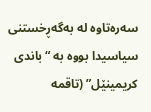سەرەتاوە لە بەگەڕخستنی سیاسیدا بووە بە “باندی کریمینێل” (تاقمە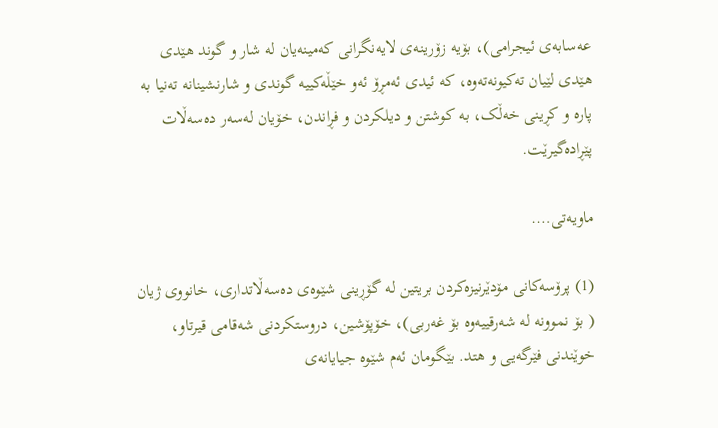عەسابەی ئیجرامی)، بۆیە زۆرینەی لایەنگرانی کەمینەیان لە شار و گوند هێدی هێدی لێیان تەکیونەتەوە، کە ئیدی ئەمڕۆ ئەو خێڵەکییە گوندی و شارنشینانە تەنیا بە پارە و کڕینی خەڵک، بە کوشتن و دیلکردن و فڕاندن، خۆیان لەسەر دەسەڵات پێڕادەگیرێت.

ماویەتی….

(1) پرۆسەکانی مۆدێرنیزەکردن بریتین لە گۆڕینی شێوەی دەسەڵاتداری، خانووی ژیان ( بۆ نموونە لە شەرقییەوە بۆ غەربی)، خۆپۆشین، دروستکردنی شەقامی قیرتاو، خوێندنی فێرگەیی و هتد. بێگومان ئەم شێوە جیایانەی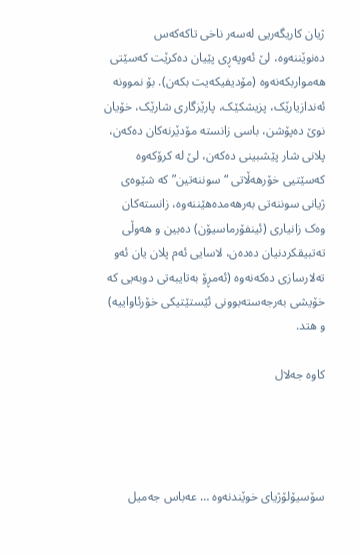ژیان کاریگەریی لەسەر ناخی تاکەکەس دەنوێننەوە، لێ ئەوپەڕی پێیان دەکرێت کەسێتی هەمواربکەنەوە (مۆدیفیکەیت بکەن). بۆ نموونە ئەندازیارێک، پزیشکێک، پارێزگاری شارێک، خۆیان نوێ دەپۆشن، باسی زانستە مۆدێرنەکان دەکەن، پلانی شار پێشبینی دەکەن، لێ لە کرۆکەوە کەسێتیی خۆرهەڵاتی “سوننەتین” کە شێوەی ژیانی سوننەتی بەرهەمدەهێننەوە، زانستەکان وەک زانیاری (ئینفۆرماسیۆن) دەبین و هەوڵی تەتبیقکردنیان دەدەن، لاسایی ئەم پلان یان ئەو تەلارسازی دەکەنەوە (ئەمڕۆ بەتایبەتی دوبەیی کە خۆیشی بەرجەستەبوونی ئێستێتیکی خۆرئاواییە) و هتد.

کاوە جەلال




سۆسیۆلۆژیای خوێندنه‌وه‌ … عه‌باس جه‌میل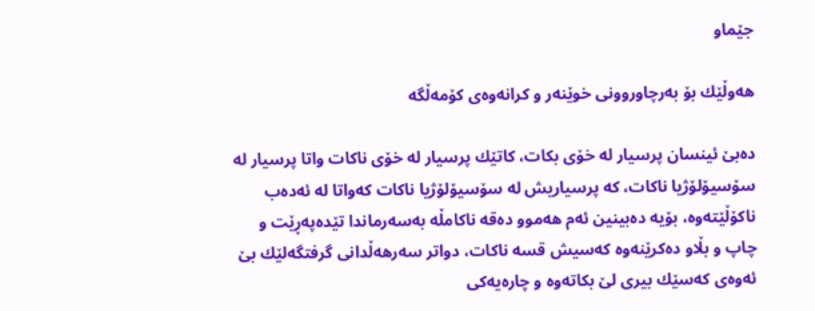جێماو

هه‌وڵێك بۆ به‌رچاوروونی خوێنه‌ر و كرانه‌وه‌ی كۆمه‌ڵگه‌

ده‌بێ ئینسان پرسیار له‌ خۆی بكات، كاتێك پرسیار له‌ خۆی ناكات واتا پرسیار له‌ سۆسیۆلۆژیا ناكات، كه‌ پرسیاریش له‌ سۆسیۆلۆژیا ناكات كه‌واتا له‌ ئه‌ده‌ب ناكۆڵێته‌وه‌، بۆیه‌ ده‌بینین ئه‌م هه‌موو ده‌قه‌ ناكامڵه‌ به‌سه‌رماندا تێده‌په‌ڕێت و چاپ و بڵاو ده‌كرێنه‌وه‌ كه‌سیش قسه‌ ناكات، دواتر سه‌رهه‌ڵدانی گرفتگه‌لێك بێ ئه‌وه‌ی كه‌سێك بیری لێ بكاته‌وه‌ و چاره‌یه‌كی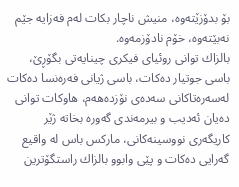بۆ بدۆزێته‌وه‌، منیش ناچار بكات له‌م فه‌زایه‌ جێم نه‌بێته‌وه‌، خۆم نادۆزمه‌وه‌.
بالزاك توانی روئیای فیكری چینایه‌تی بگۆڕێ‌، باسی جوتیار ده‌كات، باسی ژیانی فه‌ره‌نسا ده‌كات له‌سه‌ره‌تاكانی سه‌ده‌ی نۆزده‌هه‌م، هاوكات توانی ده‌یان ئه‌دیب و بیرمه‌ندی گه‌وره‌ بخاته‌ ژێر كاریگه‌ری نووسینه‌كانی، ماركس باس له‌ واقیع گه‌رایی ده‌كات و پێی وابوو بالزاك راستگۆترین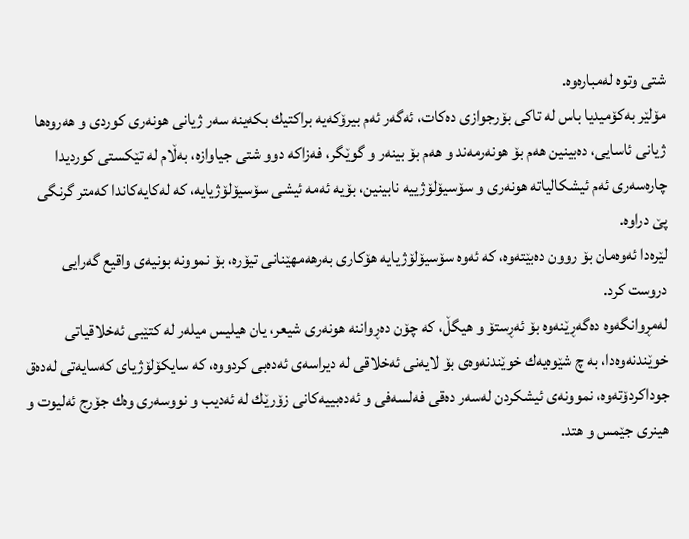شتی وتوه‌ له‌مباره‌وه‌.
مۆلێر به‌كۆمیدیا باس له‌ تاكی بۆرجوازی ده‌كات، ئه‌گه‌ر ئه‌م بیرۆكه‌یه‌ براكتیك بكه‌ینه‌ سه‌ر ژیانی هونه‌ری كوردی و هه‌روه‌ها ژیانی ئاسایی، ده‌بینین هه‌م بۆ هونه‌رمه‌ند و هه‌م بۆ بینه‌ر و گوێگر، فه‌زاكه‌ دوو شتی جیاوازه‌، به‌ڵام له‌ تێكستی كوردیدا چاره‌سه‌ری ئه‌م ئیشكالیاته‌ هونه‌ری و سۆسیۆلۆژییه‌ نابینین، بۆیه‌ ئه‌مه‌ ئیشی سۆسیۆلۆژیایه‌، كه‌ له‌كایه‌كاندا كه‌متر گرنگی پێ دراوه‌.
لێره‌دا ئه‌وه‌مان بۆ روون ده‌بێته‌وه‌، كه‌ ئه‌وه‌ سۆسیۆلۆژیایه‌ هۆكاری به‌رهه‌مهێنانی تیۆره‌، بۆ نموونه‌ بونیه‌ی واقیع گه‌رایی دروست كرد.
له‌مڕوانگه‌وه‌ ده‌گه‌ڕێنه‌وه‌ بۆ ئه‌ڕستۆ و هیگڵ، كه‌ چۆن ده‌ڕواننه‌ هونه‌ری شیعر، یان هیلیس میله‌ر له‌ كتێبی ئه‌خلاقیاتی خوێندنه‌وه‌دا، به‌ چ شێوه‌یه‌ك خوێندنه‌وه‌ی بۆ لایه‌نی ئه‌خلاقی له‌ دیراسه‌ی ئه‌ده‌بی كردووه‌، كه‌ سایكۆلۆژیای كه‌سایه‌تی له‌ده‌ق جوداكردۆته‌وه‌، نموونه‌ی ئیشكردن له‌سه‌ر ده‌قی فه‌لسه‌فی و ئه‌ده‌بییه‌كانی زۆرێك له‌ ئه‌دیب و نووسه‌ری وه‌ك جۆرج ئه‌لیوت و هینری جێمس و هتد.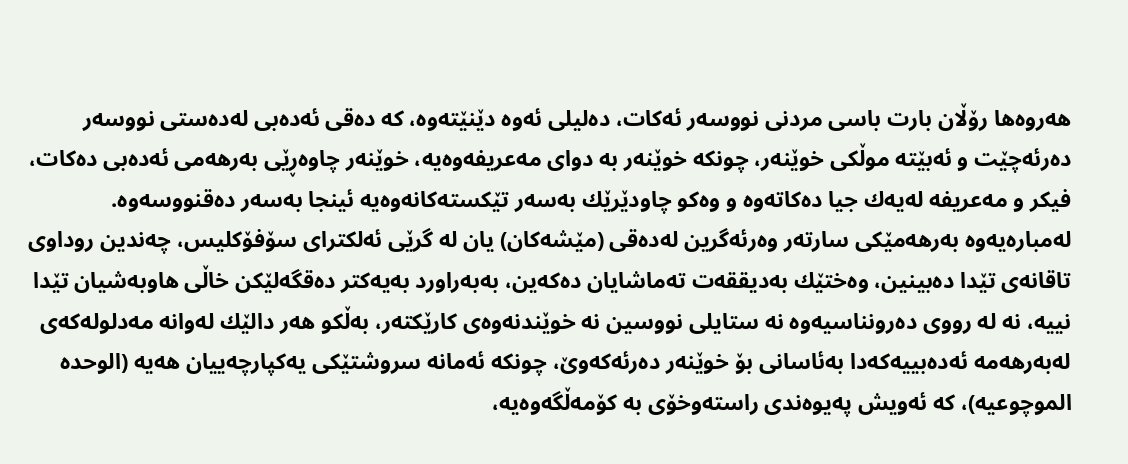هه‌روه‌ها رۆڵان بارت باسی مردنی نووسه‌ر ئه‌كات، ده‌لیلی ئه‌وه‌ دێنێته‌وه‌، كه‌ ده‌قی ئه‌ده‌بی له‌ده‌ستی نووسه‌ر ده‌رئه‌چێت و ئه‌بێته‌ موڵكی خوێنه‌ر، چونكه‌ خوێنه‌ر به‌ دوای مه‌عریفه‌وه‌یه‌، خوێنه‌ر چاوه‌ڕێی به‌رهه‌می ئه‌ده‌بی ده‌كات، فیكر و مه‌عریفه‌ له‌یه‌ك جیا ده‌كاته‌وه‌ و وه‌كو چاودێرێك به‌سه‌ر تێكسته‌كانه‌وه‌یه‌ ئینجا به‌سه‌ر ده‌قنووسه‌وه‌.
له‌مباره‌یه‌وه‌ به‌رهه‌مێكی سارته‌ر وه‌رئه‌گرین له‌ده‌قی (مێشه‌كان) یان له‌ گرێی ئه‌لكترای سۆفۆكلیس، چه‌ندین روداوی تاقانه‌ی تێدا ده‌بینین، وه‌ختێك به‌دیققه‌ت ته‌ماشایان ده‌كه‌ین، به‌به‌راورد به‌یه‌كتر ده‌قگه‌لێكن خاڵی هاوبه‌شیان تێدا نییه‌، نه‌ له‌ رووی ده‌رونناسیه‌وه‌ نه‌ ستایلی نووسین نه‌ خوێندنه‌وه‌ی كارێكته‌ر، به‌ڵكو هه‌ر دالێك له‌وانه‌ مه‌دلوله‌كه‌ی له‌به‌رهه‌مه‌ ئه‌ده‌بییه‌كه‌دا به‌ئاسانی بۆ خوێنه‌ر ده‌رئه‌كه‌وێ، چونكه‌ ئه‌مانه‌ سروشتێكی یه‌كپارچه‌ییان هه‌یه‌ (الوحده‌ الموچوعیه‌)، كه‌ ئه‌ویش په‌یوه‌ندی راسته‌وخۆی به‌ كۆمه‌ڵگه‌وه‌یه‌،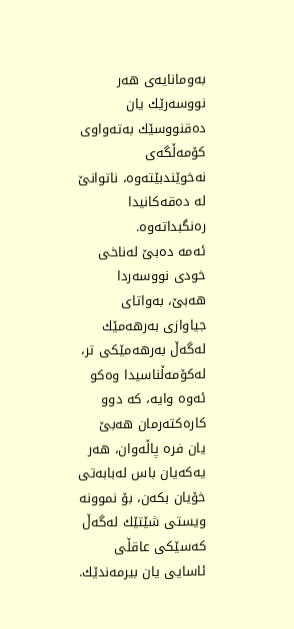به‌ومانایه‌ی هه‌ر نووسه‌رێك یان ده‌قنووسێك به‌ته‌واوی كۆمه‌ڵگه‌ی نه‌خوێندبێته‌وه‌، ناتوانێ‌ له‌ ده‌قه‌كانیدا ره‌نگبداته‌وه‌.
ئه‌مه‌ ده‌بێ‌ له‌ناخی خودی نووسه‌ردا هه‌بێ، به‌واتای جیاوازی به‌رهه‌مێك له‌گه‌ڵ به‌رهه‌مێكی تر، له‌كۆمه‌ڵناسیدا وه‌كو ئه‌وه‌ وایه‌، كه‌ دوو كاره‌كته‌رمان هه‌بێ یان فره‌ پاڵه‌وان، هه‌ر یه‌كه‌یان باس له‌بابه‌تی خۆیان بكه‌ن، بۆ نموونه‌ ویستی شێتێك له‌گه‌ڵ كه‌سێكی عاقڵی ئاسایی یان بیرمه‌ندێك.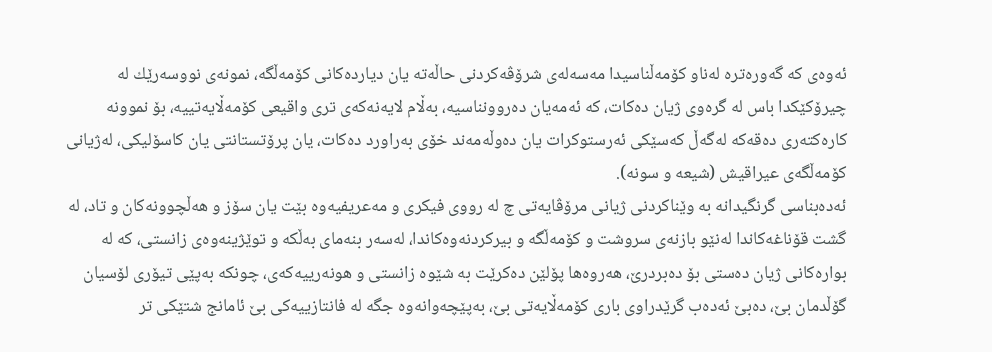ئه‌وه‌ی كه‌ گه‌وره‌تره‌ له‌ناو كۆمه‌ڵناسیدا مه‌سه‌له‌ی شرۆڤه‌كردنی حاڵه‌ته‌ یان دیارده‌كانی كۆمه‌ڵگه‌، نمونه‌ی نووسه‌رێك له‌ چیرۆكێكدا باس له‌ گره‌وی ژیان ده‌كات، كه‌ ئه‌مه‌یان ده‌روونناسیه‌، به‌ڵام لایه‌نه‌كه‌ی تری واقیعی كۆمه‌ڵایه‌تییه‌، بۆ نموونه‌ كاره‌كته‌ری ده‌قه‌كه‌ له‌گه‌ڵ كه‌سێكی ئه‌رستوكرات یان ده‌وڵه‌مه‌ند خۆی به‌راورد ده‌كات، یان پرۆتستانتی یان كاسۆلیكی، له‌ژیانی كۆمه‌ڵگه‌ی عیراقیش (شیعه‌ و سونه‌).
ئه‌ده‌بناسی گرنگیدانه‌ به‌ وێناكردنی ژیانی مرۆڤایه‌تی چ له‌ رووی فیكری و مه‌عریفیه‌وه‌ بێت یان سۆز و هه‌ڵچوونه‌كان و تاد، له‌ گشت قۆناغه‌كاندا له‌نێو بازنه‌ی سروشت و كۆمه‌ڵگه‌ و بیركردنه‌وه‌كاندا، له‌سه‌ر بنه‌مای به‌ڵكه‌ و توێژینه‌وه‌ی زانستی، كه‌ له‌ بواره‌كانی ژیان ده‌ستی بۆ ده‌بردرێ، هه‌روه‌ها پۆلێن ده‌كرێت به‌ شێوه‌ زانستی و هونه‌رییه‌كه‌ی، چونكه‌ به‌پێی تیۆری لۆسیان گۆڵدمان بێ‌، ده‌بێ ئه‌ده‌ب گرێدراوی باری كۆمه‌ڵایه‌تی بێ‌، به‌پێچه‌وانه‌وه‌ جگه‌ له‌ فانتازییه‌كی بێ‌ ئامانج شتێكی تر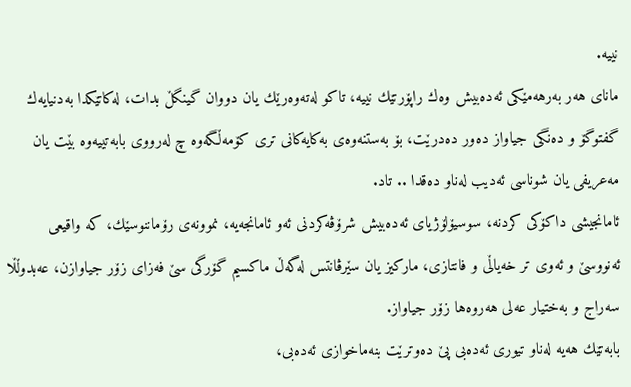نییه‌.
مانای هه‌ر به‌رهه‌مێكی ئه‌ده‌بیش وه‌ك راپۆرتێك نییه‌، تاكو له‌ته‌وه‌رێك یان دووان گینگڵ بدات، له‌كاتێكدا به‌دنیایه‌ك گفتوگۆ و ده‌نگی جیاواز ده‌ور ده‌درێت، بۆ به‌ستنه‌وه‌ی به‌كایه‌كانی تری كۆمه‌ڵگه‌وه‌ چ له‌رووی بابه‌تییه‌وه‌ بێت یان مه‌عریفی یان شوناسی ئه‌دیب له‌ناو ده‌قدا .. تاد.
ئامانجیشی داكۆكی كردنه‌، سوسیۆلۆژیای ئه‌ده‌بیش شرۆڤه‌كردنی ئه‌و ئامانجه‌یه‌، نموونه‌ی رۆماننوسێك، كه‌ واقیعی ئه‌نووسێ و ئه‌وی تر خه‌یاڵی و فانتازی، ماركیز یان سێرڤانتس له‌گه‌ڵ ماكسیم گۆرگی سێ‌ فه‌زای زۆر جیاوازن، عه‌بدوڵڵا سه‌راج و به‌ختیار عه‌لی هه‌روه‌ها زۆر جیاواز.
بابه‌تێك هه‌یه‌ له‌ناو تیوری ئه‌ده‌بی پێ ده‌وترێت بنه‌ماخوازی ئه‌ده‌بی،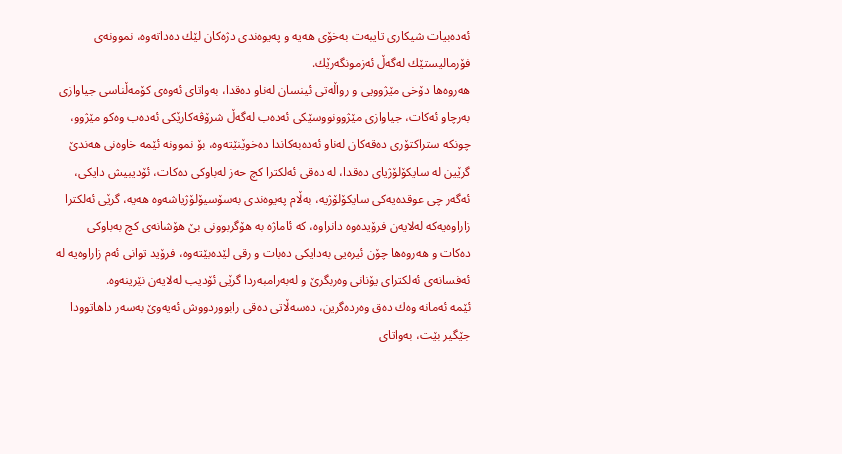ئه‌ده‌بیات شیكاری تایبه‌ت به‌خۆی هه‌یه‌ و په‌یوه‌ندی دژه‌كان لێك ده‌داته‌وه‌، نموونه‌ی فۆرمالیستێك له‌گه‌ڵ ئه‌زمونگه‌رێك.
هه‌روه‌ها دۆخی مێژوویی و رواڵه‌تی ئینسان له‌ناو ده‌قدا، به‌واتای ئه‌وه‌ی كۆمه‌ڵناسی جیاوازی به‌رچاو ئه‌كات، جیاوازی مێژوونووسێكی ئه‌ده‌ب له‌گه‌ڵ شرۆڤه‌كارێكی ئه‌ده‌ب وه‌كو مێژوو، چونكه‌ ستراكتۆری ده‌قه‌كان له‌ناو ئه‌ده‌به‌كاندا ده‌خوێنێته‌وه‌، بۆ نموونه‌ ئێمه‌ خاوه‌نی هه‌ندێ گرێین له‌ سایكۆلۆژیای ده‌قدا، له‌ ده‌قی ئه‌لكترا كچ حه‌ز له‌باوكی ده‌كات، ئۆدیبیش دایكی، ئه‌گه‌ر چی عوقده‌یه‌كی سایكۆلۆژیه‌، به‌ڵام په‌یوه‌ندی به‌سۆسیۆلۆژیاشه‌وه‌ هه‌یه‌، گرێی ئه‌لكترا زاراوه‌یه‌كه‌ له‌لایه‌ن فرۆیده‌وه‌ دانراوه‌، كه‌ ئاماژه‌ به‌ هۆگربوونی بێ هۆشانه‌ی كچ به‌باوكی ده‌كات و هه‌روه‌ها چۆن ئیره‌یی به‌دایكی ده‌بات و رقی لێده‌بێته‌وه‌، فرۆید توانی ئه‌م زاراوه‌یه‌ له‌ ئه‌فسانه‌ی ئه‌لكترای یۆنانی وه‌ربگرێ و له‌به‌رامبه‌ردا گرێی ئۆدیب له‌لایه‌ن نێرینه‌وه‌.
ئێمه‌ ئه‌مانه‌ وه‌ك ده‌ق وه‌رده‌گرین، ده‌سه‌ڵاتی ده‌قی رابووردووش ئه‌یه‌وێ به‌سه‌ر داهاتوودا جێگیر بێت، به‌واتای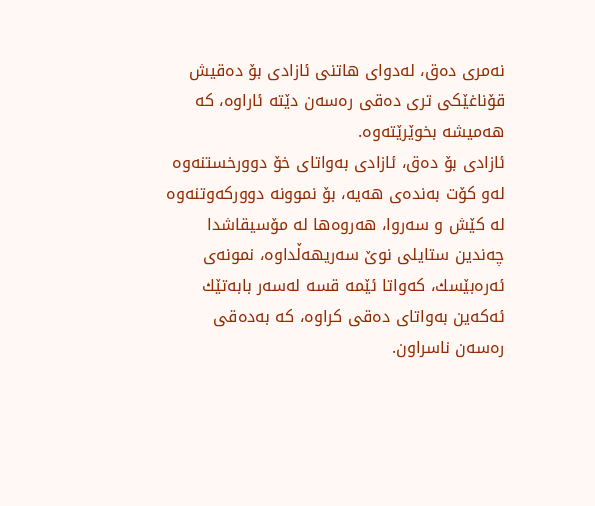نه‌مری ده‌ق، له‌دوای هاتنی ئازادی بۆ ده‌قیش قۆناغێكی تری ده‌قی ره‌سه‌ن دێته‌ ئاراوه‌، كه‌ هه‌میشه‌ بخوێرێته‌وه‌.
ئازادی بۆ ده‌ق، ئازادی به‌واتای خۆ دوورخستنه‌وه‌ له‌و كۆت به‌نده‌ی هه‌یه‌، بۆ نموونه‌ دووركه‌وتنه‌وه‌ له‌ كێش و سه‌روا، هه‌روه‌ها له‌ مۆسیقاشدا چه‌ندین ستایلی نوێ سه‌ریهه‌ڵداوه‌، نمونه‌ی ئه‌ره‌بێسك، كه‌واتا ئێمه‌ قسه‌ له‌سه‌ر بابه‌تێك ئه‌كه‌ین به‌واتای ده‌قی كراوه‌، كه‌ به‌ده‌قی ره‌سه‌ن ناسراون.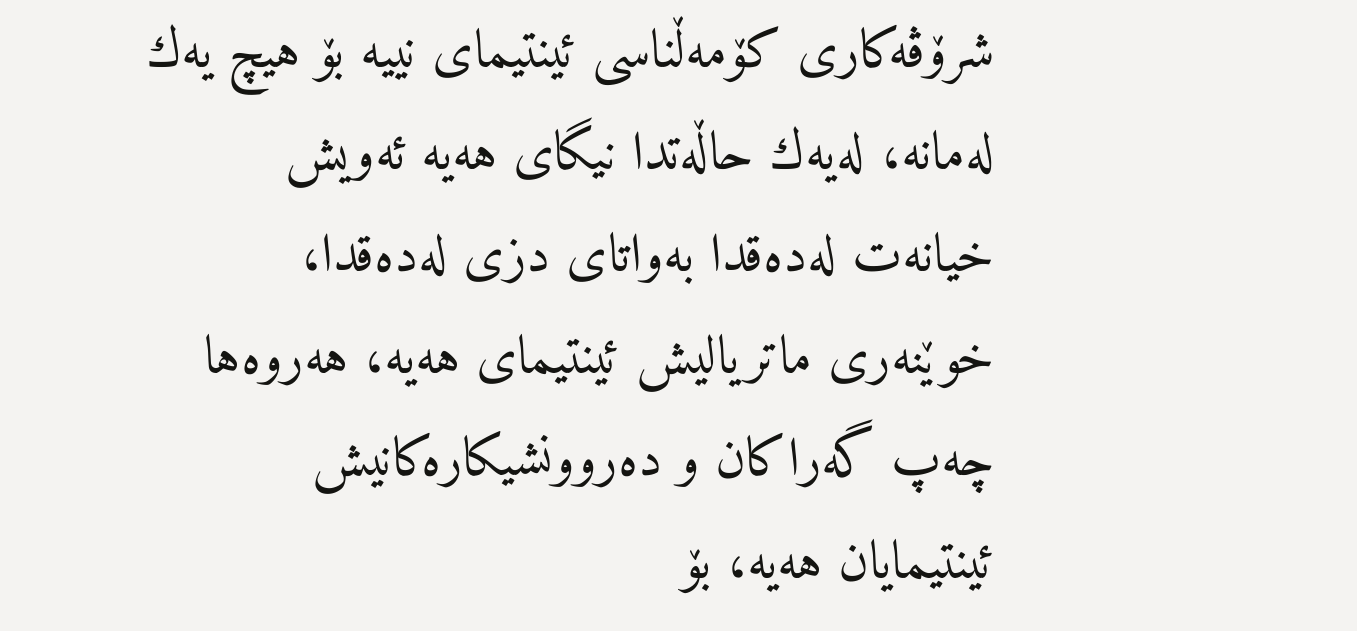شرۆڤه‌كاری كۆمه‌ڵناسی ئینتیمای نییه‌ بۆ هیچ یه‌ك له‌مانه‌، له‌یه‌ك حاڵه‌تدا نیگای هه‌یه‌ ئه‌ویش خیانه‌ت له‌ده‌قدا به‌واتای دزی له‌ده‌قدا، خوێنه‌ری ماتریالیش ئینتیمای هه‌یه‌، هه‌روه‌ها چه‌پ گه‌راكان و ده‌روونشیكاره‌كانیش ئینتیمایان هه‌یه‌، بۆ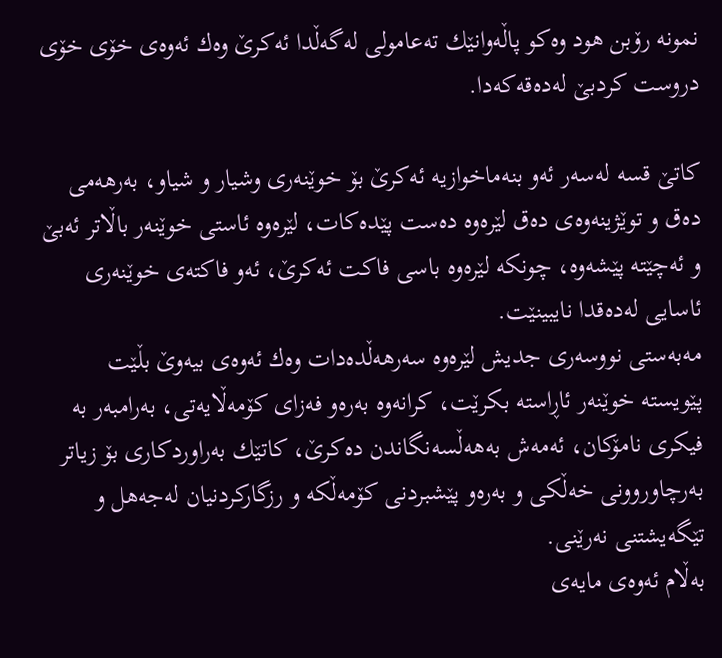نمونه‌ رۆبن هود وه‌كو پاڵه‌وانێك ته‌عامولی له‌گه‌ڵدا ئه‌كرێ وه‌ك ئه‌وه‌ی خۆی خۆی دروست كردبێ له‌ده‌قه‌كه‌دا.

كاتێ قسه‌ له‌سه‌ر ئه‌و بنه‌ماخوازیه‌ ئه‌كرێ بۆ خوێنه‌ری وشیار و شیاو، به‌رهه‌می ده‌ق و توێژینه‌وه‌ی ده‌ق لێره‌وه‌ ده‌ست پێده‌كات، لێره‌وه‌ ئاستی خوێنه‌ر باڵاتر ئه‌بێ و ئه‌چێته‌ پێشه‌وه‌، چونكه‌ لێره‌وه‌ باسی فاكت ئه‌كرێ، ئه‌و فاكته‌ی خوێنه‌ری ئاسایی له‌ده‌قدا نایبینێت.
مه‌به‌ستی نووسه‌ری جدیش لێره‌وه‌ سه‌رهه‌ڵده‌دات وه‌ك ئه‌وه‌ی بیه‌وێ بڵێت پێویسته‌ خوێنه‌ر ئاڕاسته‌ بكرێت، كرانه‌وه‌ به‌ره‌و فه‌زای كۆمه‌ڵایه‌تی، به‌رامبه‌ر به‌ فیكری نامۆكان، ئه‌مه‌ش به‌هه‌ڵسه‌نگاندن ده‌كرێ‌، كاتێك به‌راوردكاری بۆ زیاتر به‌رچاوروونی خه‌ڵكی و به‌ره‌و پێشبردنی كۆمه‌ڵكه‌ و رزگاركردنیان له‌جه‌هل و تێگه‌یشتنی نه‌رێنی.
به‌ڵام ئه‌وه‌ی مایه‌ی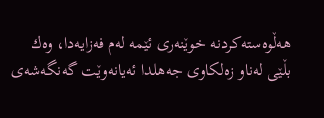هه‌ڵوه‌سته‌كردنه‌ خوێنه‌ری ئێمه‌ له‌م فه‌زایه‌دا، وه‌ك بڵێی له‌ناو زه‌لكاوی جه‌هلدا ئه‌یانه‌وێت گه‌نگه‌شه‌ی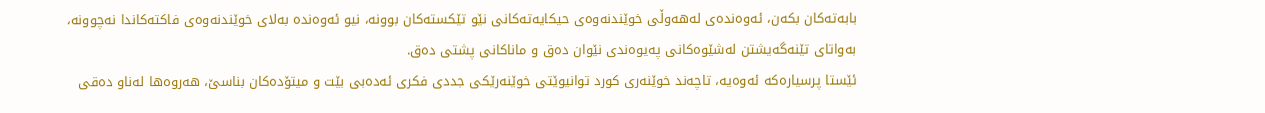بابه‌ته‌كان بكه‌ن، ئه‌وه‌نده‌ی له‌هه‌وڵی خوێندنه‌وه‌ی حیكایه‌ته‌كانی نێو تێكسته‌كان بوونه‌، نیو ئه‌وه‌نده‌ به‌لای خوێندنه‌وه‌ی فاكته‌كاندا نه‌چوونه‌، به‌واتای تێنه‌گه‌یشتن له‌شێوه‌كانی په‌یوه‌ندی نێوان ده‌ق و ماناكانی پشتی ده‌ق.
ئێستا پرسیاره‌كه‌ ئه‌وه‌یه‌، تاچه‌ند خوێنه‌ری كورد توانیوێتی خوێنه‌رێكی جددی فكری ئه‌ده‌بی بێت و میتۆده‌كان بناسێ‌، هه‌روه‌ها له‌ناو ده‌قی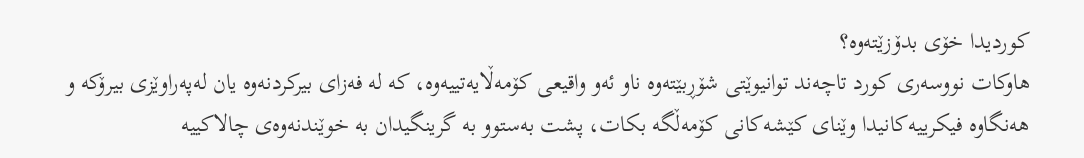كوردیدا خۆی بدۆزێته‌وه‌؟
هاوكات نووسه‌ری كورد تاچه‌ند توانیوێتی شۆڕبێته‌وه‌ ناو ئه‌و واقیعی كۆمه‌ڵایه‌تییه‌وه‌، كه‌ له‌ فه‌زای بیركردنه‌وه‌ یان له‌په‌راوێزی بیرۆكه‌ و هه‌نگاوه‌ فیكرییه‌كانیدا وێنای كێشه‌كانی كۆمه‌ڵگه‌ بكات، پشت به‌ستوو به‌ گرینگیدان به‌ خوێندنه‌وه‌ی چالاكییه‌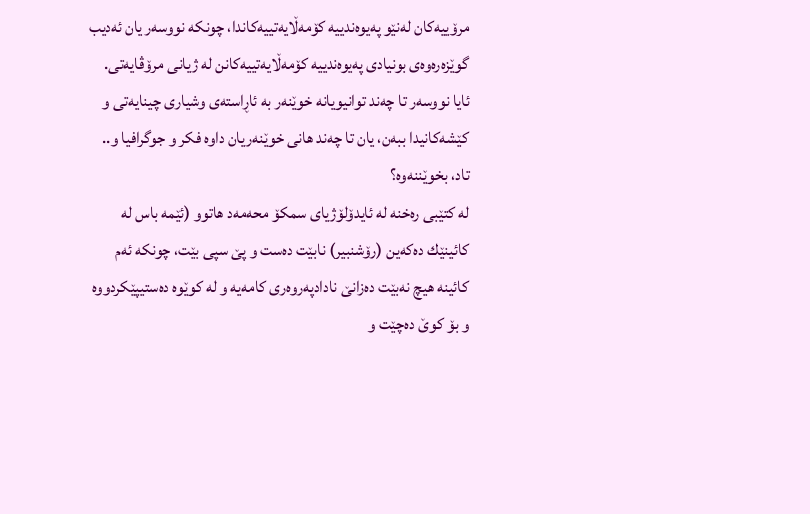مرۆییه‌كان له‌نێو په‌یوه‌ندییه‌ كۆمه‌ڵایه‌تییه‌كاندا، چونكه‌ نووسه‌ر یان ئه‌دیب گوێزه‌ره‌وه‌ی بونیادی په‌یوه‌ندییه‌ كۆمه‌ڵایه‌تییه‌كانن له‌ ژیانی مرۆڤایه‌تی.
ئایا نووسه‌ر تا چه‌ند توانیویانه‌ خوێنه‌ر به‌ ئاڕاسته‌ی وشیاری چینایه‌تی و كێشه‌كانیدا ببه‌ن، یان تا چه‌ند هانی خوێنه‌ریان داوه‌ فكر و جوگرافیا و.. تاد، بخوێننه‌وه‌؟
له‌ كتێبی ره‌خنه‌ له‌ ئایدۆلۆژیای سمكۆ محه‌مه‌د هاتوو (ئێمه‌ باس له‌ كائینێك ده‌كه‌ین (رۆشنبیر) نابێت ده‌ست و پێ سپی بێت، چونكه‌ ئه‌م كائینه‌ هیچ نه‌بێت ده‌زانێ نادادپه‌روه‌ری كامه‌یه‌ و له‌ كوێوه‌ ده‌ستیپێكردووه‌ و بۆ كوێ ده‌چێت و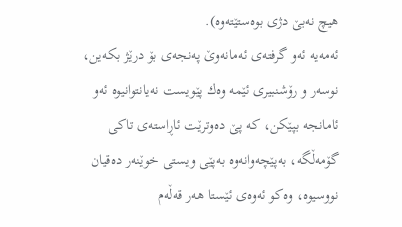هیچ نه‌بێ دژی بوه‌ستێته‌وه‌).
ئه‌مه‌یه‌ ئه‌و گرفته‌ی ئه‌مانه‌وێ په‌نجه‌ی بۆ درێژ بكه‌ین، نوسه‌ر و رۆشنبیری ئێمه‌ وه‌ك پێویست نه‌یانتوانیوه‌ ئه‌و ئامانجه‌ بپێكن، كه‌ پێ ده‌وترێت ئاڕاسته‌ی تاكی گۆمه‌ڵگه‌، به‌پێچه‌وانه‌وه‌ به‌پێی ویستی خوێنه‌ر ده‌قیان نووسیوه‌، وه‌كو ئه‌وه‌ی ئێستا هه‌ر قه‌ڵه‌م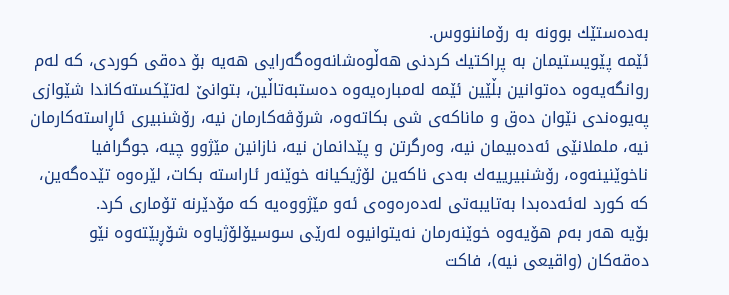به‌ده‌ستێك بوونه‌ به‌ رۆماننووس.
ئێمه‌ پێویستیمان به‌ پراكتیك كردنی هه‌ڵوه‌شانه‌وه‌گه‌رایی هه‌یه‌ بۆ ده‌قی كوردی، كه‌ له‌م روانگه‌یه‌وه‌ ده‌توانین بڵێین ئێمه‌ له‌مباره‌یه‌وه‌ ده‌ستبه‌تاڵین، بتوانێ له‌تێكسته‌كاندا شێوازی په‌یوه‌ندی نێوان ده‌ق و ماناكه‌ی شی بكاته‌وه‌، شرۆڤه‌كارمان نیه‌، رۆشنبیری ئاڕاسته‌كارمان نیه‌، ململانێی ئه‌ده‌بیمان نیه‌، وه‌رگرتن و پێدانمان نیه‌، نازانین مێژوو چیه‌، جوگرافیا ناخوێنینه‌وه‌، رۆشنبیرییه‌ك به‌دی ناكه‌ین لۆژیكیانه‌ خوێنه‌ر ئاراسته‌ بكات، لێره‌وه‌ تێده‌گه‌ین، كه‌ كورد له‌ئه‌ده‌بدا به‌تایبه‌تی له‌ده‌ره‌وه‌ی ئه‌و مێژووه‌یه‌ كه‌ مۆدێرنه‌ تۆماری كرد.
بۆیه‌ هه‌ر به‌م هۆیه‌وه‌ خوێنه‌رمان نه‌یتوانیوه‌ له‌رێی سوسیۆلۆژیاوه‌ شۆڕبێته‌وه‌ نێو ده‌قه‌كان (واقیعی نیه‌)، فاكت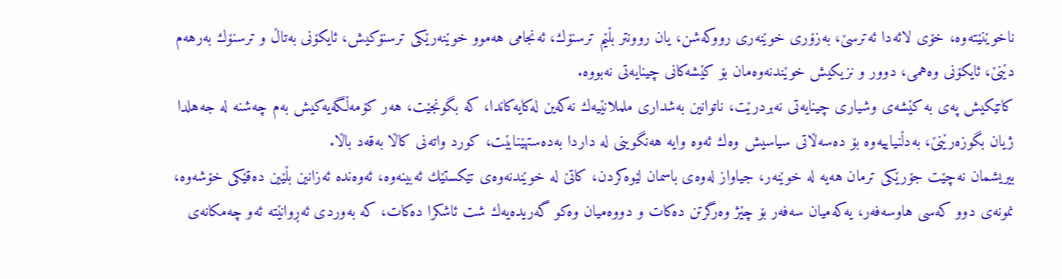ناخوێنێته‌وه‌، خۆی لائه‌دا ئه‌ترسێ، به‌زۆری خوێنه‌ری رووكه‌شن، یان روونتر بڵێم ترسنۆك، ئه‌نجامی هه‌موو خوێنه‌رێكی ترسنۆكیش، ئایكۆنی به‌تاڵ و ترسنۆك به‌رهه‌م دێنێ، ئایكۆنی وه‌همی، دوور و نزیكیش خوێندنه‌وه‌مان بۆ كێشه‌كانی چینایه‌تی نه‌بووه‌.
كاتێكیش په‌ی به‌ كێشه‌ی وشیاری چینایه‌تی نه‌بردرێت، ناتوانین به‌شداری ململانێیه‌ك نه‌كه‌ین له‌كایه‌كاندا، كه‌ بگونجێت، هه‌ر كۆمه‌ڵگه‌یه‌كیش به‌م چه‌شنه‌ له‌ جه‌هلدا ژیان بگوزه‌رێنێ، به‌دڵنیاییه‌وه‌ بۆ ده‌سه‌ڵاتی سیاسیش وه‌ك ئه‌وه‌ وایه‌ هه‌نگوینی له‌ داردا به‌ده‌ستهێنابێت، كورد واته‌نی كاڵا به‌قه‌د باڵا.
بیریشمان نه‌چێت جۆرێكی ترمان هه‌یه‌ له‌ خوێنه‌ر، جیاواز له‌وه‌ی باسمان لێوه‌كردن، كاتێ له‌ خوێندنه‌وه‌ی تێكستێك ئه‌بینه‌وه‌، ئه‌وه‌نده‌ ئه‌زانین بڵێین ده‌قێكی خۆشه‌وه‌، نمونه‌ی دوو كه‌سی هاوسه‌فه‌ر، یه‌كه‌میان سه‌فه‌ر بۆ چێژ وه‌رگرتن ده‌كات و دووه‌میان وه‌كو گه‌ریده‌یه‌ك شت ئاشكرا ده‌كات، كه‌ به‌وردی ئه‌ڕوانێته‌ ئه‌و چه‌مكانه‌ی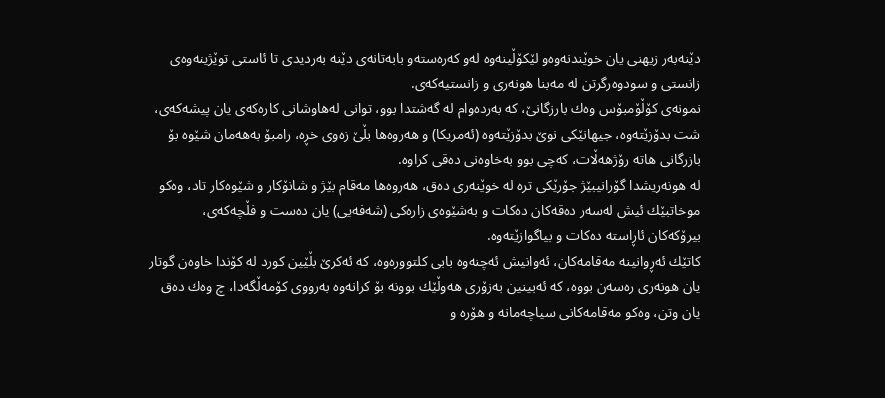دێنه‌به‌ر زیهنی یان خوێندنه‌وه‌و لێكۆڵینه‌وه‌ له‌و كه‌ره‌سته‌و بابه‌تانه‌ی دێنه‌ به‌ردیدی تا ئاستی توێژینه‌وه‌ی زانستی و سودوه‌رگرتن له‌ مه‌بنا هونه‌ری و زانستیه‌كه‌ی.
نمونه‌ی كۆڵۆمبۆس وه‌ك بارزگانێ، كه‌ به‌رده‌وام له‌ گه‌شتدا بوو، توانی له‌هاوشانی كاره‌كه‌ی یان پیشه‌كه‌ی، شت بدۆزێته‌وه‌، جیهانێكی نوێ بدۆزێته‌وه‌ (ئه‌مریكا) و هه‌روه‌ها بڵێ زه‌وی خڕه‌، رامبۆ به‌هه‌مان شێوه‌ بۆ بازرگانی هاته‌ رۆژهه‌ڵات، كه‌چی بوو به‌خاوه‌نی ده‌قی كراوه‌.
له‌ هونه‌ریشدا گۆرانیبێژ جۆرێكی تره‌ له‌ خوێنه‌ری ده‌ق، هه‌روه‌ها مه‌قام بێژ و شانۆكار و شێوه‌كار تاد، وه‌كو موخاتبێك ئیش له‌سه‌ر ده‌قه‌كان ده‌كات و به‌شێوه‌ی زاره‌كی (شه‌فه‌یی) یان ده‌ست و فڵچه‌كه‌ی، بیرۆكه‌كان ئاڕاسته‌ ده‌كات و بیاگوازێته‌وه‌.
كاتێك ئه‌ڕوانینه‌ مه‌قامه‌كان، ئه‌وانیش ئه‌چنه‌وه‌ بابی كلتووره‌وه‌، كه‌ ئه‌كرێ بڵێین كورد له‌ كۆندا خاوه‌ن گوتار یان هونه‌ری ره‌سه‌ن بووه‌، كه‌ ئه‌بینین به‌زۆری هه‌وڵێك بوونه‌ بۆ كرانه‌وه‌ به‌رووی كۆمه‌ڵگه‌دا، چ وه‌ك ده‌ق یان وتن، وه‌كو مه‌قامه‌كانی سیاچه‌مانه‌ و هۆره‌ و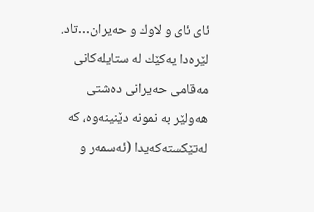ئای ئای و لاوك و حه‌یران…تاد.
لێره‌دا یه‌كێك له‌ ستایله‌كانی مه‌قامی حه‌یرانی ده‌شتی هه‌ولێر به‌ نمونه‌ دێنینه‌وه‌، كه‌ له‌تێكسته‌كه‌یدا (ئه‌سمه‌ر و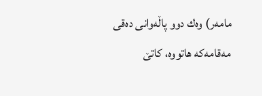مامه‌ر) وه‌ك دوو پاڵه‌وانی ده‌قی مه‌قامه‌كه‌ هاتووه‌، كاتێ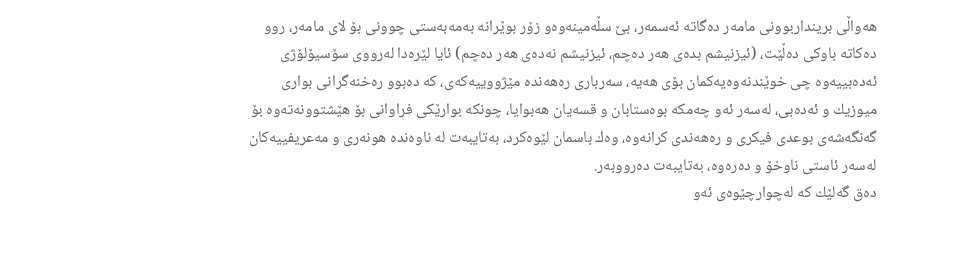هه‌واڵی برینداربوونی مامه‌ر ده‌گاته‌ ئه‌سمه‌ر، بێ سڵه‌مینه‌وه‌و زۆر بوێرانه‌ به‌مه‌به‌ستی چوونی بۆ لای مامه‌ر، روو ده‌كاته‌ باوكی ده‌ڵێت، (ئیزنیشم بده‌ی هه‌ر ده‌چم، ئیزنیشم نه‌ده‌ی هه‌ر ده‌چم) ئایا لێره‌دا له‌رووی سۆسیۆلۆژی ئه‌ده‌بییه‌وه‌ چی خوێندنه‌وه‌یه‌كمان بۆی هه‌یه‌، سه‌رباری ره‌هه‌نده‌ مێژووییه‌كه‌ی، كه‌ ده‌بوو ره‌خنه‌گرانی بواری میوزیك و ئه‌ده‌بی، له‌سه‌ر ئه‌و چه‌مكه‌ بوه‌ستابان و قسه‌یان هه‌بوایا، چونكه‌ بوارێكی فراوانی بۆ هێشتوونه‌ته‌وه‌ بۆ گه‌نگه‌شه‌ی بوعدی فیكری و ره‌هه‌ندی كرانه‌وه‌، وه‌ك باسمان لێوه‌كرد، به‌تایبه‌ت له‌ ناوه‌نده‌ هونه‌ری و مه‌عریفییه‌كان له‌سه‌ر ئاستی ناوخۆ و ده‌ره‌وه‌، به‌تایبه‌ت ده‌رووبه‌ر.
ده‌ق گه‌لێك كه‌ له‌چوارچێوه‌ی ئه‌و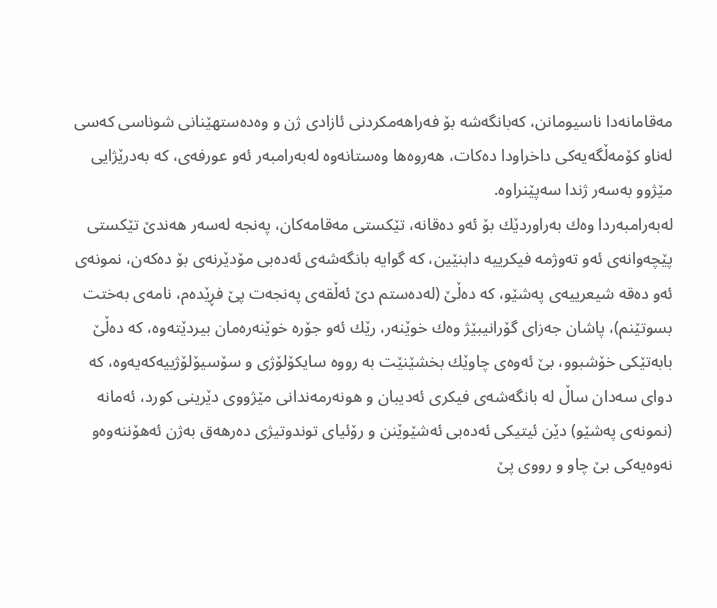مه‌قامانه‌دا ناسیومانن، كه‌بانگه‌شه‌ بۆ فه‌راهه‌مكردنی ئازادی ژن و وه‌ده‌ستهێنانی شوناسی كه‌سی له‌ناو كۆمه‌ڵگه‌یه‌كی داخراودا ده‌كات، هه‌روه‌ها وه‌ستانه‌وه‌ له‌به‌رامبه‌ر ئه‌و عورفه‌ی، كه‌ به‌درێژایی مێژوو به‌سه‌ر ژندا سه‌پێنراوه‌.
له‌به‌رامبه‌ردا وه‌ك به‌راوردێك بۆ ئه‌و ده‌قانه‌، تێكستی مه‌قامه‌كان، په‌نجه‌ له‌سه‌ر هه‌ندێ تێكستی پێچه‌وانه‌ی ئه‌و ته‌وژمه‌ فیكرییه‌ دابنێین، كه‌ گوایه‌ بانگه‌شه‌ی ئه‌ده‌بی مۆدێرنه‌ی بۆ ده‌كه‌ن، نمونه‌ی ئه‌و ده‌قه‌ شیعرییه‌ی په‌شێو، كه‌ ده‌ڵێ (له‌ده‌ستم دێ ئه‌ڵقه‌ی په‌نجه‌ت پێ فڕێده‌م، نامه‌ی به‌ختت بسوتێنم)، پاشان جه‌زای گۆرانیبێژ وه‌ك خوێنه‌ر، رێك ئه‌و جۆره‌ خوێنه‌ره‌مان بیردێته‌وه‌، كه‌ ده‌ڵێ بابه‌تێكی خۆشبوو، بێ ئه‌وه‌ی چاوێك بخشێنێت به‌ رووه‌ سایكۆلۆژی و سۆسیۆلۆژییه‌كه‌یه‌وه‌، كه‌ دوای سه‌دان ساڵ له‌ بانگه‌شه‌ی فیكری ئه‌دیبان و هونه‌رمه‌ندانی مێژووی دێرینی كورد، ئه‌مانه‌ (نمونه‌ی په‌شێو) دێن ئیتیكی ئه‌ده‌بی ئه‌شێوێنن و رۆئیای توندوتیژی ده‌رهه‌ق به‌ژن ئه‌هۆننه‌وه‌و نه‌وه‌یه‌كی بێ چاو و رووی پێ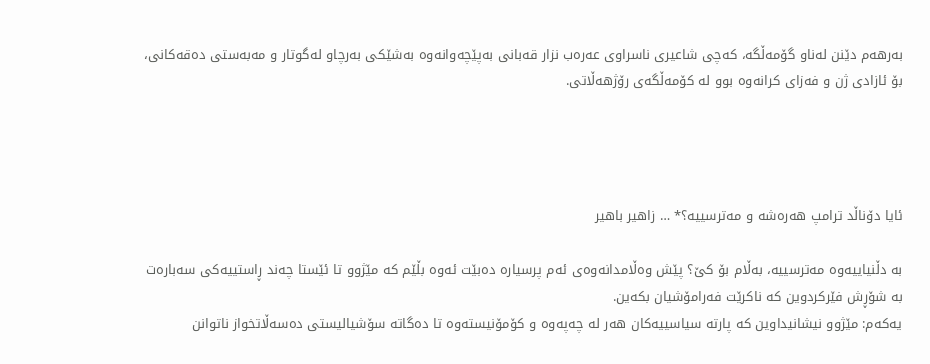به‌رهه‌م دێنن له‌ناو گۆمه‌ڵگه‌، كه‌چی شاعیری ناسراوی عه‌ره‌ب نزار قه‌بانی به‌پێچه‌وانه‌وه‌ به‌شێكی به‌رچاو له‌گوتار و مه‌به‌ستی ده‌قه‌كانی، بۆ ئازادی ژن و فه‌زای كرانه‌وه‌ بوو له‌ كۆمه‌ڵگه‌ی رۆژهه‌ڵاتی.




ئایا دۆناڵد ترامپ هەرەشە و مەترسییە؟* … زاهیر باهیر

بە دڵنیاییەوە مەترسییە، بەڵام بۆ كێ؟ پێش وەڵامدانەوەی ئەم پرسیارە دەبێت ئەوە بڵێم کە مێژوو تا ئێستا چەند ڕاستییەکی سەبارەت بە شۆڕش فێرکردوین کە ناکرێت فەرامۆشیان بکەین.
یەکەم: مێژوو نیشانیداوین کە پارتە سیاسییەکان هەر لە چەپەوە و کۆمۆنیستەوە تا دەگاتە سۆشیالیستی دەسەڵاتخواز ناتوانن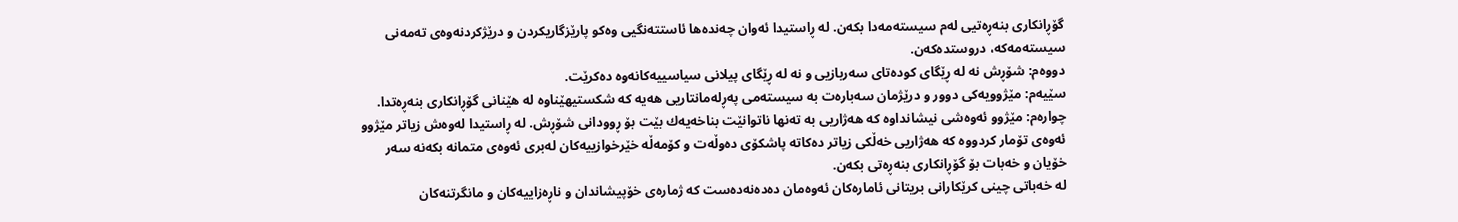گۆڕانکاری بنەڕەتیی لەم سیستەمەدا بکەن. لە ڕاستیدا ئەوان چەندەها ئاستتەنگیی وەکو پارێزگاریکردن و درێژکردنەوەی تەمەنی سیستەمەکە، دروستدەکەن.
دووەم: شۆڕش نە لە ڕێگای کودەتای سەربازیی و نە لە ڕێگای پیلانی سیاسییەکانەوە دەکرێت.
سێیەم: مێژوویەکی دوور و درێژمان سەبارەت بە سیستەمی پەڕلەمانتاریی هەیە کە شکستیهێناوە لە هێنانی گۆڕانکاری بنەڕەتدا.
چوارەم: مێژوو ئەوەشی نیشانداوە کە هەژاریی بە تەنها ناتوانێت بناخەیەك بێت بۆ ڕوودانی شۆڕش. لە ڕاستیدا لەوەش زیاتر مێژوو ئەوەی تۆمار کردووە کە هەژاریی خەڵکی زیاتر دەکاتە پاشکۆی دەوڵەت و کۆمەڵە خێرخوازییەکان لەبری ئەوەی متمانە بکەنە سەر خۆیان و خەبات بۆ گۆڕانکاری بنەڕەتی بکەن.
لە خەباتی چینی کرێکارانی بریتانی ئامارەکان ئەوەمان دەدەنەدەست کە ژمارەی خۆپیشاندان و ناڕەزاییەکان و مانگرتنەکان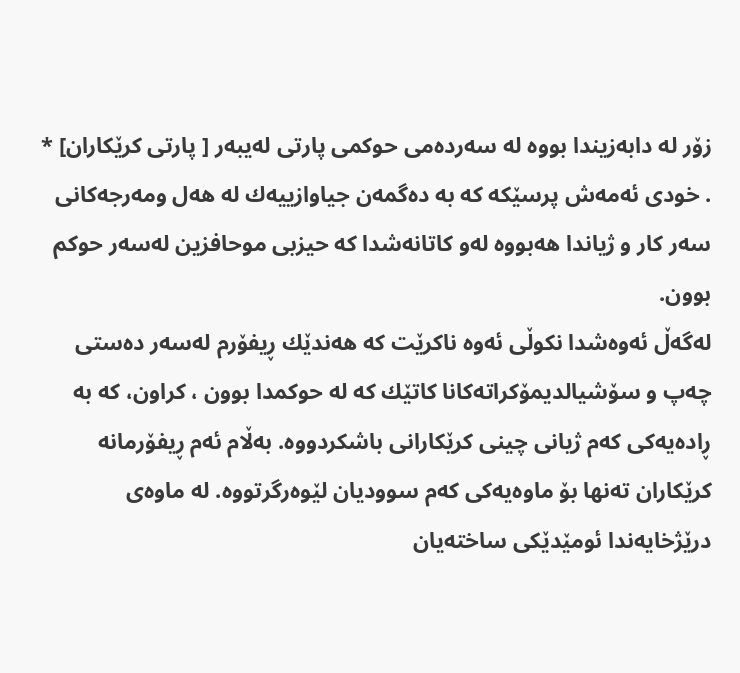زۆر لە دابەزیندا بووە لە سەردەمی حوکمی پارتی لەیبەر [ پارتی کرێکاران] * . خودی ئەمەش پرسێکە کە بە دەگمەن جیاوازییەك لە هەل ومەرجەکانی سەر کار و ژیاندا هەبووە لەو کاتانەشدا کە حیزبی موحافزین لەسەر حوکم بوون.
لەگەڵ ئەوەشدا نکوڵی ئەوە ناکرێت کە هەندێك ڕیفۆرم لەسەر دەستی چەپ و سۆشیالدیمۆکراتەکانا کاتێك کە لە حوکمدا بوون ، کراون، کە بە ڕادەیەکی کەم ژیانی چینی کرێکارانی باشکردووە. بەڵام ئەم ڕیفۆرمانە کرێکاران تەنها بۆ ماوەیەکی کەم سوودیان لێوەرگرتووە. لە ماوەی درێژخایەندا ئومێدێکی ساختەیان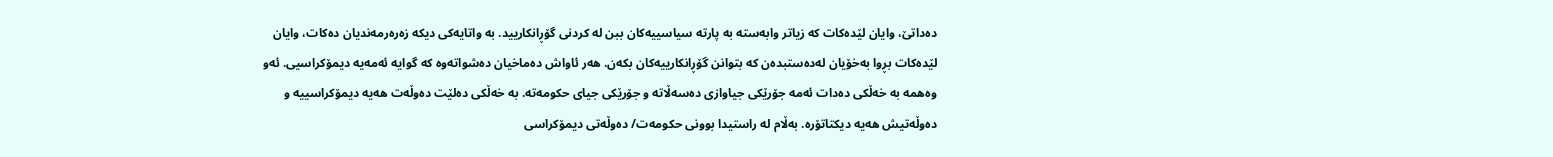دەداتێ، وایان لێدەکات کە زیاتر وابەستە بە پارتە سیاسییەکان ببن لە کردنی گۆڕانکاریید. بە واتایەکی دیکە زەرەرمەندیان دەکات، وایان لێدەکات بڕوا بەخۆیان لەدەستبدەن کە بتوانن گۆڕانکارییەکان بکەن. هەر ئاواش دەماخیان دەشواتەوە کە گوایە ئەمەیە دیمۆکراسیی. ئەو وەهمە بە خەڵکی دەدات ئەمە جۆرێکی جیاوازی دەسەڵاتە و جۆرێکی جیای حکومەتە. بە خەڵکی دەلێت دەوڵەت هەیە دیمۆکراسییە و دەوڵەتیش هەیە دیکتاتۆرە. بەڵام لە راستیدا بوونی حکومەت/ دەوڵەتی دیمۆکراسی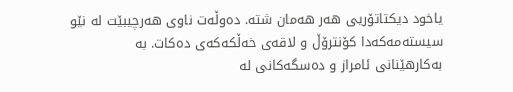یاخود دیکتاتۆریی هەر هەمان شتە. دەوڵەت ناوی هەرچیبێت لە نێو سیستەمەکەدا کۆنترۆڵ و لاقەی خەڵکەکەی دەکات. بە بەکارهێنانی ئامراز و دەسگەکانی لە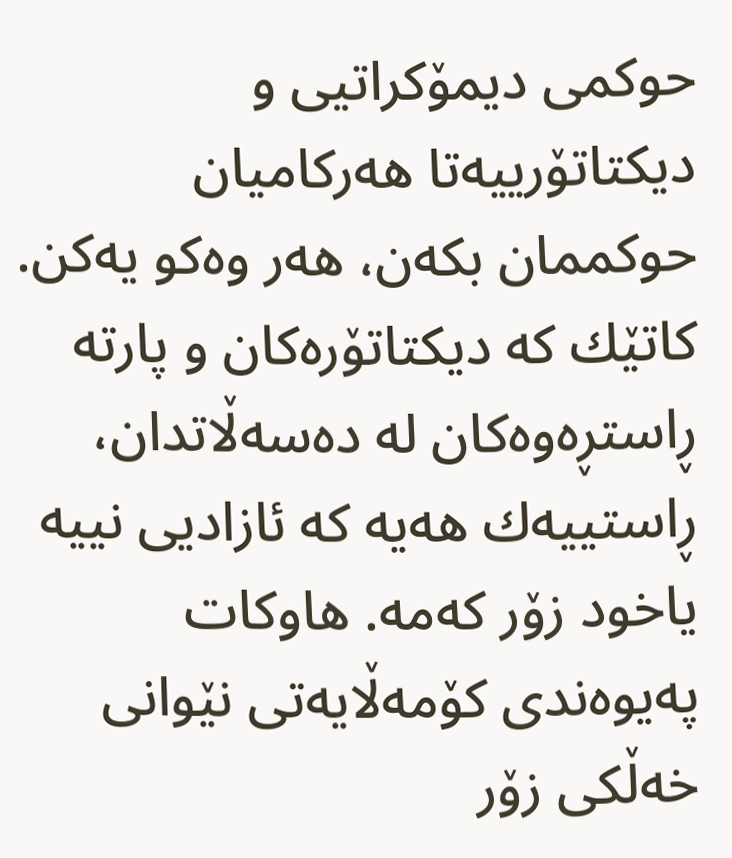حوکمی دیمۆکراتیی و دیکتاتۆرییەتا هەرکامیان حوکممان بکەن، هەر وەکو یەکن.
کاتێك کە دیکتاتۆرەکان و پارتە ڕاستڕەوەکان لە دەسەڵاتدان، ڕاستییەك هەیە کە ئازادیی نییە یاخود زۆر کەمە. هاوکات پەیوەندی کۆمەڵایەتی نێوانی خەڵکی زۆر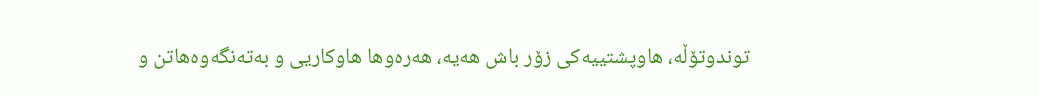توندوتۆڵە، هاوپشتییەکی زۆر باش هەیە، هەرەوها هاوکاریی و بەتەنگەوەهاتن و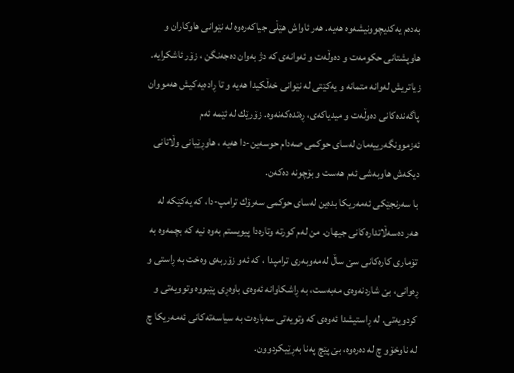بەدەم یەکدیچوونیشەوە هەیە. هەر ئاواش هێڵی جیاکەرەوە لە نێوانی هاوکاران و هاوپشتانی حکومەت و دەوڵەت و ئەوانەی کە دژ بەوان دەجەنگن ، زۆر ئاشکرایە. زیاتریش لەوانە متمانە و یەکێتی لە نێوانی خەڵکیدا هەیە و تا ڕادەیەکیش هەمووان پاگەندەکانی دەوڵەت و میدیاکەی، ڕەتدەکەنەوە. زۆرێك لە ئێمە ئەم ئەزموونگەرییەمان لەسای حوکمی صەدام حوسەین-دا هەیە ، هاوڕێیانی وڵاتانی دیکەش هاوبەشی ئەم هەست و بۆچونە دەکەن.
با سەرنجێکی ئەمەریکا بدەین لەسای حوکمی سەرۆك ترامپ-دا، کە یەکێکە لە هەر دەسەڵاتدارەکانی جیهان. من لەم کورتە وتارەدا پیویستم بەوە نیە کە بچمەوە بە تۆماری کارەکانی سێ ساڵ لەمەوبەری ترامپدا ، کە ئەو زۆربەی وەخت بە ڕاستی و ڕەوانی، بێ شاردنەوەی مەبەست، بە ڕاشکاوانە ئەوەی باوەڕی پێبووە وتوویەتی و کردویەتی. لە ڕاستیشدا ئەوەی کە وتویەتی سەبارەت بە سیاسەتەکانی ئەمەریکا چ لە ناوخۆو چ لە دەرەوە، بێ پێچ پەنا بەڕێیکردوون.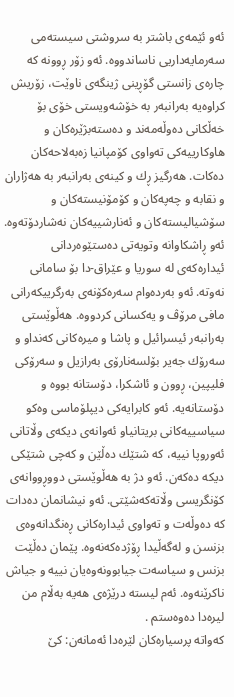ئەو ئێمەی باشتر بە سروشتی سیستەمی سەرمایەداریی ناساندووە. ئەو زۆر ڕوونە کە چارەی زانستی گۆڕینی ژینگەی ناوێت، زۆریش کراوەیە بەرانبەر بە خۆشەویستی خۆی بۆ خەڵکانی دەوڵەمەند و دەستەبژێرەکان و هاوکارییەکی تەواوی کۆمپانیا زەبەلاحەکان دەکات. هەرگیز ڕك و کینەی بەرانبەر بە هەژاران و نقابە و چەپەکان و کۆمۆنیستەکان و سۆشیالیستەکان و ئەنارشییەکان نەشاردۆتەوە. ئەو ڕاشکاوانە وتویەتی دەستێوەردانی ئیدارەکەی لە سوریا و عێراق-دا بۆ سامانی نەوتە. ئەو بەردەوام سەرەکۆنەی بەرگرییکەرانی مافی مرۆڤ و یەکسانی کردووە. هەڵوێستی بەرانبەر ئیسرائیل و پاشا و میرەکانی کەنداو و سەرۆك جەیر بۆلسەنارۆی بەرازیل و سەرۆکی فلیپین، ڕوون و ئاشکرا، دۆستانە بووە و دۆستانەیە. ئەو کابرایەکی دیپلۆماسی وەکو سیاسییەکانی بریتانیاو ئەوانەی دیکەی وڵاتانی ئەوروپا نییە، کە شتێك دەڵێن و کەچی شتێکی دیکە دەکەن. ئەو دژ بە هەڵوێستی دووڕووانەی کۆنگریسی وڵاتەکەشێتی. ئەو نیشانمان دەدات کە دەوڵەت و تەواوی ئیدارەکانی ڕەنگدانەوەی بزنسن و لەگەڵیدا ڕۆژدەکەنەوە. پێمان دەڵێت بزنس و سیاسەت جیابوونەوەیان نییە و جیاش ناکرێنەوە. ئەم لیستە درێژەی هەیە بەڵام من لیرەدا دەوەستم .
کەواتە پرسیارەکان لێرەدا ئەمانەن: كێ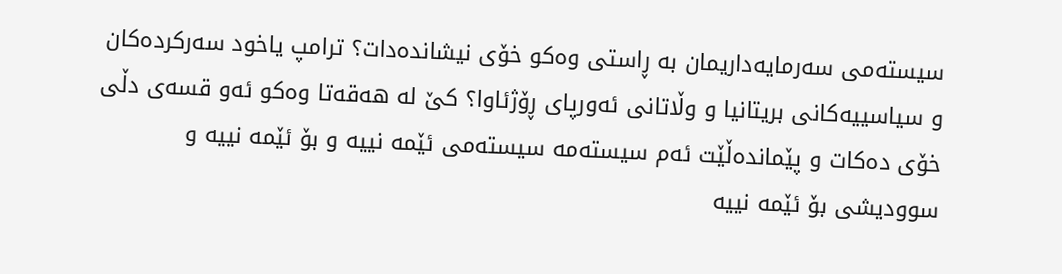سیستەمی سەرمایەداریمان بە ڕاستی وەکو خۆی نیشاندەدات؟ ترامپ یاخود سەرکردەکان و سیاسییەکانی بریتانیا و وڵاتانی ئەورپای ڕۆژئاوا؟ کێ لە هەقەتا وەکو ئەو قسەی دڵی خۆی دەکات و پێماندەڵێت ئەم سیستەمە سیستەمی ئێمە نییە و بۆ ئێمە نییە و سوودیشی بۆ ئێمە نییە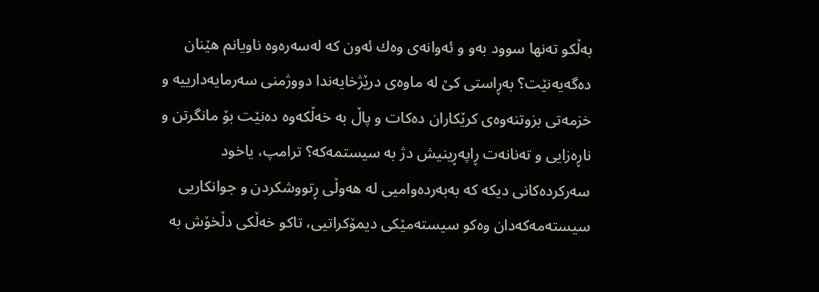بەڵکو تەنها سوود بەو و ئەوانەی وەك ئەون کە لەسەرەوە ناویانم هێنان دەگەیەنێت؟ بەڕاستی کێ لە ماوەی درێژخایەندا دووژمنی سەرمایەدارییە و خزمەتی بزوتنەوەی کرێکاران دەکات و پاڵ بە خەڵکەوە دەنێت بۆ مانگرتن و ناڕەزایی و تەنانەت ڕاپەڕینیش دژ بە سیستمەکە؟ ترامپ، یاخود سەرکردەکانی دیکە کە بەبەردەوامیی لە هەوڵی ڕتووشکردن و جوانکاریی سیستەمەکەدان وەکو سیستەمێکی دیمۆکراتیی، تاکو خەڵکی دڵخۆش بە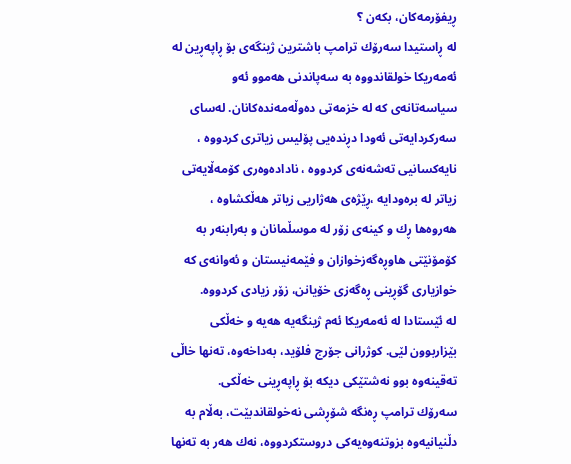ڕیفۆرمەکان، بکەن ؟
لە ڕاستیدا سەرۆك ترامپ باشترین ژینگەی بۆ ڕاپەڕین لە ئەمەریکا خولقاندووە بە سەپاندنی هەموو ئەو سیاسەتانەی کە لە خزمەتی دەوڵەمەندەکانان. لەسای سەرکردایەتی ئەودا دڕندەیی پۆلیس زیاتری کردووە ، نایەکسانیی تەشەنەی کردووە ، نادادەوەری کۆمەڵایەتی زیاتر لە برەودایە ،ڕێژەی هەژاریی زیاتر هەڵکشاوە ، هەروەها ڕك و کینەی زۆر لە موسڵمانان و بەرابنەر بە کۆمۆنێتی هاوڕەگەزخوازان و فێمەنیستان و ئەوانەی کە خوازیاری گۆڕینی ڕەگەزی خۆیانن، زۆر زیادی کردووە.
لە ئێستادا لە ئەمەریکا ئەم ژینگەیە هەیە و خەڵکی بێزاربوون لێی. کوژرانی جۆرج فلۆید، بەداخەوە، تەنها خاڵی تەقینەوە بوو نەشتێکی دیکە بۆ ڕاپەڕینی خەڵکی.
سەرۆك ترامپ ڕەنگە شۆڕشی نەخولقاندبێت، بەڵام بە دڵنیانیەوە بزوتنەوەیەکی دروستکردووە، نەك هەر بە تەنها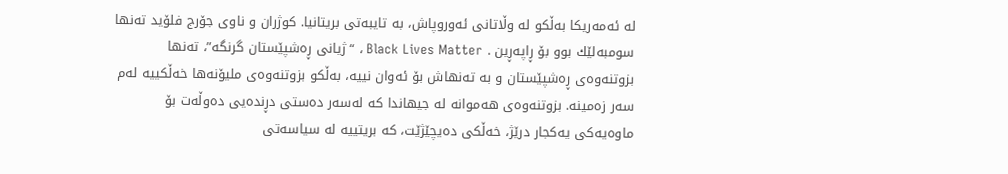لە ئەمەریکا بەڵکو لە وڵاتانی ئەوروپاش، بە تایبەتی بریتانیا. کوژران و ناوی جۆرج فلۆید تەنها سومبەلێك بوو بۆ ڕاپەڕین . Black Lives Matter ، “ژیانی ڕەشپێستان گرنگە”، تەنها بزوتنەوەی ڕەشپێستان و بە تەنهاش بۆ ئەوان نییە، بەڵکو بزوتنەوەی ملیۆنەها خەڵکییە لەم سەر زەمینە. بزوتنەوەی هەموانە لە جیهاندا کە لەسەر دەستی دڕندەیی دەوڵەت بۆ ماوەیەکی یەکجار درێژ، خەڵکی دەیچێژێت، کە بریتییە لە سیاسەتی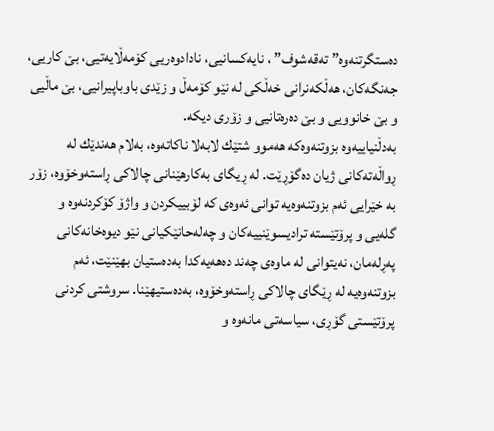دەستگرتنەوە” تەقەشوف” ، نایەکسانیی، نادادوەریی کۆمەڵایەتیی، بێ کاریی، جەنگەکان، هەڵکەنرانی خەڵکی لە نێو کۆمەڵ و زێدی باوباپیرانیی، بێ ماڵیی و بێ خانوویی و بێ دەرەتانیی و زۆری دیکە.
بەدڵنیاییەوە بزوتنەوەکە هەموو شتێك لابەلا ناکاتەوە، بەلام هەندێك لە ڕواڵەتەکانی ژیان دەگۆڕێت. لە ڕیگای بەکارهێنانی چالاکی ڕاستەوخۆوە، زۆر بە خێرایی ئەم بزوتنەوەیە توانی ئەوەی کە لۆبییکردن و واژۆ کۆکردنەوە و گلەیی و پرۆتێستە ترادیسوێنییەکان و چەلەحانێکیانی نێو دیوەخانەکانی پەڕلەمان، نەیتوانی لە ماوەی چەند دەهەیەکدا بەدەستیان بهێنێت، ئەم بزوتنەوەیە لە ڕێگای چالاکی ڕاستەوخۆوە، بەدەستیهێنا. سروشتی کردنی پرۆتێستی گۆڕی، سیاسەتی مانەوە و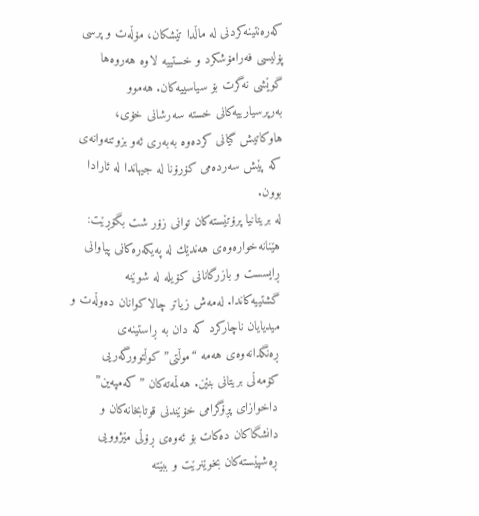کەرەنتینەکردنی لە ماڵدا تێشکان، مۆڵەت و پرسی پۆلیسی فەرامۆشکرد و خستییە لاوە هەروەها گوێشی نەگرت بۆ سیاسییەکان. هەموو بەرپرسیارییەکانی خستە سەرشانی خۆی، هاوکاتیش گیانی کردەوە بەبەری ئەو بزوتنەوانەی کە پێش سەردەمی کۆرۆنا لە جیهاندا لە ئارادا بوون.
لە بریتانیا پرۆتێستەکان توانی زۆر شت بگۆڕێت: هێنانەخوارەوەی هەندێك لە پەیکەرەکانی پیاوانی ڕایسست و بازرگانانی کۆیلە لە شوێنە گشتییەکاندا. لەمەش زیاتر چالاکوانان دەوڵەت و میدیایان ناچارکرد کە دان بە ڕاستینەی ڕەنگدانەوەی هەمە “موڵتی” کوڵتوورگەریی کۆمەڵی بریتانی بنێن. هەڵمەتەکان ” کەمپەین” داخوازای پڕۆگرامی خۆێندنی قوتابخانەکان و دانشگاکان دەکات بۆ ئەوەی ڕۆڵی مێژوویی ڕەشپێستەکان بخوێنرێت و ببێتە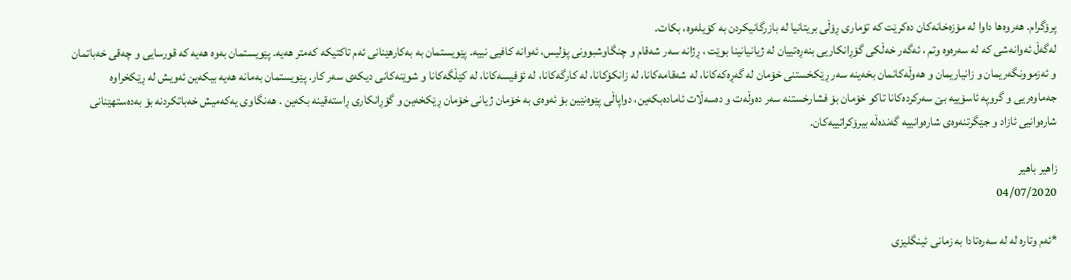پرۆگرام. هەروەها داوا لە مۆزەخانەکان دەکرێت کە تۆماری ڕۆڵی بریتانیا لە بازرگانیکردن بە کۆیلەوە، بکات.
لەگەڵ ئەوانەشی کە لە سەرەوە وتم ، ئەگەر خەڵکی گۆڕانکاریی بنەڕەتییان لە ژیانیانینا بوێت ، ڕژانە سەر شەقام و چنگاوشبوونی پۆلیس، ئەوانە کافیی نییە. پێویستمان بە بەکارهێنانی ئەم تاکتیکە کەمتر هەیە. پێویستمان بەوە هەیە کە قورسایی و چەقی خەباتمان و ئەزموونگەریمان و زانیاریمان و هەوڵەکانمان بخەینە سەر ڕێکخستنی خۆمان لە گەڕەکەکانا، لە شەقامەکانا، لە زانکۆکانا، لە کارگەکانا، لە ئۆفیسەکانا، لە کێڵگەکانا و شوێنەکانی دیکەی سەر کار. پێویستمان بەمانە هەیە بیکەین ئەویش لە ڕێکخراوە جەماوەریی و گروپە ئاسۆییە بێ سەرکردەکانا تاکو خۆمان بۆ فشارخستنە سەر دەوڵەت و دەسەڵات ئامادەبکەین، دواپاڵی پێوەنێین بۆ ئەوەی بە خۆمان ژیانی خۆمان ڕێکخەین و گۆڕانکاری ڕاستەقینە بکەین . هەنگاوی یەکەمیش خەباتکردنە بۆ بەدەستهێنانی شارەوانیی ئازاد و جێگرتنەوەی شارەوانییە گەندەڵە بیرۆکراتییەکان.

زاهیر باهیر
04/07/2020

*ئەم وتارە لە لە سەرەتادا بە زمانی ئینگلیزی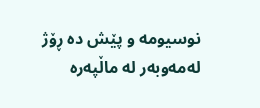نوسیومە و پێش دە ڕۆژ لەمەوبەر لە ماڵپەرە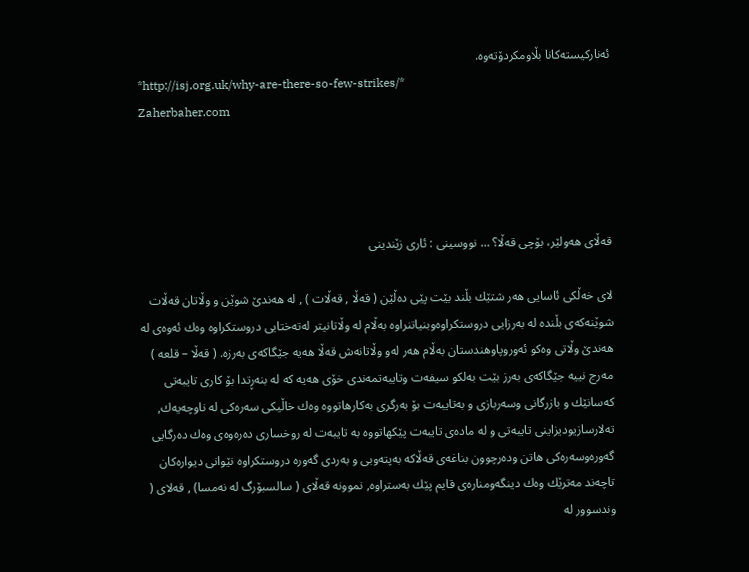ئەنارکیستەکانا بڵاومکردۆتەوە.
*http://isj.org.uk/why-are-there-so-few-strikes/*
Zaherbaher.com




قه‌ڵای هه‌ولێر، بۆچی قه‌ڵا؟ … نووسینی : ئاری زێندینی

لای خه‌ڵكی ئاسایی هه‌ر شتێك بڵند بێت پێی ده‌ڵێن ( قه‌ڵا , قه‌ڵات ) , له‌ هه‌ندێ شوێن و وڵاتان قه‌ڵات شوێنه‌كه‌ی بڵنده‌ له‌ به‌رزایی دروستكراوه‌وبنیاتنراوه‌ به‌ڵام له‌ وڵاتانیتر له‌ته‌ختایی دروستكراوه‌ وه‌ك ئه‌وه‌ی له‌ هه‌ندێ‌ وڵاتی وه‌كو ئه‌وروپاوهندستان به‌ڵام هه‌ر له‌و وڵاتانه‌ش قه‌ڵا هه‌یه‌ جێگاكه‌ی به‌رزه‌. ( قه‌ڵا – قلعه‌ ) مه‌رج نییه‌ جێگاكه‌ی به‌رز بێت به‌لكو سیفه‌ت وتایبه‌تمه‌ندی خۆی هه‌یه‌ كه‌ له‌ بنه‌ڕتدا بۆ كاری تایبه‌تی كه‌سانێك و بازرگانی وسه‌ربازی و به‌تایبه‌ت بۆ به‌رگری به‌كارهاتووه‌ وه‌ك خاڵیكی سه‌ره‌كی له‌ ناوچه‌یه‌ك, ته‌لارسازیودیزاینی تایبه‌تی و له‌ ماده‌ی تایبه‌ت پێكهاتووه‌ به‌ تایبه‌ت له‌ روخساری ده‌ره‌وه‌ی وه‌ك ده‌رگایی گه‌وره‌وسه‌ره‌كی هاتن وده‌رچوون بناغه‌ی قه‌ڵاكه‌ به‌پته‌وبی و به‌ردی گه‌وره‌ دروستكراوه‌ نێوانی دیواره‌كان تاچه‌ند مه‌ترێك وه‌ك دینگه‌ومناره‌ی قایم پێك به‌ستراوه‌, نموونه‌ قه‌ڵای ( سالسبۆرگ له‌ نه‌مسا) , قه‌لای ( وندسوور له‌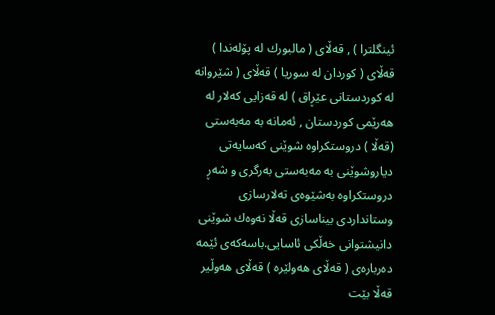ئینگلترا ) , قه‌ڵای ( مالبورك له‌ پۆله‌ندا ) قه‌ڵای ( كوردان له‌ سوریا ) قه‌ڵای ( شێروانه‌ له‌ كوردستانی عێڕاق ) له‌ قه‌زایی كه‌لار له‌ هه‌رێمی كوردستان , ئه‌مانه‌ به‌ مه‌به‌ستی (قه‌ڵا ) دروستكراوه‌ شوێنی كه‌سایه‌تی دیاروشوێنی به‌ مه‌به‌ستی به‌رگری و شه‌ڕ دروستكراوه‌ به‌شێوه‌ی ته‌لارسازی وستانداردی بیناسازی قه‌ڵا نه‌وه‌ك شوێنی دانیشتوانی خه‌ڵكی ئاسایی.باسه‌كه‌ی ئێمه‌ ده‌رباره‌ی ( قه‌ڵای هه‌ولێره‌ ) قه‌ڵای هه‌وڵیر قه‌ڵا بێت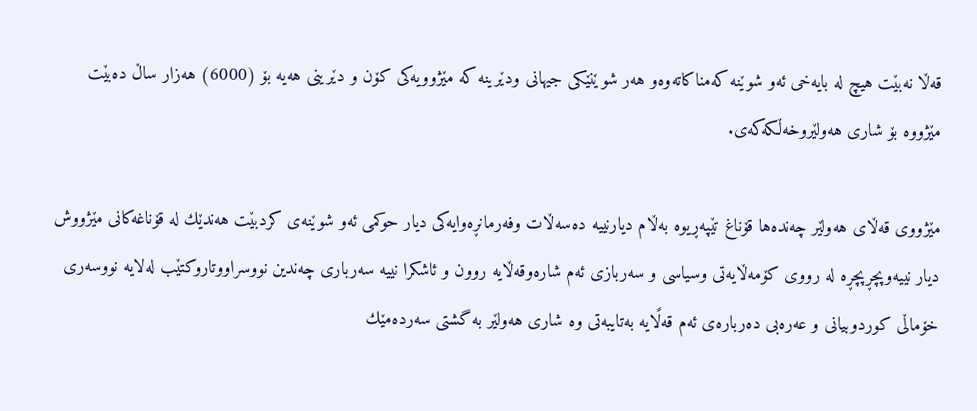قه‌ڵا نه‌بێت هیچ له‌ بایه‌خی ئه‌و شوێنه‌ كه‌مناكاته‌وه‌و هه‌ر شوێنێكی جیهانی ودێرینه‌ كه‌ مێژوویه‌كی كۆن و دێرینی هه‌یه‌ بۆ (6000) هه‌زار ساڵ ده‌بێت  مێژووه‌ بۆ شاری هه‌ولێروخه‌ڵكه‌كه‌ی.

مێژووی قه‌ڵای هه‌ولێر چه‌نده‌ها قۆناغ تێپه‌ڕیوه‌ به‌ڵام دیارنییه‌ ده‌سه‌ڵات وفه‌رمانڕه‌وایه‌كی دیار حوكمی ئه‌و شوێنه‌ی كردبێت هه‌ندێك له‌ قۆناغه‌كانی مێژووش دیار نییه‌وپچڕپچڕه‌ له‌ رووی كۆمه‌ڵایه‌تی وسیاسی و سه‌ربازی ئه‌م شاره‌وقه‌ڵایه‌ روون و ئاشكرا نییه‌ سه‌رباری چه‌ندین نووسراووتاروكتێب له‌لایه‌ نووسه‌ری خۆماڵی كوردوبیانی و عه‌ره‌بی ده‌رباره‌ی ئه‌م قه‌لًایه‌ به‌تایبه‌تی وه‌ شاری هه‌ولێر به‌ گشتی سه‌رده‌مێك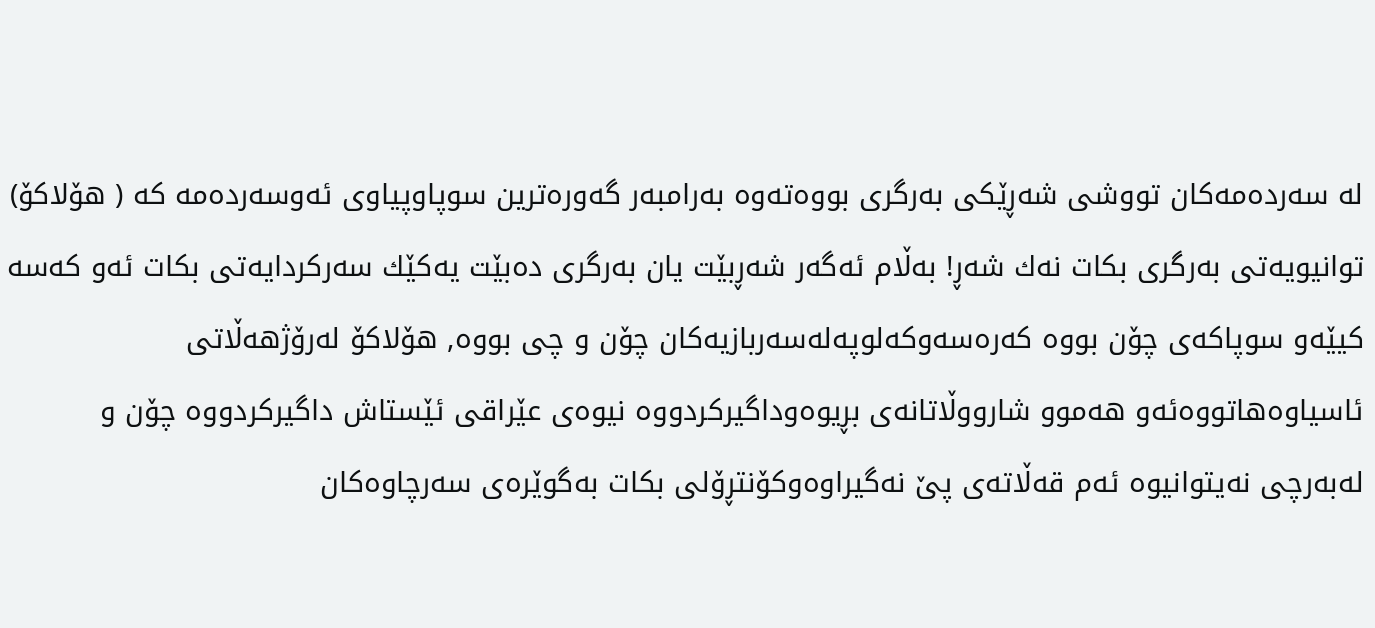له‌ سه‌رده‌مه‌كان تووشی شه‌ڕێكی به‌رگری بووه‌ته‌وه‌ به‌رامبه‌ر گه‌وره‌ترین سوپاوپیاوی ئه‌وسه‌رده‌مه‌ كه‌ ( هۆلاكۆ) توانیویه‌تی به‌رگری بكات نه‌ك شه‌ڕ! به‌ڵام ئه‌گه‌ر شه‌ڕبێت یان به‌رگری ده‌بێت یه‌كێك سه‌ركردایه‌تی بكات ئه‌و كه‌سه‌ كیێه‌و سوپاكه‌ی چۆن بووه‌ كه‌ره‌سه‌وكه‌لوپه‌له‌سه‌ربازیه‌كان چۆن و چی بووه‌, هۆلاكۆ له‌رۆژهه‌ڵاتی ئاسیاوه‌هاتووه‌ئه‌و هه‌موو شارووڵاتانه‌ی بڕیوه‌وداگیركردووه‌ نیوه‌ی عێراقی ئێستاش داگیركردووه‌ چۆن و له‌به‌رچی نه‌یتوانیوه‌ ئه‌م قه‌ڵاته‌ی پێ‌ نه‌گیراوه‌وكۆنتڕۆلی بكات به‌گوێره‌ی سه‌رچاوه‌كان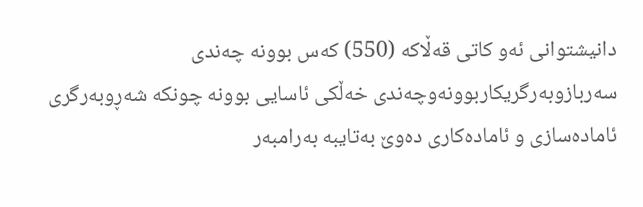دانیشتوانی ئه‌و كاتی قه‌ڵاكه‌ (550) كه‌س بوونه‌ چه‌ندی سه‌ربازوبه‌رگریكاربوونه‌وچه‌ندی خه‌ڵكی ئاسایی بوونه‌ چونكه‌ شه‌ڕوبه‌رگری ئاماده‌سازی و ئاماده‌كاری ده‌وێ‌ به‌تایبه‌ به‌رامبه‌ر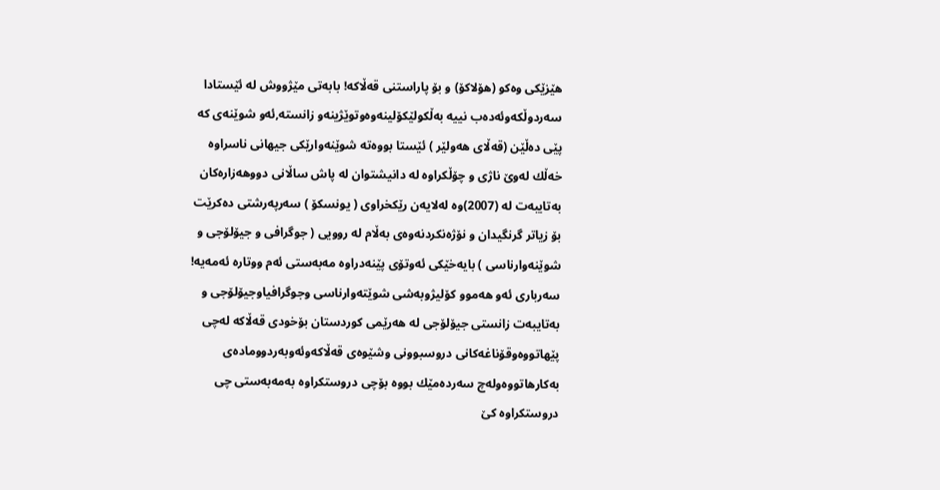هێزێكی وه‌كو (هۆلاكۆ) و بۆ پاراستنی قه‌ڵاكه‌! بابه‌تی مێژووش له‌ ئێستادا سه‌ردوڵكه‌وئه‌ده‌ب نییه‌ به‌ڵكولێكۆلینه‌وه‌وتوێژینه‌و زانسته‌,ئه‌و شوێنه‌ی كه‌ پێی ده‌ڵێن (قه‌ڵای هه‌ولێر ) ئێستا بووه‌ته‌ شوێنه‌وارێكی جیهانی ناسراوه‌ خه‌ڵك له‌وێ‌ ناژی و چۆڵكراوه‌ له‌ دانیشتوان له‌ پاش ساڵانی دووهه‌زاره‌كان به‌تایبه‌ت له‌ (2007)وه‌ له‌لایه‌ن رێكخراوی ( یونسكۆ ) سه‌رپه‌رشتی ده‌كرێت بۆ زیاتر گرنگیدان و نۆژه‌نكردنه‌وه‌ی به‌ڵام له‌ روویی ( جوگرافی و جیۆلۆجی و شوێنه‌وارناسی ) بایه‌خێكی ئه‌وتۆی پێنه‌دراوه‌ مه‌به‌ستی ئه‌م ووتاره‌ ئه‌مه‌یه‌! سه‌رباری ئه‌و هه‌موو كۆلیژوبه‌شی شوێته‌وارناسی وجوگرافیاوجیۆلۆجی و به‌تایبه‌ت زانستی جیۆلۆجی له‌ هه‌رێمی كوردستان بۆخودی قه‌ڵاكه‌ له‌چی پێهاتووه‌وقۆناغه‌كانی دروسبوونی وشێوه‌ی قه‌ڵاكه‌وئه‌وبه‌ردووماده‌ی به‌كارهاتووه‌وله‌چ سه‌رده‌مێك بووه‌ بۆچی دروستكراوه‌ به‌مه‌به‌ستی چی دروستكراوه‌ كێ‌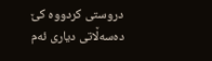دروستی كردووه‌ كێ‌ ده‌سه‌ڵاتی دیاری ئه‌م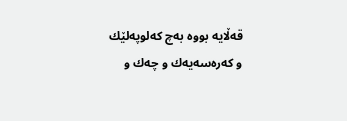قه‌ڵایه‌ بووه‌ به‌چ كه‌لوپه‌لێك و كه‌ره‌سه‌یه‌ك و چه‌ك و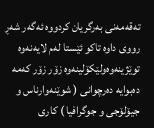ته‌قه‌مه‌نی به‌رگریان كردووه‌ ئه‌گه‌ر شه‌ڕ رووی داوه‌ تاكو ئێستا له‌م لایه‌نه‌وه‌ توێژینه‌وه‌ولێكۆلینه‌وه‌ زۆر زۆر كه‌مه‌ ده‌بوایه‌ ده‌رچوانی ( شوێنه‌وارناس و جیۆلۆجی و جوگرافیا ) كاری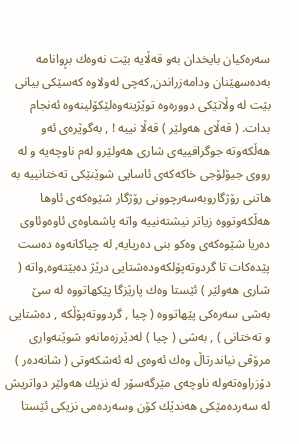سه‌ره‌كیان بایخدان به‌و قه‌ڵایه‌ بێت نه‌وه‌ك بڕوانامه‌ به‌ده‌سهێنان ودامه‌زراندن,كه‌چی له‌ولاوه‌ كه‌سێكی بیانی بێت له‌ وڵاتێكی دووره‌وه‌ توێژینه‌وه‌لێكۆلینه‌وه‌ ئه‌نجام بدات. ( قه‌ڵای هه‌ولێر ) قه‌ڵا نییه‌ ! , به‌گوێره‌ی ئه‌و هه‌ڵكه‌وته‌ جوگرافییه‌ی شاری هه‌ولێرو له‌م ناوچه‌یه‌ و له‌ رووی جیۆلۆجی خاكه‌كه‌ی ئاسایی شوێنێكی ته‌ختانییه‌ به‌ هاتنی رۆژگاروبه‌سه‌رچوونی رۆژگار شێوه‌كه‌ی ئاوها هه‌ڵكه‌وتووه‌ زیاتر نیشته‌نییه‌ واته‌ پاشماوه‌ی ئاوه‌وئاوی ده‌ریا شێوه‌كه‌ی وه‌كو بنی ده‌ریایه‌, له‌ چیاكانه‌وه‌ ده‌ست پێده‌كات تا گردوته‌پۆلكه‌وده‌شتایی درێژ ده‌بێته‌وه‌,واته‌ ( شاری هه‌ولێر ) ئێستا وه‌ك پارێزگا پێكهاتووه‌ له‌ سێ‌ به‌شی سه‌ره‌كی پێهاتووه‌ ( چیا , گردووته‌پۆڵكه‌ , ده‌شتایی و ته‌ختانی ) , به‌شی ( چیا ) له‌دێرزه‌مانه‌و شوێنه‌واری مرۆڤی نیاندرتاڵ وه‌ك ئه‌وه‌ی له‌ ئه‌شكه‌وتی ( شانه‌ده‌ر ) دۆزراوه‌ته‌وله‌ ناوچه‌ی مێرگه‌سۆر له‌ نزیك هه‌ولێر دواتریش له‌ سه‌رده‌مێكی هه‌ندێك كۆن وسه‌رده‌می نزیكی ئێستا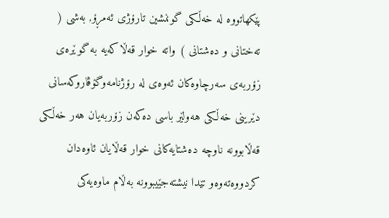پێكهاتووه‌ له‌ خه‌ڵكی گوننشین تارۆژی ئه‌مڕۆ, به‌شی ( ته‌ختانی و ده‌شتانی ) واته‌ خوار قه‌ڵاكه‌یه‌ به‌ گوێره‌ی زۆربه‌ی سه‌رچاوه‌كان ئه‌وه‌ی له‌ رۆژنامه‌وگۆڤاروكه‌سانی دێرینی خه‌ڵكی هه‌ولێر باسی ده‌كه‌ن زۆربه‌یان هه‌ر خه‌ڵكی قه‌ڵابوونه‌ ناوچه‌ ده‌شتایه‌كانی خوار قه‌ڵایان ئاوه‌دان كردووه‌ته‌وه‌و تێدا نیشته‌جێیبوونه‌ به‌ڵام ماوه‌یه‌كی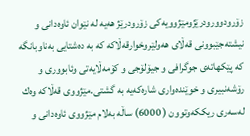زۆرودوورودرێژومێژوویه‌كی زۆرودرێژ هه‌یه‌ له‌ نێوان ئاوه‌دانی و نیشته‌جێبوونی قه‌ڵای هه‌ولێروخوارقه‌ڵاكه‌ كه‌ به‌ ده‌شتایی به‌ناوبانگه‌ كه‌ پێكهاته‌ی جوگرافی و جیۆلۆجی و كۆمه‌ڵایه‌تی وئابووری و رۆشه‌نبیری و خوێنده‌واری شاره‌كه‌یه‌ به‌ گشتی.مێژووی قه‌ڵاكه‌ وه‌ك له‌سه‌ری ریككه‌وتوون ( 6000) ساڵه‌ به‌لام مێژووی ئاوه‌دانی و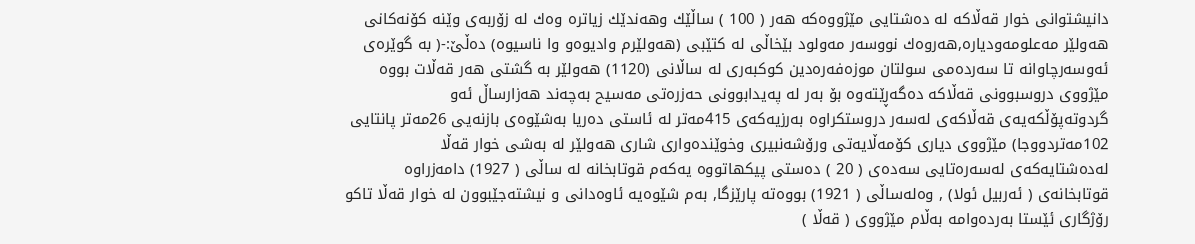دانیشتوانی خوار قه‌ڵاكه‌ له‌ ده‌شتایی مێژووه‌كه‌ هه‌ر ( 100 ) ساڵێك وهه‌ندێك زیاتره‌ وه‌ك له‌ زۆربه‌ی وێنه‌ كۆنه‌كانی هه‌ولێر مه‌علومه‌ودیاره‌,هه‌روه‌ك نووسه‌ر مه‌ولود بێخاڵی له‌ كتێبی (هه‌ولێرم وادیوه‌و وا ناسیوه‌) ده‌ڵێ‌:-( به‌ گوێره‌ی ئه‌وسه‌رچاوانه‌ تا سه‌رده‌می سولتان موزه‌فه‌ره‌دین كوكبه‌ری له‌ ساڵانی (1120) هه‌ولێر به‌ گشتی هه‌ر قه‌ڵات بووه‌ مێژووی دروسبوونی قه‌ڵاكه‌ ده‌گه‌ڕێته‌وه‌ بۆ به‌ر له‌ په‌یدابوونی حه‌زره‌تی مه‌سیح به‌چه‌ند هه‌زارساڵ ئه‌و گردوته‌پۆڵكه‌یه‌ی قه‌ڵاكه‌ی له‌سه‌ر دروستكراوه‌ به‌رزیه‌كه‌ی 415مه‌تر له‌ ئاستی ده‌ریا به‌شێوه‌ی بازنه‌یی 26مه‌تر پانتایی 102مه‌تردووجا) مێژووی دیاری كۆمه‌ڵایه‌تی ورۆشه‌نبیری وخوێنده‌واری شاری هه‌ولێر له‌ به‌شی خوار قه‌ڵا له‌ده‌شتایه‌كه‌ی له‌سه‌ره‌تایی سه‌ده‌ی ( 20 ) ده‌ستی پیكهاتووه‌ یه‌كه‌م قوتابخانه‌ له‌ ساڵی ( 1927) دامه‌زراوه‌ قوتابخانه‌ی ( ئه‌ربیل ئولا) , وه‌له‌ساڵی ( 1921) بووه‌ته‌ پارێزگا, به‌م شێوه‌یه‌ ئاوه‌دانی و نیشته‌جێبوون له‌ خوار قه‌ڵا تاكو رۆژگاری ئێستا به‌رده‌وامه‌ به‌ڵام مێژووی ( قه‌ڵا )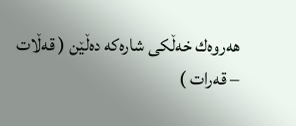هه‌روه‌ك خه‌ڵكی شاره‌كه‌ ده‌ڵێن ( قه‌ڵات – قه‌رات )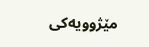مێژوویه‌كی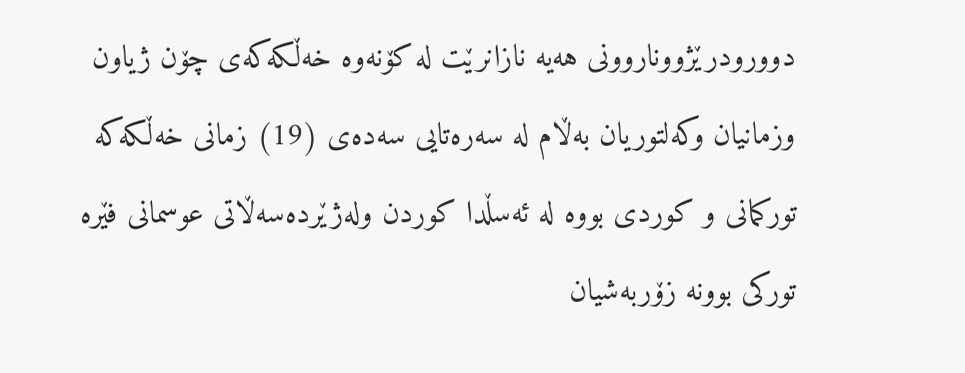دوورودرێژووناروونی هه‌یه‌ نازانرێت له‌ كۆنه‌وه‌ خه‌ڵكه‌كه‌ی چۆن ژیاون وزمانیان وكه‌لتوریان به‌ڵام له‌ سه‌ره‌تایی سه‌ده‌ی (19) زمانی خه‌ڵكه‌كه‌ توركمانی و كوردی بووه‌ له‌ ئه‌سڵدا كوردن وله‌ژێرده‌سه‌ڵاتی عوسمانی فێره‌ توركی بوونه‌ زۆربه‌شیان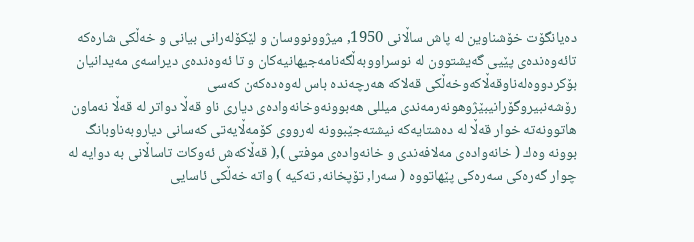ده‌یانگۆت خۆشناوین له‌ پاش ساڵانی 1950, میژوونووسان و لێكۆله‌رانی بیانی و خه‌ڵكی شاره‌كه‌ تائه‌وه‌نده‌ی پێیی گه‌یشتوون له‌ نوسراووبه‌ڵگه‌نامه‌جیهانیه‌كان و تا ئه‌وه‌نده‌ی دیراسه‌ی مه‌یدانیان بۆكردووه‌له‌ناوقه‌ڵاكه‌وخه‌ڵكی قه‌لاكه‌ هه‌رچه‌نده‌ باس له‌وه‌ده‌كه‌ن كه‌سی رۆشه‌نبیروگۆرانیبێژوهونه‌رمه‌ندی میللی هه‌بوونه‌وخانه‌واده‌ی دیاری ناو قه‌ڵا دواتر له‌ قه‌ڵا نه‌ماون هاتوونه‌ته‌ خوار قه‌ڵا له‌ ده‌شتایه‌كه‌ نیشته‌جێبوونه‌ له‌رووی كۆمه‌ڵایه‌تی كه‌سانی دیاروبه‌ناوبانگ بوونه‌ وه‌ك ( خانه‌واده‌ی مه‌لافه‌ندی و خانه‌واده‌ی موفتی ),( قه‌ڵاكه‌ش ئه‌وكات تاساڵانی به‌ دوایه‌ له‌ چوار گه‌ره‌كی سه‌ره‌كی پێهاتووه‌ ( سه‌را, تۆپخانه‌, ته‌كیه‌ ) واته‌ خه‌ڵكی ئاسایی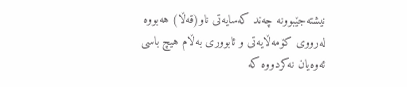نیشته‌جێبوونه‌ چه‌ند كه‌سایه‌تی ناو(قه‌ڵا) هه‌بووه‌ له‌رووی كۆمه‌ڵایه‌تی و ئابووری به‌ڵام هیچ باسی ئه‌وه‌یان نه‌كردووه‌ كه‌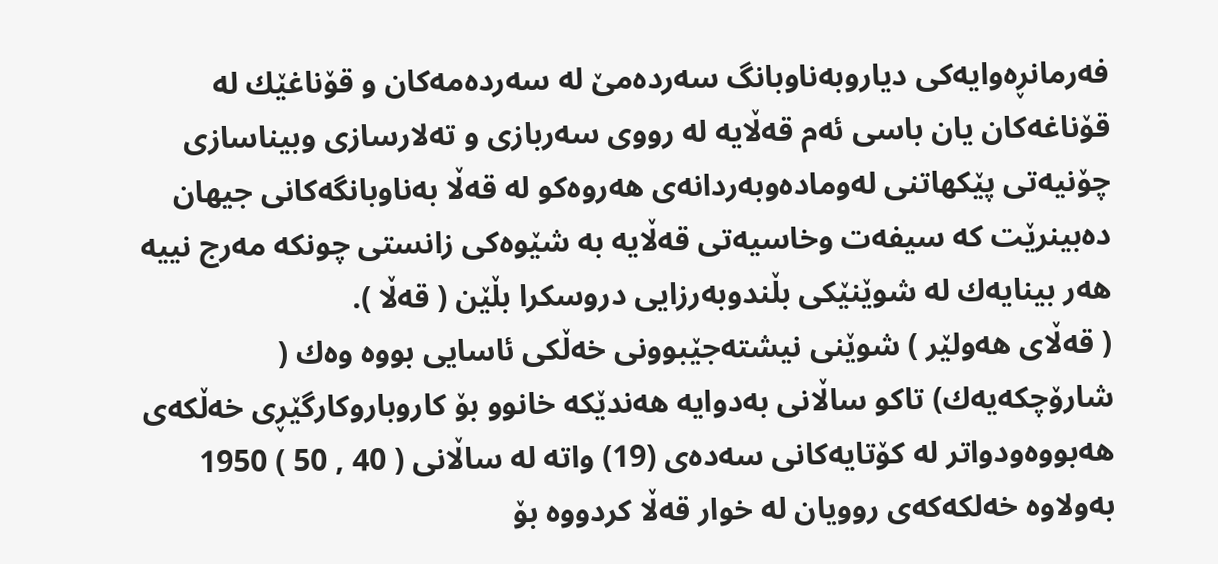فه‌رمانڕه‌وایه‌كی دیاروبه‌ناوبانگ سه‌رده‌مێ له‌ سه‌رده‌مه‌كان و قۆناغێك له‌ قۆناغه‌كان یان باسی ئه‌م قه‌ڵایه‌ له‌ رووی سه‌ربازی و ته‌لارسازی وبیناسازی چۆنیه‌تی پێكهاتنی له‌وماده‌وبه‌ردانه‌ی هه‌روه‌كو له‌ قه‌ڵا به‌ناوبانگه‌كانی جیهان ده‌بینرێت كه‌ سیفه‌ت وخاسیه‌تی قه‌ڵایه‌ به‌ شێوه‌كی زانستی چونكه‌ مه‌رج نییه‌ هه‌ر بینایه‌ك له‌ شوێنێكی بڵندوبه‌رزایی دروسكرا بڵێن ( قه‌ڵا ).
( قه‌ڵای هه‌ولێر ) شوێنی نیشته‌جێبوونی خه‌ڵكی ئاسایی بووه‌ وه‌ك ( شارۆچكه‌یه‌ك) تاكو ساڵانی به‌دوایه‌ هه‌ندێكه‌ خانوو بۆ كاروباروكارگێڕی خه‌ڵكه‌ی هه‌بووه‌ودواتر له‌ كۆتایه‌كانی سه‌ده‌ی (19) واته‌ له‌ ساڵانی ( 40 , 50 ) 1950 به‌ولاوه‌ خه‌لكه‌كه‌ی روویان له‌ خوار قه‌ڵا كردووه‌ بۆ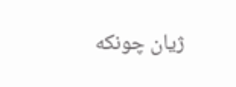ژیان چونكه‌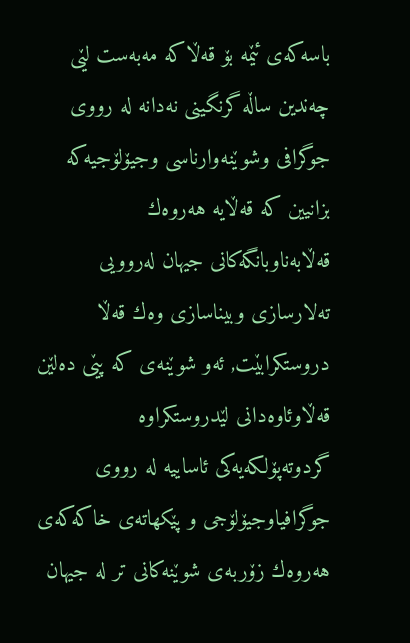باسه‌كه‌ی ئێمه‌ بۆ قه‌ڵاكه‌ مه‌به‌ست لێی چه‌ندین ساڵه‌ گرنگینی نه‌دانه‌ له‌ رووی جوگرافی وشوێنه‌وارناسی وجیۆلۆجیه‌كه‌ بزانیین كه‌ قه‌ڵایه‌ هه‌روه‌ك قه‌ڵابه‌ناوبانگه‌كانی جیهان له‌روویی ته‌لارسازی وبیناسازی وه‌ك قه‌ڵا دروستكرابێت, ئه‌و شوێنه‌ی كه‌ پێی ده‌لێن قه‌ڵاوئاوه‌دانی لێدروستكراوه‌ گردوته‌پۆلكه‌یه‌كی ئاساییه‌ له‌ رووی جوگرافیاوجیۆلۆجی و پێكهاته‌ی خاكه‌كه‌ی هه‌روه‌ك زۆربه‌ی شوێنه‌كانی تر له‌ جیهان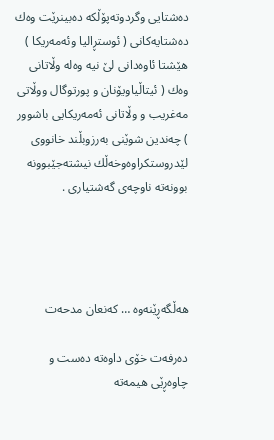ده‌شتایی وگردوته‌پۆڵكه‌ ده‌بینرێت وه‌ك ده‌شتایه‌كانی ( ئوستڕالیا وئه‌مه‌ریكا ) هێشتا ئاوه‌دانی لێ‌ نیه‌ وه‌له‌ وڵاتانی وه‌ك ( ئیتاڵیاویۆنان و پورتوگال ووڵاتی مه‌غریب و وڵاتانی ئه‌مه‌ریكایی باشوور ) چه‌ندین شوێنی به‌رزوبڵند خانووی لێدروستكراوه‌وخه‌ڵك نیشته‌جێبوونه‌ بوونه‌ته‌ ناوچه‌ی گه‌شتیاری .




هەڵگەڕێنەوە … کەنعان مدحەت

دەرفەت خۆی داوەتە دەست و چاوەڕێی هیمەتە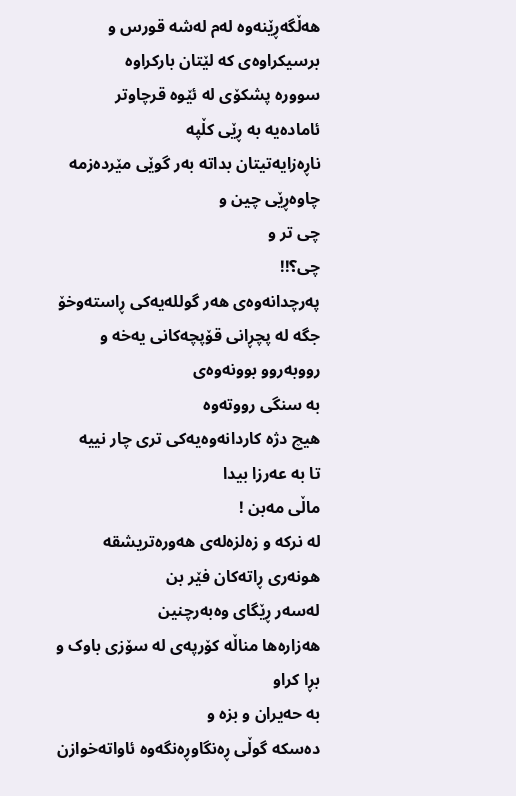هەڵگەڕێنەوە لەم لەشە قورس و
برسیکراوەی کە لێتان بارکراوە
سوورە پشکۆی لە ئێوە قرچاوتر
ئامادەیە بە ڕێی کڵپە
ناڕەزایەتیتان بداتە بەر گوێی مێردەزمە
چاوەڕێی چین و
چی تر و
چی؟!!
پەرچدانەوەی هەر گوللەیەکی ڕاستەوخۆ
جگە لە پچڕانی قۆپچەکانی یەخە و
رووبەروو بوونەوەی
بە سنگی رووتەوە
هیچ دژە کاردانەوەیەکی تری چار نییە
تا بە عەرزا بیدا
ماڵی مەبن !
لە نرکە و زەلزەلەی هەورەتریشقە
هونەری ڕاتەکان فێر بن
لەسەر ڕێگای وەبەرچنین
هەزارەها مناڵە کۆرپەی لە سۆزی باوک و
بڕا کراو
بە حەیران و بزە و
دەسکە گوڵی ڕەنگاوڕەنگەوە ئاواتەخوازن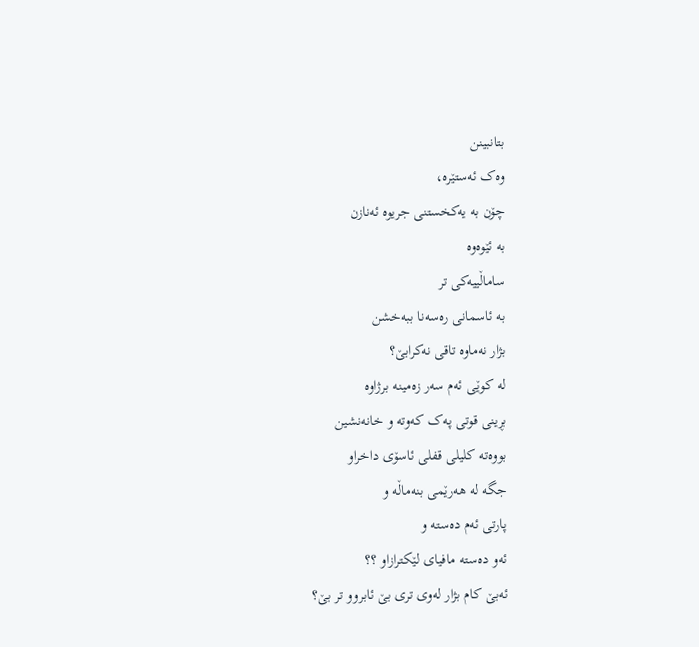بتانبینن
وەک ئەستێرە،
چۆن بە یەکخستنی جریوە ئەنازن
بە ئێوەوە
ساماڵییەکی تر
بە ئاسمانی رەسەنا ببەخشن
بژار نەماوە تاقی نەکرابێ؟
لە کوێی ئەم سەر زەمینە برژاوە
بڕینی قوتی پەک کەوتە و خانەنشین
بووەتە کلیلی قفلی ئاسۆی داخراو
جگە لە هەرێمی بنەماڵە و
پارتی ئەم دەستە و
ئەو دەستە مافیای لێکترازاو ؟؟
ئەبێ کام بژار لەوی تری بێ ئابروو تر بێ؟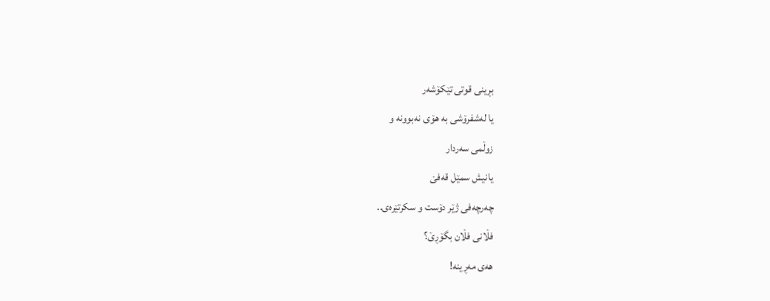بڕینی قوتی تێکۆشەر
یا لەشفرۆشی بە هۆی نەبوونە و
زوڵمی سەردار
یانیش سمێل قەفێ
چەرچەفی ژێر دۆست و سکرتێرەی..
فڵانی فڵان بگۆڕێ؟
هەی مەڕینە!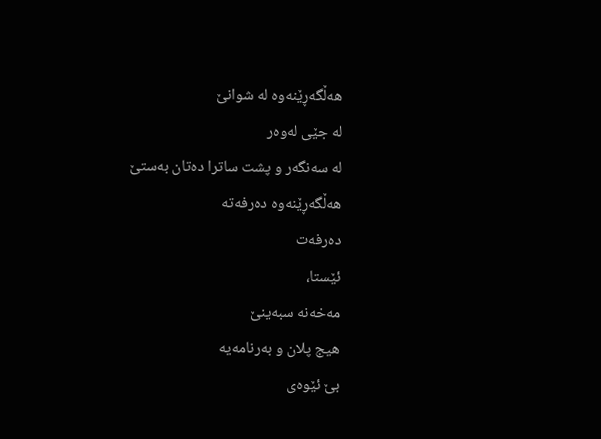هەڵگەڕێنەوە لە شوانێ
لە جێی لەوەر
لە سەنگەر و پشت ساترا دەتان بەستێ
هەڵگەڕێنەوە دەرفەتە
دەرفەت
ئێستا،
مەخەنە سبەینێ
هیج پلان و بەرنامەیە
بێ ئێوەی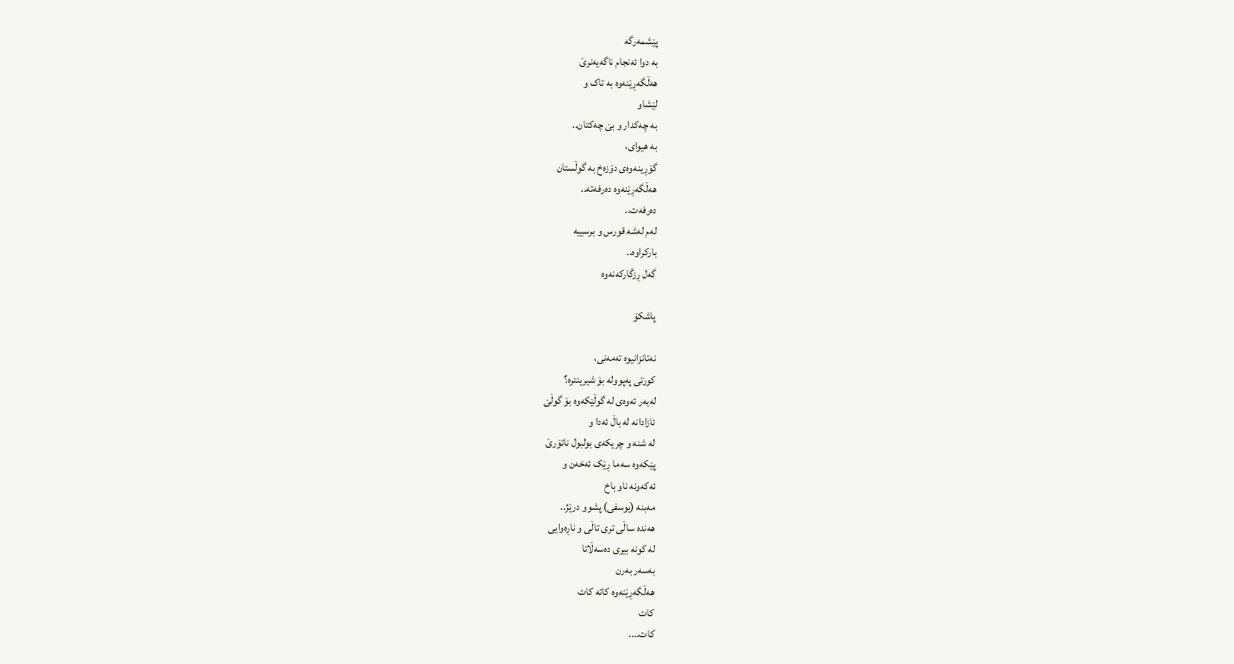پێشمەرگە
بە دوا ئەنجام ناگەیەنرێ
هەڵگەڕێنەوە بە تاک و
لێشاو
بە چەکدار و بێ چەکتان..
بە هیوای،
گۆڕینەوەی دۆزەخ بە گوڵستان
هەڵگەڕێنەوە دەرفەتە..
دەرفەت..
لەم لەشە قورس و برسییە
بارکراوە..
گەل ڕزگارکەنەوە

پاشکۆ

نەتانزانیوە تەمەنی،
کورتی پەپوولە بۆ شیرینترە؟
لەبەر ئەوەی لە گوڵێکەوە بۆ گوڵێ
ئازادانە لە باڵ ئەدا و
لە شنە و چریکەی بولبول ناتۆرێ
پێکەوە سەما ڕێک ئەخەن و
ئەکەونە ناو باخ
مەبنە (یوسفی) پشوو درێژ..
هەندە ساڵی تری تاڵی و ناڕەوایی
لە کونە بیری دەسەڵاتا
بەسەر بەرن
هەڵگەڕێنەوە کاتە کات
کات
کات….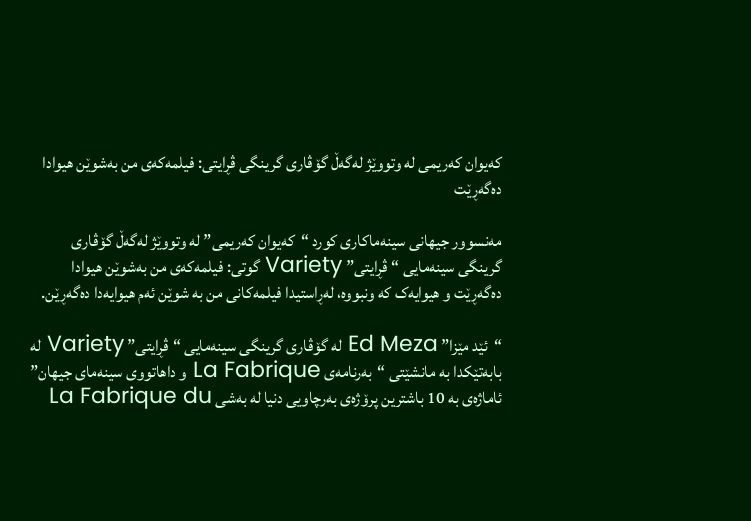کەیوان کەریمی لە وتووێژ لەگەڵ گۆڤاری گرینگی ڤڕایتی: فیلمەکەی من بەشوێن هیوادا دەگەڕێت

مەنسوور جیهانی سینەماکاری کورد “کەیوان کەریمی” لە وتووێژ لەگەڵ گۆڤاری گرینگی سینەمایی “ڤڕایتی” Variety گوتی: فیلمەکەی من بەشوێن هیوادا دەگەڕێت و هیوایەک کە ونبووە، لەڕاستیدا فیلمەکانی من بە شوێن ئەم هیوایەدا دەگەڕێن.

“ئێد مێزا” Ed Meza لە گۆڤاری گرینگی سینەمایی “ڤڕایتی” Variety لە بابەتێکدا بە مانشێتی “بەرنامەی La Fabrique و داهاتووی سینەمای جیهان” ئاماژەی بە 10 باشترین پرۆژەی بەرچاویی دنیا لە بەشی La Fabrique du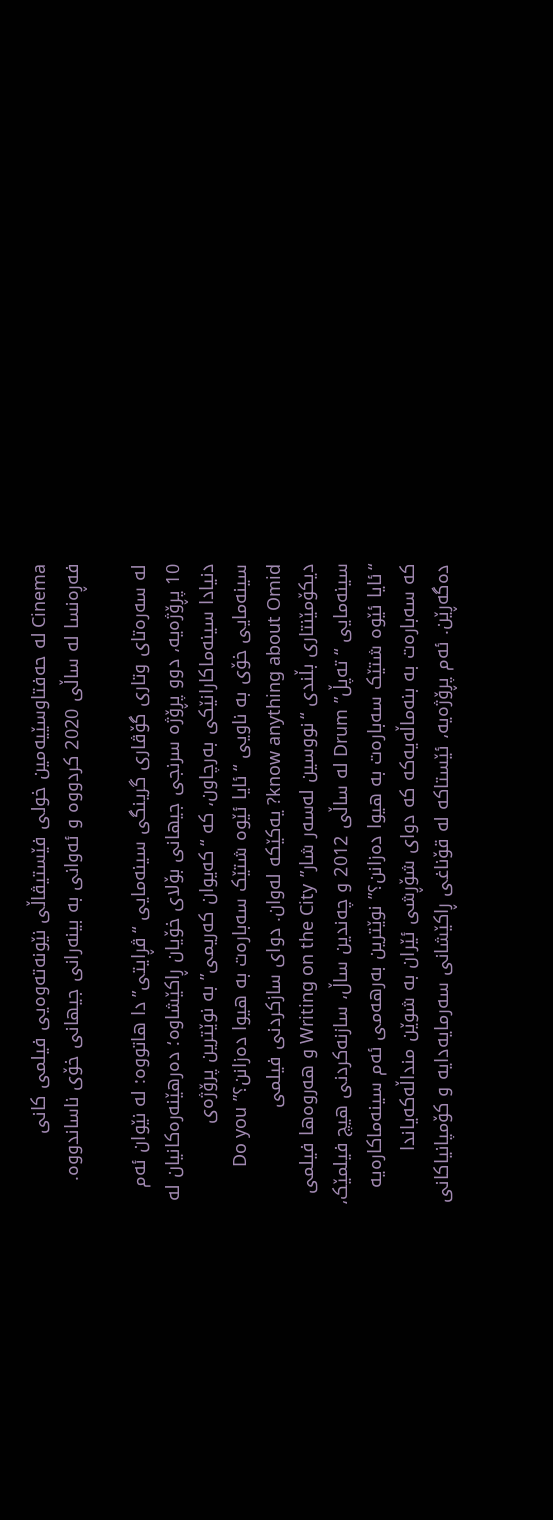Cinema لە حەفتاوسێیەمین خولی فێستیڤاڵی نێونەتەوەیی فیلمی کانی فەڕەنسا لە ساڵی 2020 کردووە و ئەوانی بە بینەرانی جیهانی خۆی ناساندووە.

لە سەرەتای وتاری گۆڤاری گرینگی سینەمایی “ڤڕایتی”دا هاتووە: لە نێوان ئەم 10 پڕۆژەیە، دوو پڕۆژە سرنجی جیهانی بۆلای خۆیان ڕاکێشاوە؛ دەرهێنەرەکانیان لە دنیادا سینەماکارانێکی بەرچاون، کە “کەیوان کەریمی” بە نوێترین پرۆژەی سینەمایی خۆی بە ناویی “ئایا ئێوە شتێک سەبارەت بە هیوا دەزانن؟” Do you know anything about Omid? یەکێکە لەوان. دوای سازکردنی فیلمی دیکۆمێنتاری بڵندی “نووسین لەسەر شار” Writing on the City و هەروەها فیلمی سینەمایی “تەپڵ” Drum لە ساڵی 2012 و چەندین ساڵ، سازنەکردنی هیچ فیلمێک، “ئایا ئێوە شتێک سەبارەت بە هیوا دەزانن؟” نوێترین بەرهەمی ئەم سینەماکارەیە کە سەبارەت بە بنەماڵەیەکە کە دوای شۆڕشی ئێران بە شوێن منداڵەکەیاندا دەگەڕێن. ئەم پڕۆژەیە، ئێستاکە لە قۆناغی ڕاکێشانی سەرمایەدایە و کۆمپانیاکانی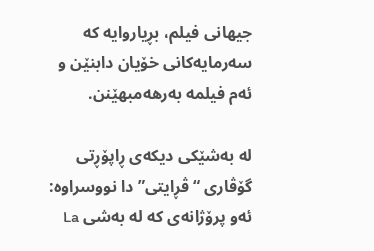جیهانی فیلم، بڕیاروایە کە سەرمایەکانی خۆیان دابنێن و ئەم فیلمە بەرهەمبهێنن.

لە بەشێکی دیکەی ڕاپۆڕتی گۆڤاری “ڤڕایتی”دا نووسراوە: ئەو پرۆژانەی کە لە بەشی La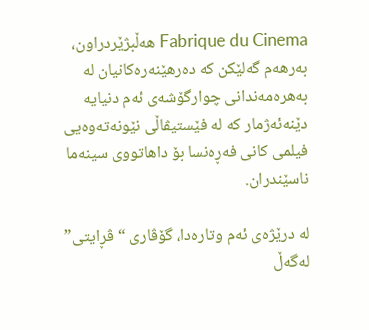Fabrique du Cinema هەڵبژێردراون، بەرهەم گەلێکن کە دەرهێنەرەکانیان لە بەهرەمەندانی چوارگۆشەی ئەم دنیایە دێنەئەژمار کە لە فێستیڤاڵی نێونەتەوەیی فیلمی کانی فەڕەنسا بۆ داهاتووی سینەما ناسێندران.

لە درێژەی ئەم وتارەدا، گۆڤاری “ڤڕایتی” لەگەڵ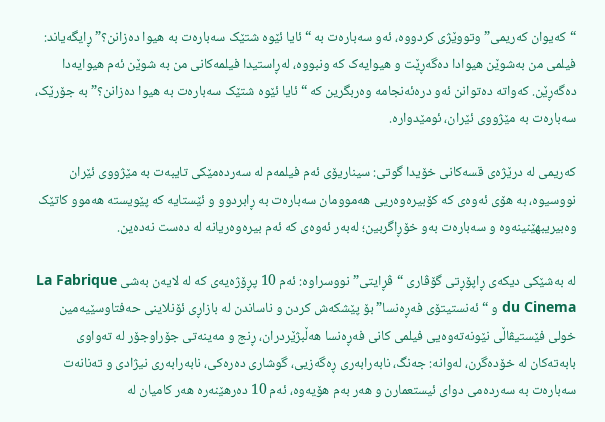“کەیوان کەریمی” وتووێژی کردووە، ئەو سەبارەت بە “ئایا ئێوە شتێک سەبارەت بە هیوا دەزانن؟” ڕایگەیاند: فیلمی من بەشوێن هیوادا دەگەڕێت و هیوایەک کە ونبووە، لەڕاستیدا فیلمەکانی من بە شوێن ئەم هیوایەدا دەگەڕێن. کەواتە دەتوانن ئەو درەئەنجامە وەربگرین کە “ئایا ئێوە شتێک سەبارەت بە هیوا دەزانن؟” بە جۆرێک، سەبارەت بە مێژووی ئێران، ئومێدوارە.

کەریمی لە درێژەی قسەکانی خۆیدا گوتی: سیناریۆی ئەم فیلمەم لە سەردەمێکی تایبەت بە مێژووی ئێران نووسیوە، بە هۆی ئەوەی کە کۆبیرەوەریی هەموومان سەبارەت بە ڕابردوو و ئێستایە کە پێویستە هەموو کاتێک وەبیریبهێنینەوە و سەبارەت بەو خۆڕاگربین؛ لەبەر ئەوەی کە ئەم بیرەوەریانە لە دەست نەدەین.

لە بەشێکی دیکەی ڕاپۆڕتی گۆڤاری “ڤڕایتی” نووسراوە: ئەم 10 پڕۆژەیەی کە لە لایەن بەشی La Fabrique du Cinema و “ئەنستیتۆی فەڕەنسا” بۆ پێشکەش کردن و ناساندن لە بازاڕی ئۆنلاینی حەفتاوسێیەمین خولی فێستیڤاڵی نێونەتەوەیی فیلمی کانی فەڕەنسا هەڵبژێردران، ڕنج و مەینەتی جۆراوجۆر لە تەواوی بابەتەکان لە خۆدەگرن، لەوانە: جەنگ، نابەرابەری ڕەگەزیی، گوشاری دەرەکی، نابەرابەری نیژادی و تەنانەت سەبارەت بە سەردەمی دوای ئیستعمارن و هەر بەم هۆیەوە، ئەم 10 دەرهێنەرە هەر کامیان لە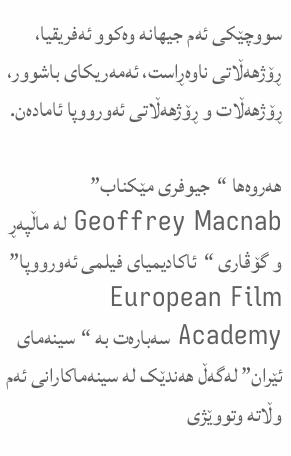سووچێکی ئەم جیهانە وەکوو ئەفریقیا، ڕۆژهەڵاتی ناوەڕاست، ئەمەریکای باشوور، ڕۆژهەڵات و ڕۆژهەڵاتی ئەورووپا ئامادەن.

هەروەها “جیوفری مێکناب” Geoffrey Macnab لە ماڵپەڕ و گۆڤاری “ئاکادیمیای فیلمی ئەورووپا” European Film Academy سەبارەت بە “سینەمای ئێران” لەگەڵ هەندێک لە سینەماکارانی ئەم وڵاتە وتووێژی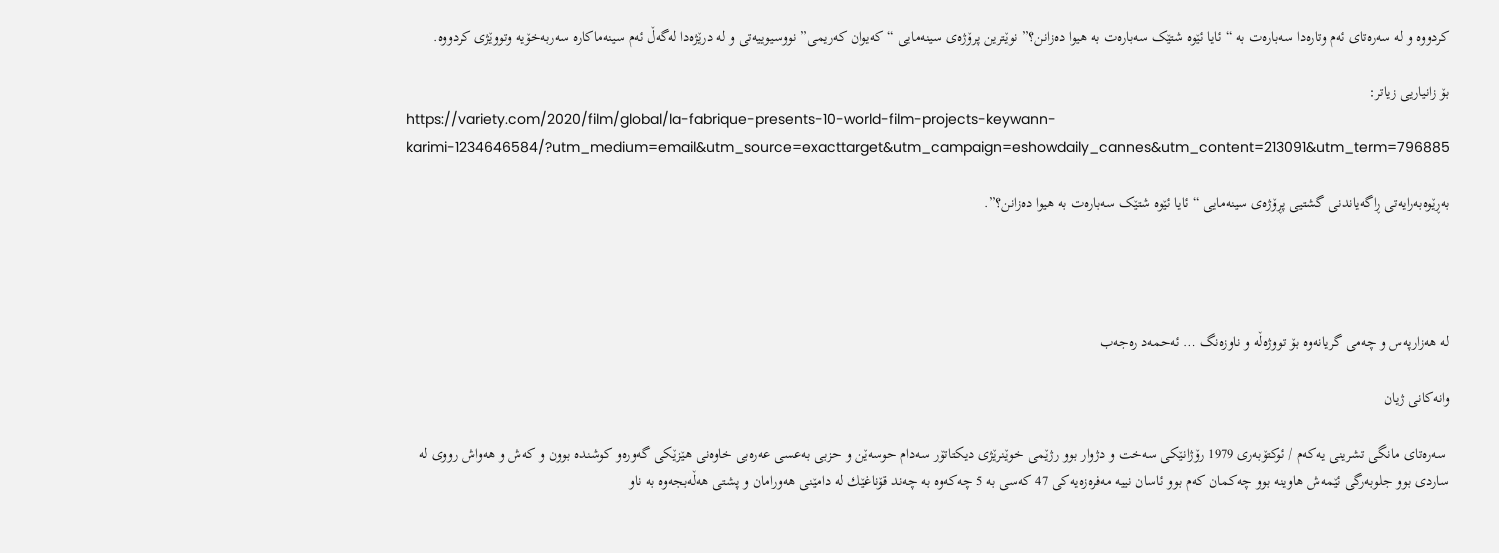کردووە و لە سەرەتای ئەم وتارەدا سەبارەت بە “ئایا ئێوە شتێک سەبارەت بە هیوا دەزانن؟” نوێترین پرۆژەی سینەمایی “کەیوان کەریمی” نووسیوییەتی و لە درێژەدا لەگەڵ ئەم سینەماکارە سەربەخۆیە وتووێژی کردووە.

بۆ زانیاریی زیاتر:
https://variety.com/2020/film/global/la-fabrique-presents-10-world-film-projects-keywann-karimi-1234646584/?utm_medium=email&utm_source=exacttarget&utm_campaign=eshowdaily_cannes&utm_content=213091&utm_term=796885

بەڕێوەبەرایەتی ڕاگەیاندنی گشتیی پڕۆژەی سینەمایی “ئایا ئێوە شتێک سەبارەت بە هیوا دەزانن؟”.




له‌ هه‌زارپه‌س و چه‌می گریانه‌وه‌ بۆ تووژه‌ڵه‌ و ناوزه‌نگ … ئه‌حمه‌د ره‌جه‌ب

وانه‌كانی ژیان

 سه‌ره‌تای مانگی تشرینی یه‌كه‌م / ئوكتۆبه‌ری 1979 رۆژانێكی سه‌خت و دژوار بوو رژێمی خوێنرێژی دیكتاتۆر سه‌دام حوسه‌ێن و حزبی به‌عسی عه‌ره‌بی خاوه‌نی هێزێكی گه‌وره‌و كوشنده ‌بوون و كه‌ش و هه‌واش رووی له‌ ساردی بوو جلوبه‌رگی ئێمه‌ش هاوینه‌ بوو چه‌كمان كه‌م بوو ئاسان نییه‌‌ مه‌فره‌زه‌یه‌كی 47 كه‌سی به‌ 5 چه‌كه‌وه به‌ چه‌ند قۆناغێك له‌ دامێنی هه‌ورامان و پشتی هه‌ڵه‌بجه‌وه‌ به‌ ناو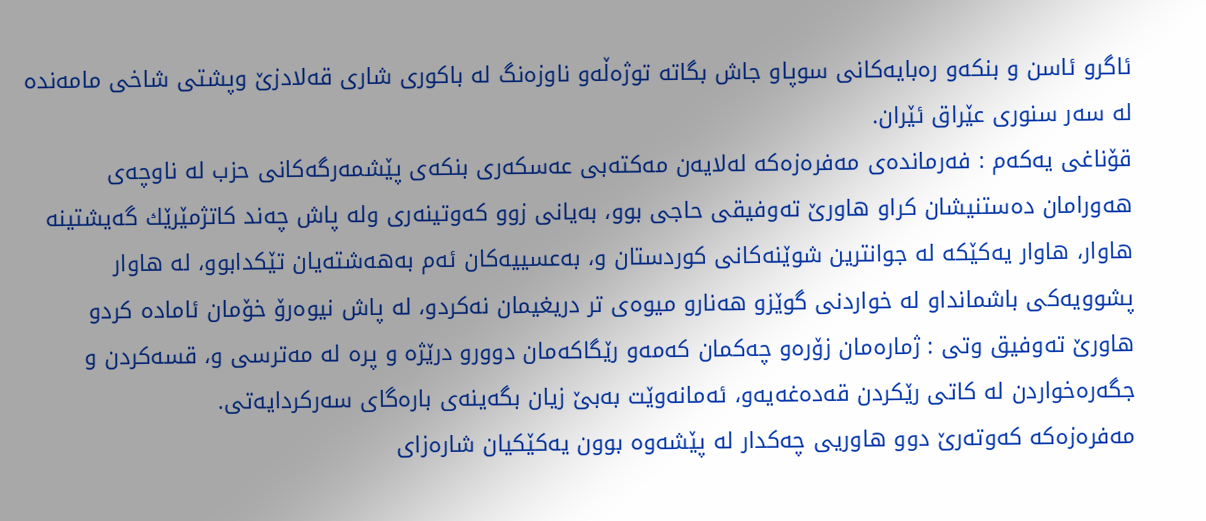ئاگرو ئاسن و بنكه‌و ره‌بایه‌كانی سوپاو جاش بگاته‌ توژه‌ڵه‌و ناوزه‌نگ له‌ باكوری شاری قه‌لادزێ وپشتی شاخی مامه‌نده‌ له‌ سه‌ر سنوری عێراق ئێران.
قۆناغی یه‌كه‌م : فه‌رمانده‌ی مه‌فره‌زه‌كه‌ له‌لایه‌ن مه‌كته‌بی عه‌سكه‌ری بنكه‌ی پێشمه‌رگه‌كانی حزب له‌ ناوچه‌ی هه‌ورامان ده‌ستنیشان كراو هاورێ ته‌وفیقی حاجی بوو، به‌یانی زوو كه‌وتینه‌ری وله‌ پاش چه‌ند كاتژمێرێك گه‌یشتینه‌ هاوار، هاوار یه‌كێكه‌ له‌ جوانترین شوێنه‌كانی كوردستان و، به‌عسییه‌كان ئه‌م به‌هه‌شته‌یان تێكدابوو، له‌ هاوار پشوویه‌كی باشمانداو له‌ خواردنی گوێزو هه‌نارو میوه‌ی تر دریغیمان نه‌كردو، له‌ پاش نیوه‌رۆ خۆمان ئاماده‌ كردو هاورێ ته‌وفیق وتی : ژماره‌مان زۆره‌و چه‌كمان كه‌مه‌و رێگاكه‌مان دوورو درێژه‌ و پره‌ له‌ مه‌ترسی و، قسه‌كردن و جگه‌ره‌خواردن له‌ كاتی رێكردن قه‌ده‌غه‌یه‌و، ئه‌مانه‌وێت به‌بێ زیان بگه‌ینه‌ی باره‌گای سه‌ركردایه‌تی.
مه‌فره‌زه‌كه‌ كه‌وته‌رێ دوو هاوریی چه‌كدار له‌ پێشه‌وه‌ بوون یه‌كێكیان شاره‌زای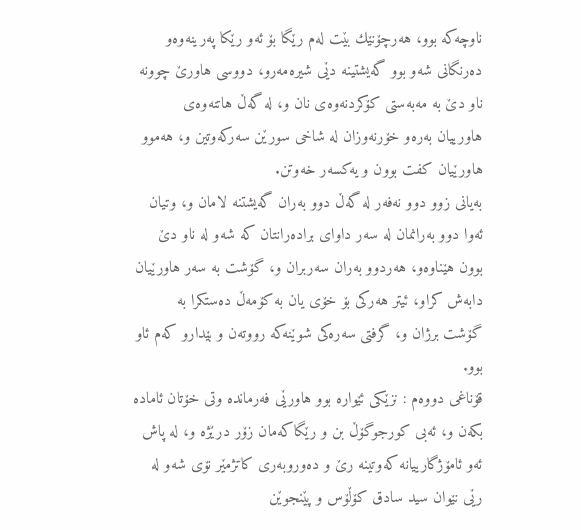ناوچه‌كه‌ بوو، هه‌رچۆنێك بێت له‌م رێگا بۆ ئه‌و رێكا په‌رینه‌وه‌و ده‌رنگانی شه‌و بوو گه‌یشتینه‌ دێی شیره‌مه‌رو، دووسی هاورێ چوونه‌ ناو دێ به‌ مه‌به‌ستی كۆكردنه‌وه‌ی نان و، له‌ گه‌ڵ هاتنه‌وه‌ی هاورییان به‌ره‌و خۆرنه‌وزان له‌ شاخی سورێن سه‌ركه‌وتین و، هه‌موو هاورێیان كفت بوون و یه‌كسه‌ر خه‌وتن.
به‌یانی زوو دوو نه‌فه‌ر له‌ گه‌ڵ دوو به‌ران گه‌یشتنه‌ لامان و، وتیان ئه‌وا دوو به‌رانمان له‌ سه‌ر داوای براده‌رانتان كه‌ شه‌و له‌ ناو دێ بوون هێناوه‌و، هه‌ردوو به‌ران سه‌ربران و، گۆشت به‌ سه‌ر هاورێیان دابه‌ش كراو، ئیتر هه‌ركی بۆ خۆی یان به‌ كۆمه‌ڵ ده‌ستكرا به‌ گۆشت برژان و، گرفتی سه‌ره‌كی شوێنه‌كه‌ رووته‌ن و بێدارو كه‌م ئاو بوو.
قۆناغی دووه‌م : نزێكی ئێواره‌ بوو هاورێی فه‌رمانده‌ وتی خۆتان ئاماده‌ بكه‌ن و، ئه‌بی كورجوگۆڵ بن و رێگاكه‌مان زۆر درێژه‌ و، له‌ پاش ئه‌و ئامۆژگارییانه‌ كه‌وتینه‌ رێ و ده‌وروبه‌ری كاتژمێر نۆی شه‌و له‌ رێی نێوان سید سادق كۆڵۆس و پێنجوێن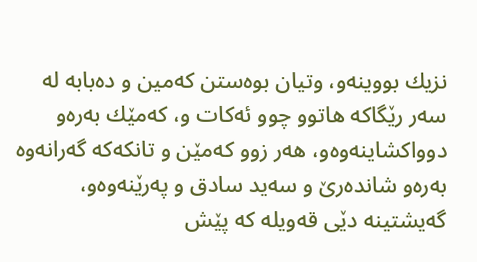نزیك بووینه‌و، وتیان بوه‌ستن كه‌مین و ده‌بابه‌ له‌ سه‌ر رێگاكه‌ هاتوو چوو ئه‌كات و، كه‌مێك به‌ره‌و دوواكشاینه‌وه‌و، هه‌ر زوو كه‌مێن و تانكه‌كه‌ گه‌رانه‌وه‌ به‌ره‌و شانده‌رێ و سه‌ید سادق و په‌رێنه‌وه‌و، گه‌یشتینه‌ دێی قه‌ویله‌ كه‌ پێش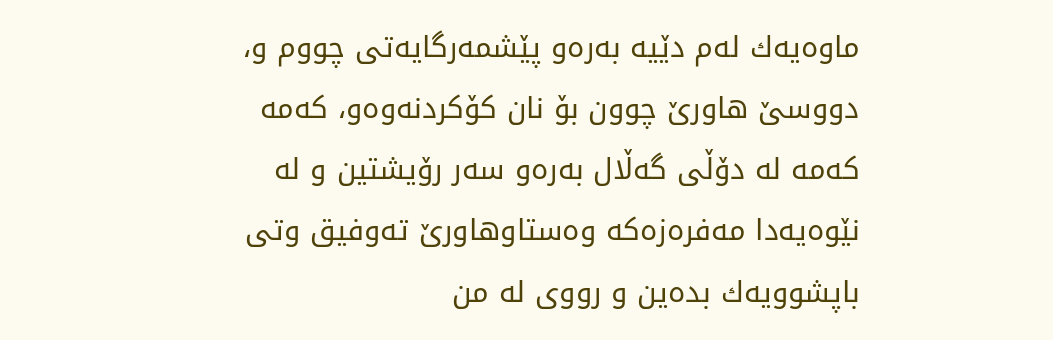ماوه‌یه‌ك له‌م دێیه‌ به‌ره‌و پێشمه‌رگایه‌تی چووم و، دووسێ هاورێ چوون بۆ نان كۆكردنه‌وه‌و، كه‌مه‌ كه‌مه‌ له‌ دۆڵی گه‌ڵال به‌ره‌و سه‌ر رۆیشتین و له‌ نێوه‌یه‌دا مه‌فره‌زه‌كه‌ وه‌ستاوهاورێ ته‌وفیق وتی باپشوویه‌ك بده‌ین و رووی له‌ من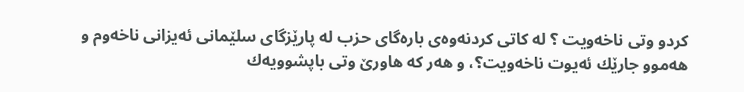كردو وتی ناخه‌ویت ؟ له‌ كاتی كردنه‌وه‌ی باره‌گای حزب له‌ پارێزگای سلێمانی ئه‌یزانی ناخه‌وم و هه‌موو جارێك ئه‌یوت ناخه‌ویت؟، و هه‌ر كه‌ هاورێ وتی باپشوویه‌ك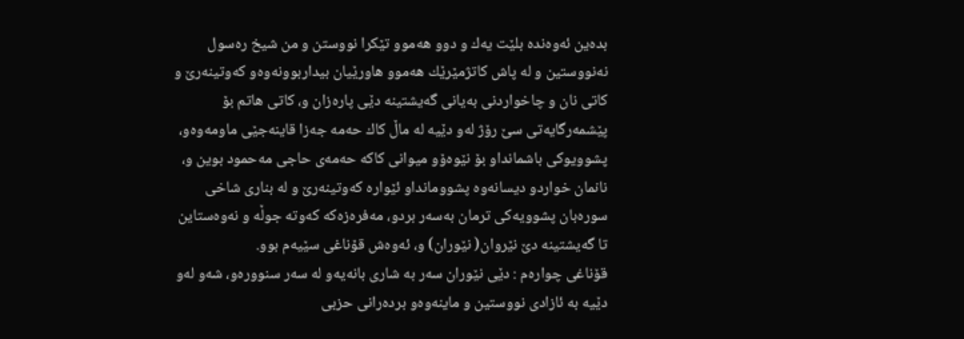بده‌ین ئه‌وه‌نده‌ بلێت یه‌ك و دوو هه‌موو تێكرا نووستن و من شیخ ره‌سول نه‌نووستین و له‌ پاش كاتژمێرێك هه‌موو هاورێیان بیداربوونه‌وه‌و كه‌وتینه‌رێ و كاتی نان و چاخواردنی به‌یانی گه‌یشتینه‌ دێی پاره‌زان و، كاتی هاتم بۆ پێشمه‌رگایه‌تی سێ رۆژ له‌و دێیه‌ له‌ ماڵ كاك حه‌مه‌ جه‌زا قاینه‌جێی ماومه‌وه‌و، پشوویوكی باشمانداو بۆ نێوه‌ۆو میوانی كاكه‌ حه‌مه‌ی حاجی مه‌حمود بوین و، نانمان خواردو دیسانه‌وه‌ پشوومانداو ئێواره‌ كه‌وتینه‌رێ و له‌ بناری شاخی سوره‌بان پشوویه‌كی ترمان به‌سه‌ر بردو، مه‌فره‌زه‌كه‌ كه‌وته‌ جوڵه‌ و نه‌وه‌ستاین تا گه‌یشتینه‌ دێ نێروان( نێوران) و، ئه‌وه‌ش قۆناغی سێیه‌م بوو.
قۆناغی چواره‌م : دێی نێوران سه‌ر به‌ شاری بانه‌یه‌و له‌ سه‌ر سنووره‌و، شه‌و له‌و دێیه‌ به‌ ئازادی نووستین و ماینه‌وه‌و برده‌رانی حزبی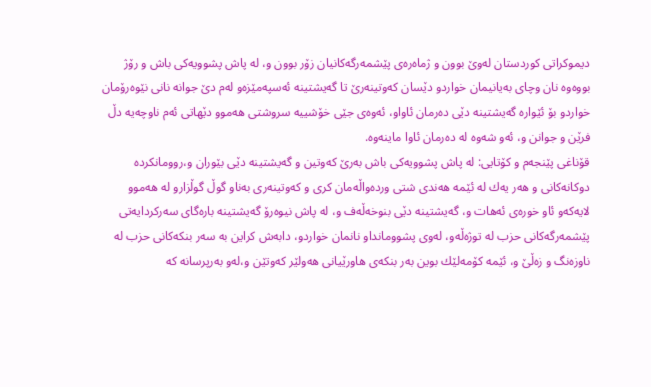دیموكراتی كوردستان له‌وێ بوون و ژماه‌ره‌ی پێشمه‌رگه‌كانیان زۆر بوون و، له‌ پاش پشوویه‌كی باش و رۆژ بووه‌وه‌ نان وچای به‌یانیمان خواردو دێسان كه‌وتینه‌رێ تا گه‌یشتینه‌ ئه‌سپه‌مێزه‌و له‌م دێ جوانه‌ نانی نێوه‌رۆمان خواردو بۆ ئێواره‌ گه‌یشتینه‌ دێی ده‌رمان ئاواو، ئه‌وه‌ی جێی خۆشییه‌ سروشتی هه‌موو دێهاتی ئه‌م ناوچه‌یه‌ دڵ فرێن و جوانن و، ئه‌و شه‌وه‌ له‌ ده‌رمان ئاوا ماینه‌وه‌.
قۆناغی پێنجه‌م و كۆتایی: له‌ پاش پشوویه‌كی باش به‌رێ كه‌وتین و گه‌یشتینه‌ دێی بێوران و،روومانكرده‌ دوكانه‌كانی و هه‌ر یه‌ك له‌ ئێمه‌ هه‌ندی شتی ورده‌واڵه‌مان كری و كه‌وتینه‌ری به‌ناو گوڵ گوڵزارو له‌ هه‌موو لایه‌كه‌و ئاو خوره‌ی ئه‌هات و، گه‌یشتینه‌ دێی بنوخه‌ڵه‌ف و، له‌ پاش نیوه‌رۆ گه‌یشتینه‌ باره‌گای سه‌ركردایه‌تی پێشمه‌رگه‌كانی حزب له‌ توژه‌ڵه‌و، له‌وی پشوومانداو نانمان خواردو، دابه‌ش كراین به‌ سه‌ر بنكه‌كانی حزب له‌ ناوزه‌نگ و زه‌ڵێ و، ئێمه‌ كۆمه‌لێك بوین به‌ر بنكه‌ی هاورێیانی هه‌ولێر كه‌وتێن و،له‌و به‌رپرسانه‌ كه‌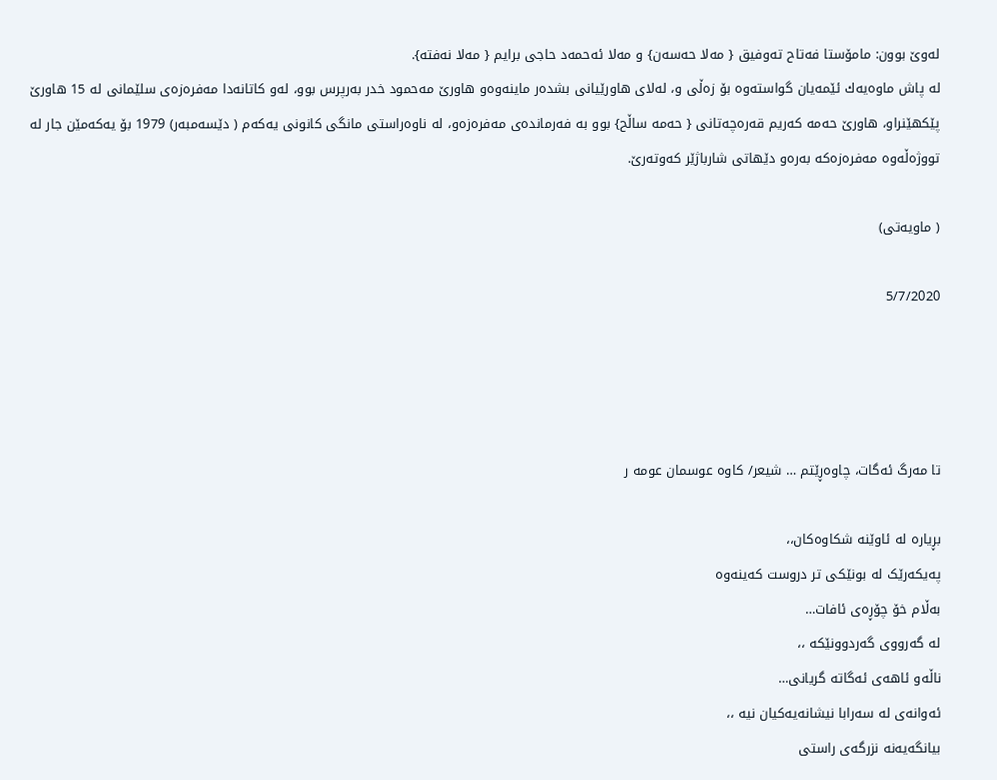له‌وێ بوون: مامۆستا فه‌تاح ته‌وفیق { مه‌لا حه‌سه‌ن} و مه‌لا ئه‌حمه‌د حاجی برایم { مه‌لا نه‌فته‌}.
له‌ پاش ماوه‌یه‌ك ئێمه‌یان گواسته‌وه‌ بۆ زه‌ڵی و، له‌لای هاورێیانی بشده‌ر ماینه‌وه‌و هاورێ مه‌حمود خدر به‌رپرس بوو، له‌و كاتانه‌دا مه‌فره‌زه‌ی سلێمانی له‌ 15 هاورێ پێكھێنراو، هاورێ حه‌مه‌ كه‌ریم قه‌ره‌چه‌تانی { حه‌مه‌ ساڵح} بوو به‌ فه‌رمانده‌ی مه‌فره‌زه‌و، له‌ ناوه‌راستی مانگی كانونی یه‌كه‌م ( دێسه‌مبه‌ر) 1979 بۆ یه‌كه‌مێن جار له‌ تووژه‌ڵه‌وه‌ مه‌‌فره‌زه‌كه‌ به‌ره‌و دێهاتی شارباژێر كه‌وته‌رێ.

( ماویه‌تی)

5/7/2020




تا مەرگ ئەگات، چاوەڕێتم … شيعر/ كاوه عوسمان عومه ر

بڕیارە لە ئاوێنە شکاوەکان،،
پەیکەرێک لە بونێکی تر دروست کەینەوە
بەڵام خۆ چۆڕەی ئافات…
لە گەرووی گەردوونێکە ،،
ناڵەو ئاهەی ئەگاتە گریانی…
ئەوانەی لە سەرابا نیشانەیەکیان نیە ،،
بیانگەیەنە نزرگەی راستی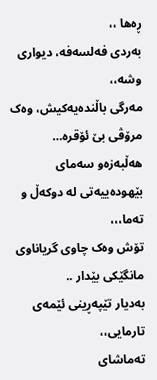ڕەها ،،
بەردی فەلسەفە، دیواری وشە،،
مەرگی باڵندەیەکیش، وەک مرۆڤی بێ ئۆقرە…
هەڵبەزەو سەمای بێهودەییەتی لە دوکەڵ و تەما،،،
تۆش وەک چاوی گریاناوی مانگێکی بێدار ..
بەدیار تێپەڕینی ئێمەی تارمایی،،
تەماشای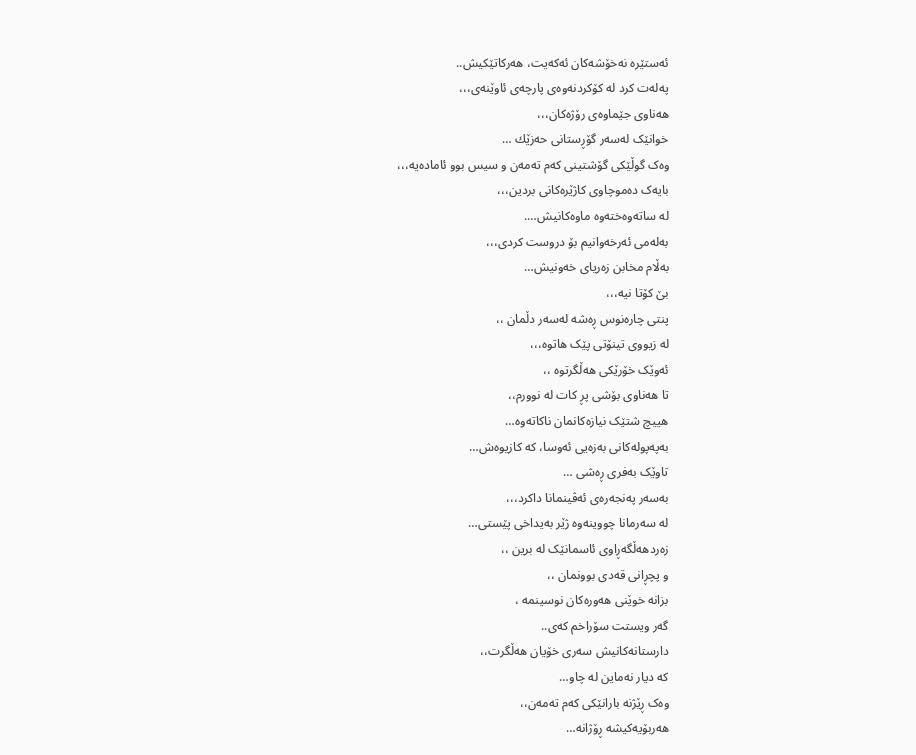ئەستێرە نەخۆشەکان ئەکەیت، هەرکاتێکیش..
پەلەت کرد لە کۆکردنەوەی پارچەی ئاوێنەی،،،
هەناوی جێماوەی رۆژەکان،،،
خوانێک لەسەر گۆڕستانی حەزێك …
وەک گوڵێکی گۆشتینی کەم تەمەن و سیس بوو ئامادەیە،،،
بایەک دەموچاوی کاژێرەکانی بردین،،،
لە ساتەوەختەوە ماوەکانیش….
بەلەمی ئەرخەوانیم بۆ دروست کردی،،،
بەڵام مخابن زەریای خەونیش…
بێ کۆتا نیە،،،
پنتی چارەنوس ڕەشە لەسەر دڵمان ،،
لە زیووی تینۆتی پێک هاتوە،،،
ئەوێک خۆرێکی هەڵگرتوە ،،
تا هەناوی بۆشی پڕ کات لە نوورم،،
هییچ شتێک نیازەکانمان ناکاتەوە…
بەپەپولەکانی بەزەیی ئەوسا، کە کازیوەش…
تاوێک بەفری ڕەشی …
بەسەر پەنجەرەی ئەڤینمانا داکرد،،،
لە سەرمانا چووینەوە ژێر بەیداخی پێستی…
زەردهەڵگەڕاوی ئاسمانێک لە برین ،،
و پچڕانی قەدی بوونمان ،،
بزانە خوێنی هەورەکان نوسینمە ،
گەر ویستت سۆراخم کەی..
دارستانەکانیش سەری خۆیان هەڵگرت،،
کە دیار نەماین لە چاو…
وەک ڕێژنە بارانێکی کەم تەمەن،،
هەربۆیەکیشە ڕۆژانە…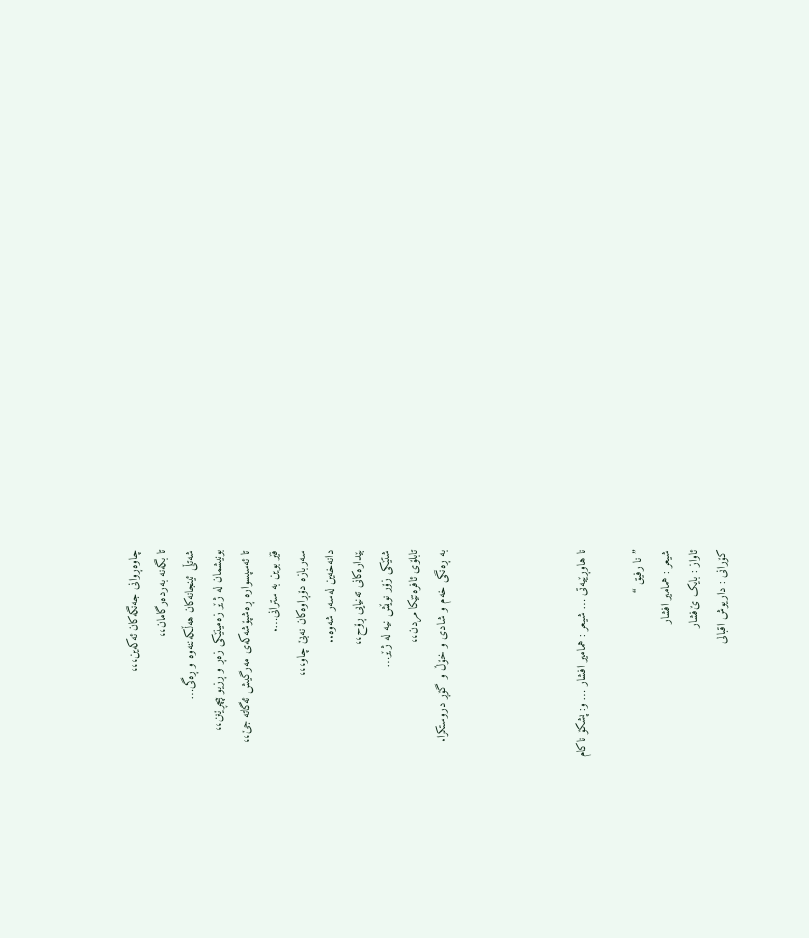چاوەڕوانی جەنگەکان ئەکەین،،،
تا بگەنە بەردەرگامان،،
شەتڵی ئینجانەکان هەڵکەننەوە و ڕەگی…
بونیشمان لە ژێر زەمینێکی زەڕ و ڕزیو بپچڕێنن،،
تا ئەسپسوارە ڕەشپۆشەکەی مەرگیش ئەگاتە جێ،،
فێر بوین بە سترانی….
سەربازە دۆڕاوەکان نەبێ چاو،،،
دانەخەین لەسەر شەوە..
بێدارەکانی تەنیایی ڕۆح،،
شتێکی زۆر نوێش نیە لە ژێر…
تابلۆی ئافرەتێکا مردن،،
بە ڕەنگی خەم و شادی و خۆڵ و گۆڕ دروستکرا.




نا هاوڕێیەتی … شیعر : همامیر افشار … و: پشکۆ ناکام

” نا رفیق “
شیعر : همامیر افشار
ئاواز : بایک ێ‌فشار
کۆرانی : داریوش اقبالی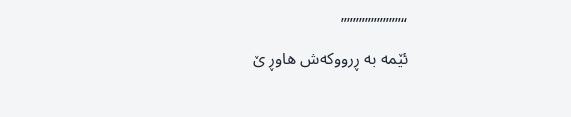“””””””””””
ئێمە بە ڕرووکەش هاوڕ ێ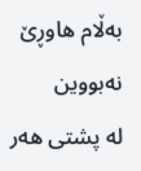بەڵام هاوڕێ نەبووین
لە پشتی هەر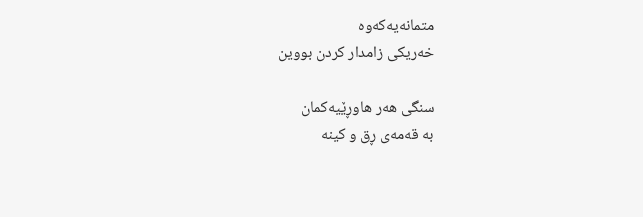متمانەیەکەوە
خەریکی زامدار کردن بووین

سنگی هەر هاوڕێیەکمان
بە قەمەی ڕق و کینە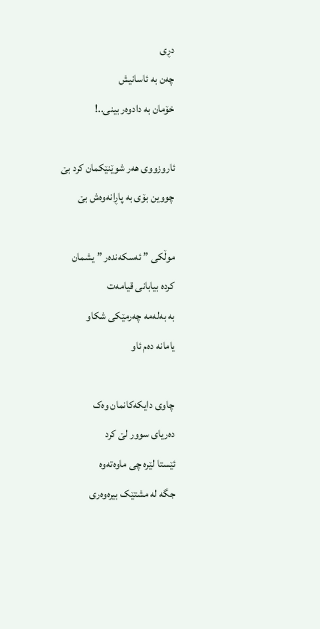دڕی
چەن بە ئاسانیش
خۆمان بە دادوەر بینی..!

ئاروزووی هەر شوێنێکمان کرد بێ
چووین بۆی بە پاڕانەوەش بێ

موڵکی ” ئەسکەندەر ” یشمان
كردە بیابانی قیامەت
بە بەلەمە چەرمێکی شکاو
یامانە دەم ئاو

چاوی دایکەکانمان وەک
دەریای سوور لێ کرد
ئێستا لێرە چی ماوەتەوە
جگە لە مشتێک بیرەوەری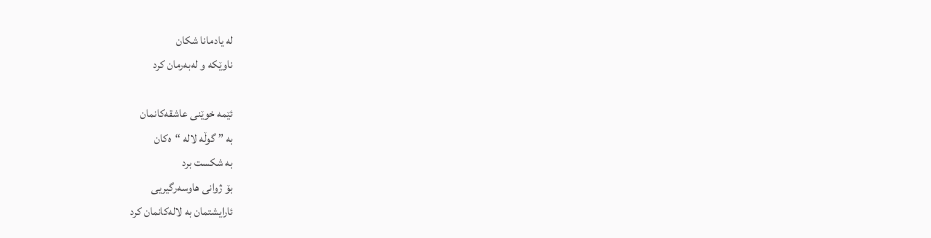لە یادمانا شکان
ناوێکە و لەبەرمان کرد

ئێمە خوێنی عاشقەکانمان
بە ” گوڵە لالە “ەکان
بە شکست برد
بۆ ژوانی هاوسەرگیریی
ئارایشتمان بە لالەکانمان کرد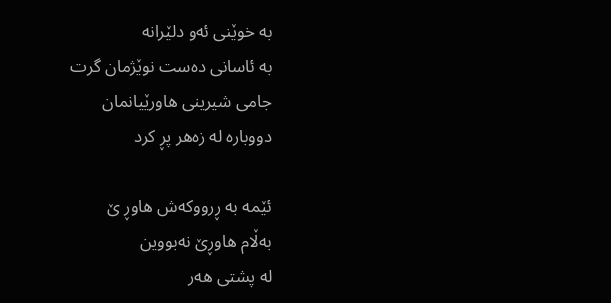بە خوێنی ئەو دلێرانە
بە ئاسانی دەست نوێژمان گرت
جامی شیرینی هاورێیانمان
دووبارە لە زەهر پڕ کرد

ئێمە بە ڕرووکەش هاوڕ ێ
بەڵام هاوڕێ نەبووین
لە پشتی هەر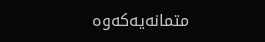متمانەیەکەوە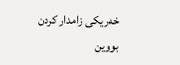خەریکی زامدار کردن بووین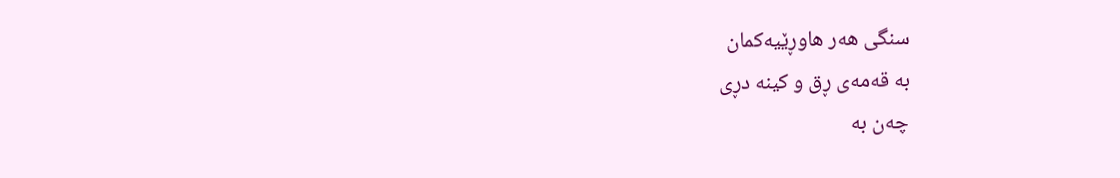سنگی هەر هاوڕێیەکمان
بە قەمەی ڕق و کینە دڕی
چەن بە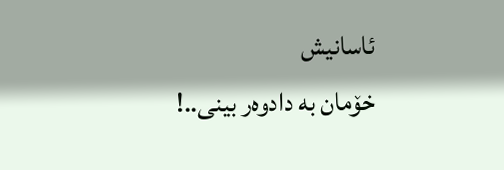ئاسانیش
خۆمان بە دادوەر بینی..!